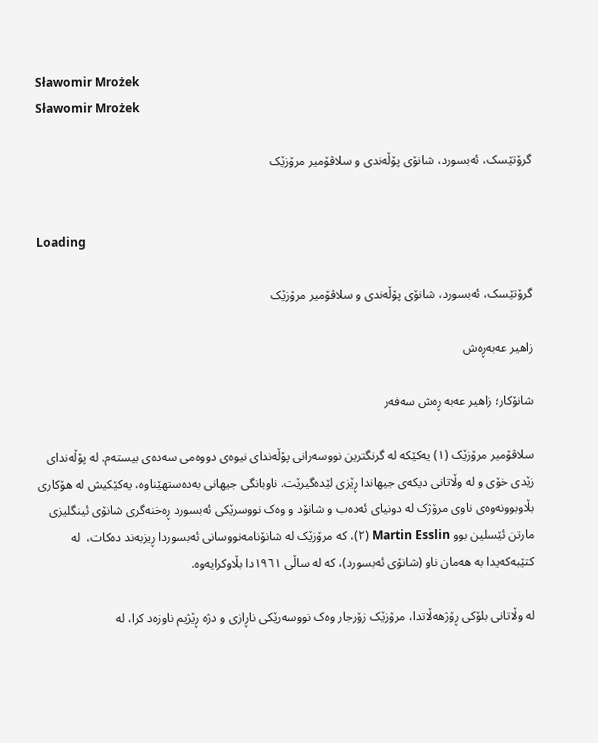Sławomir Mrożek
Sławomir Mrożek

گرۆتێسک، ئەبسورد، شانۆی پۆڵەندی و سلاڤۆمیر مرۆزێک


Loading

گرۆتێسک، ئەبسورد، شانۆی پۆڵەندی و سلاڤۆمیر مرۆزێک

زاهیر عەبەڕەش

شانۆكار؛ زاهیر عه‌به‌ ڕه‌ش سه‌فه‌ر

سلاڤۆمیر مرۆزێک (١) یەکێکە لە گرنگترین نووسەرانی پۆڵەندای نیوەی دووەمی سەدەی بیستەم. لە پۆڵەندای زێدی خۆی و لە وڵاتانی دیکەی جیهاندا ڕێزی لێدەگیرێت. ناوبانگی جیهانی بەدەستهێناوە، یەکێکیش لە هۆکاری بڵاوبوونەوەی ناوی مرۆژک لە دونیای ئەدەب و شانۆد و وەک نووسرێکی ئەبسورد ڕەخنەگری شانۆی ئینگلیزی مارتن ئێسلین بوو Martin Esslin (٢)، کە مرۆزێک لە شانۆنامەنووسانی ئەبسوردا ڕیزبەند دەکات،  لە کتێبەکەیدا بە هەمان ناو (شانۆی ئەبسورد)، کە لە ساڵی ١٩٦١دا بڵاوکرایەوە.

لە وڵاتانی بلۆکی ڕۆژهەڵاتدا، مرۆزێک زۆرجار وەک نووسەرێکی ناڕازی و دژە ڕێژیم ناوزەد کرا، لە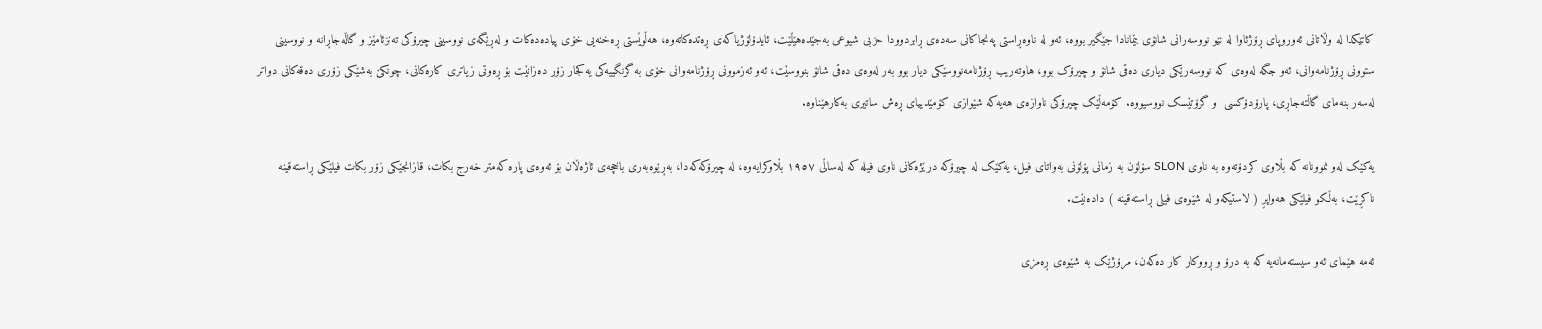کاتێکدا لە وڵاتانی ئەوروپای ڕۆژئاوا لە نێو نووسەرانی شانۆی بێمانادا جێگیر بووە، ئەو لە ناوەڕاستی پەنجاکانی سەدەی ڕابردوودا حزبی شیوعی بەجێدەهێڵێت، ئایدۆلۆژیاکەی ڕەتدەکاتەوە، هەڵوێستی ڕەخنەیی خۆی پیادەدەکات و لەڕێگەی نووسینی چیرۆکی تەنزئامێز و گاڵەجاڕانە و نووسینی ستوونی ڕۆژنامەوانی، ئەو جگە لەوەی کە نووسەرێکی دیاری دەقی شانۆ و چیرۆک بوو، هاوتەریب ڕۆژنامەنووسێکی دیار بوو بەر لەوەی دەقی شانۆ بنووسێت، ئەو ئەزموونی ڕۆژنامەوانی خۆی بە گرنگییەکی یەکجار زۆر دەزانێت بۆ ڕەوتی زیاتری کارەکانی، چونکێ بەشێکی زۆری دەقەکانی دواتر لەسەر بنەمای گاڵتەجاڕی، پارۆدۆکسی  و گرۆتێسک نووسیووە. کۆمەڵێک چیرۆکی ناوازەی هەیەکە شێوازی کۆمێدییای ڕەش ساتیری بەکارهێناوە.

یەکێک لەو نموونانە کە بڵاوی کردۆتەوە بە ناوی SLON سۆلۆن بە زمانی پۆلۆنی بەواتای فیل، یەکێک لە چیرۆکە درێژەکانی ناوی فیلە کە لەساڵی ١٩٥٧ بڵاوکرایەوە، لە چیرۆکەکەدا، بەڕێوەبەری باخچەی ئاژەڵان بۆ ئەوەی پارە کەمتر خەرج بکات، قازانجێکی زۆر بکات فیلێکی ڕاستەقینە ناکڕێت، بەڵکو فیلێکی هەواپڕ ( لاستیکەو لە شێوەی فیلی ڕاستەقینە ) دادەنێت.

ئەمە هێمای ئەو سیستەمانەیە کە بە درۆ و ڕووکار کار دەکەن، مرۆژێک بە شێوەی ڕەمزی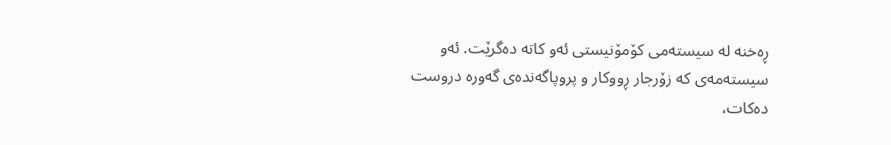ڕەخنە لە سیستەمی کۆمۆنیستی ئەو کاتە دەگرێت. ئەو سیستەمەی کە زۆرجار ڕووکار و پروپاگەندەی گەورە دروست دەکات،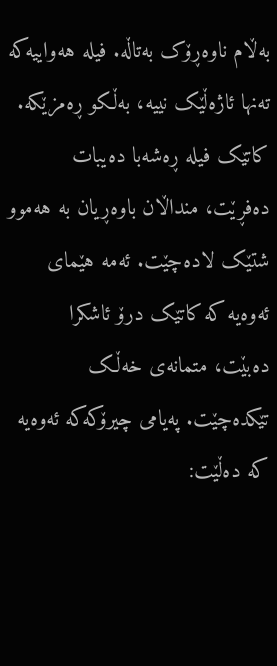بەڵام ناوەڕۆک بەتاڵە. فیلە هەواییەکە تەنها ئاژەڵێک نییە، بەڵکو ڕەمزێکە. کاتێک فیلە ڕەشەبا دەیبات دەفڕێت، منداڵان باوەڕیان بە هەموو شتێک لادەچێت. ئەمە هێمای ئەوەیە کە کاتێک درۆ ئاشکرا دەبێت، متمانەی خەڵک تێکدەچێت. پەیامی چیرۆکەکە ئەوەیە کە دەڵێت: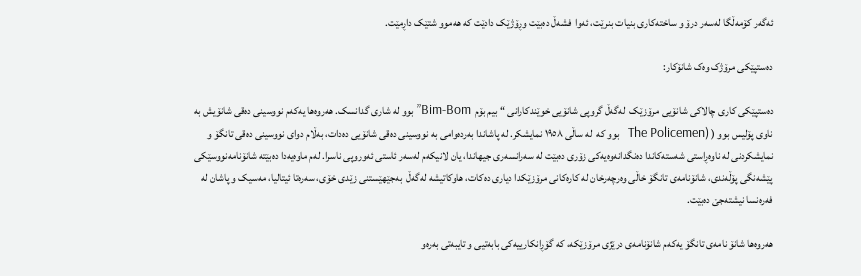ئەگەر کۆمەڵگا لەسەر درۆ و ساختەکاری بنیات بنرێت، ئەوا  فشەڵ دەبێت وڕۆژێک دادێت کە هەموو شتێک داڕمێت.

دەستپێکی مرۆژک وەک شانۆکار:

دەستپێکی کاری چالاکی شانۆیی مرۆزێک  لەگەڵ گروپی شانۆیی خوێندکارانی “بیم بۆم  Bim-Bom” بوو لە شاری گدانسک. هەروەها یەکەم نووسینی دەقی شانۆیش بە ناوی پۆلیس بوو ( (The Policemen   بوو کە  لە ساڵی ١٩٥٨ نمایشکر. لە پاشاندا بەردەوامی بە نووسینی دەقی شانۆیی دەدات، بەڵام دوای نووسینی دەقی تانگۆ و  نمایشکردنی لە ناوەڕاستی شەستەکاندا دەنگدانەوەیەکی زۆری دەبێت لە سەرانسەری جیهاندا، یان لانیکەم لەسەر ئاستی ئەوروپی ناسرا. لەم ماوەیەدا دەبێتە شانۆنامەنووسێکی پێشەنگی پۆڵەندی، شانۆنامەی تانگۆ خاڵی وەرچەرخان لە کارەکانی مرۆزێکدا دیاری دەکات، هاوکاتیشە لەگەڵ  بەجێهێستنی زێدی خۆی، سەرەتا ئیتالیا، مەسیک و پاشان لە فەرەنسا نیشتەجێ دەبێت.

هەروەها شانۆ نامەی تانگۆ یەکەم شانۆنامەی درێژی مرۆزێکە، کە گۆڕانکارییەکی بابەتیی و تایبەتی بەرەو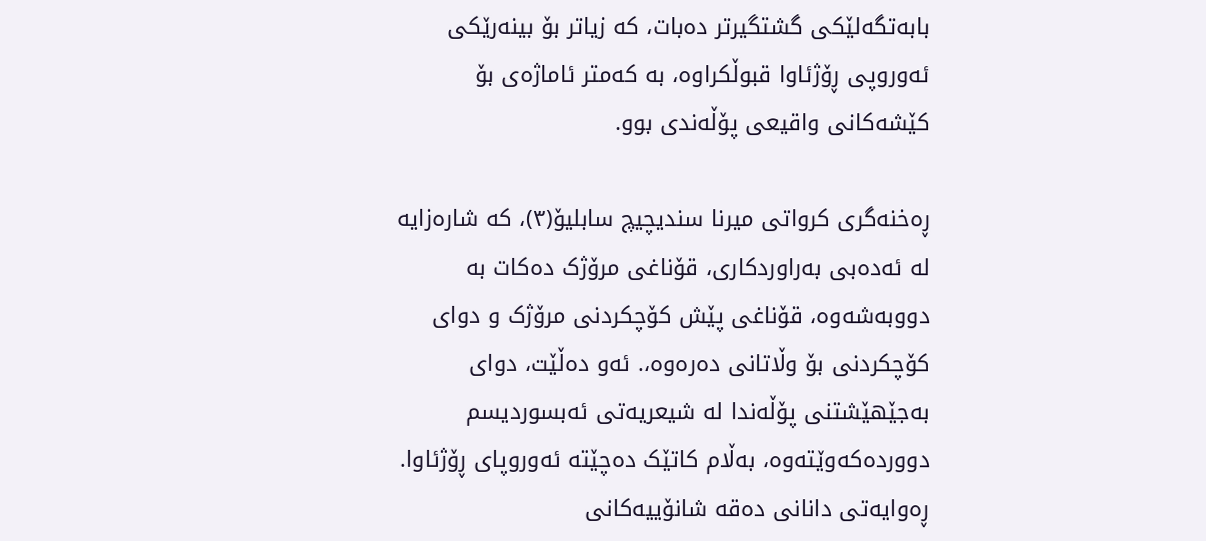بابەتگەلێکی گشتگیرتر دەبات، کە زیاتر بۆ بینەرێکی ئەوروپی ڕۆژئاوا قبوڵکراوە، بە کەمتر ئاماژەی بۆ کێشەکانی واقیعی پۆڵەندی بوو.

ڕەخنەگری کرواتی میرنا سندیچیچ سابلیۆ(٣)، کە شارەزایە لە ئەدەبی بەراوردکاری، قۆناغی مرۆژک دەکات بە دووبەشەوە، قۆناغی پێش کۆچکردنی مرۆژک و دوای کۆچکردنی بۆ وڵاتانی دەرەوە،. ئەو دەڵێت، دوای بەجێهێشتنی پۆڵەندا لە شیعریەتی ئەبسوردیسم دووردەکەوێتەوە، بەڵام کاتێک دەچێتە ئەوروپای ڕۆژئاوا. ڕەوایەتی دانانی دەقە شانۆییەکانی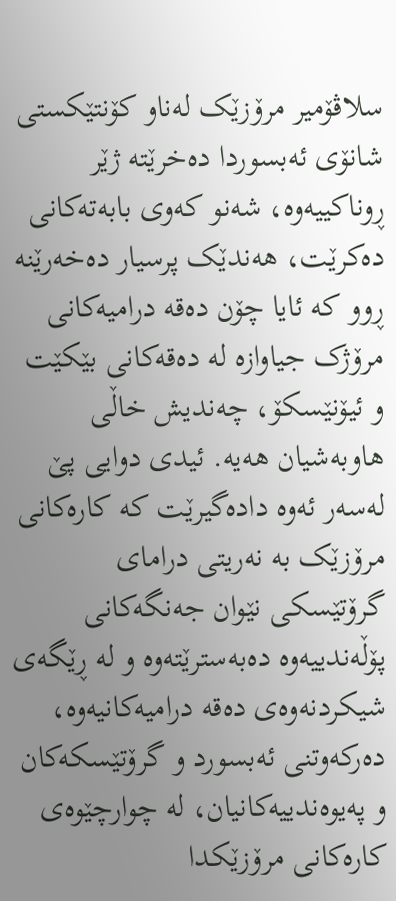سلاڤۆمیر مرۆزێک لەناو کۆنتێکستی شانۆی ئەبسوردا دەخرێتە ژێر ڕوناکییەوە، شەنو کەوی بابەتەکانی دەکرێت، هەندێک پرسیار دەخەرێنە ڕوو کە ئایا چۆن دەقە درامیەکانی مرۆژک جیاوازە لە دەقەکانی بێکێت و ئیۆنێسکۆ، چەندیش خاڵی هاوبەشیان هەیە. ئیدی دوایی پێ لەسەر ئەوە دادەگیرێت کە کارەکانی مرۆزێک بە نەریتی درامای گرۆتێسکی نێوان جەنگەکانی پۆڵەندییەوە دەبەسترێتەوە و لە ڕێگەی شیکردنەوەی دەقە درامیەکانیەوە،  دەرکەوتنی ئەبسورد و گرۆتێسکەکان و پەیوەندییەکانیان، لە چوارچێوەی کارەکانی مرۆزێکدا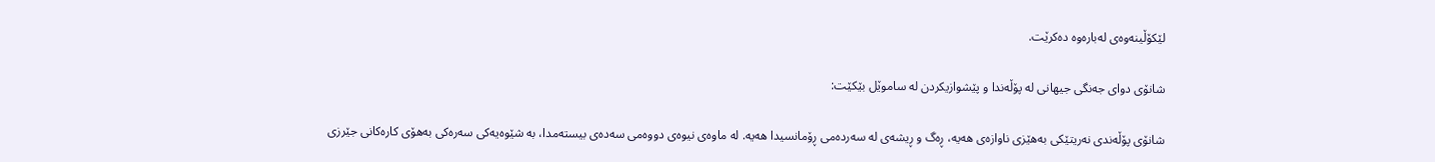لێکۆڵینەوەی لەبارەوە دەکرێت.

شانۆی دوای جەنگی جیهانی لە پۆڵەندا و پێشوازیکردن لە ساموێل بێکێت:

شانۆی پۆڵەندی نەریتێکی بەهێزی ناوازەی هەیە، ڕەگ و ڕیشەی لە سەردەمی ڕۆمانسیدا هەیە. لە ماوەی نیوەی دووەمی سەدەی بیستەمدا، بە شێوەیەکی سەرەکی بەهۆی کارەکانی جێرزی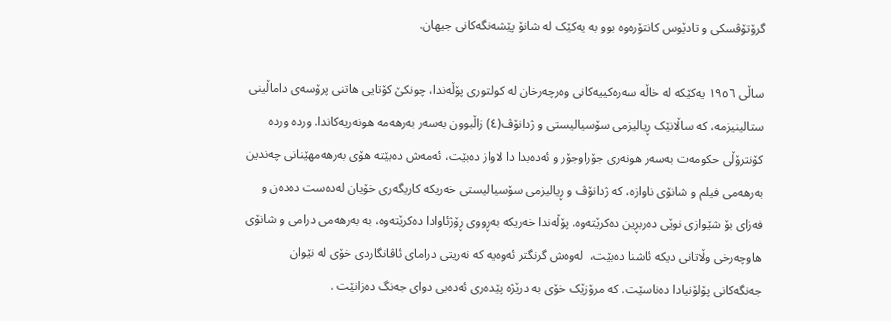گرۆتۆڤسکی و تادێوس کانتۆرەوە بوو بە یەکێک لە شانۆ پێشەنگەکانی جیهان.

ساڵی ١٩٥٦ یەکێکە لە خاڵە سەرەکییەکانی وەرچەرخان لە کولتوری پۆڵەندا، چونکێ کۆتایی هاتنی پرۆسەی داماڵینی ستالینیزمە، کە ساڵانێک ڕیالیزمی سۆسیالیستی و ژدانۆڤ(٤) زاڵبوون بەسەر بەرهەمە هونەریەکاندا. وردە وردە کۆنترۆڵی حکومەت بەسەر هونەری جۆراوجۆر و ئەدەبدا دا لاواز دەبێت، ئەمەش دەبێتە هۆی بەرهەمهێنانی چەندین بەرهەمی فیلم و شانۆی ناوازە، کە ژدانۆڤ و ڕیالیزمی سۆسیالیستی خەریکە کاریگەری خۆیان لەدەست دەدەن و فەزای بۆ شێوازی نوێی دەربڕین دەکرێتەوە. پۆڵەندا خەریکە بەڕووی ڕۆژئاوادا دەکرێتەوە، بە بەرهەمی درامی و شانۆی هاوچەرخی وڵاتانی دیکە ئاشنا دەبێت،  لەوەش گرنگتر ئەوەیە کە نەریتی درامای ئاڤانگاردی خۆی لە نێوان جەنگەکانی پۆلۆنیادا دەناسێت. کە مرۆزێک خۆی بە درێژە پێدەری ئەدەبی دوای جەنگ دەزانێت .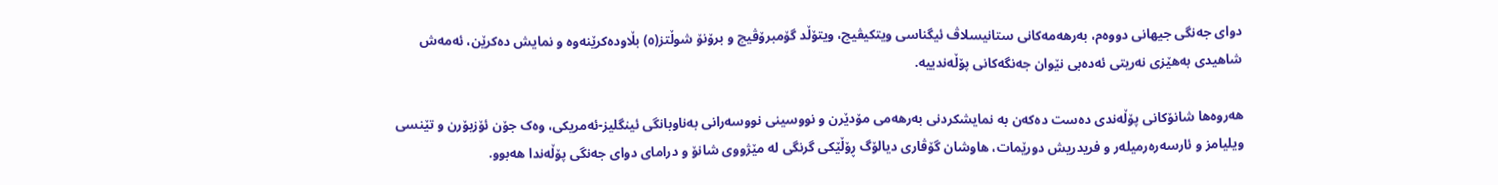دوای جەنگی جیهانی دووەم، بەرهەمەکانی ستانیسلاڤ ئیگناسی ویتکیڤیچ، ویتۆڵد گۆمبرۆڤیچ و برۆنۆ شوڵتز(٥) بڵاودەکرێنەوە و نمایش دەکرێن، ئەمەش شاهیدی بەهێزی نەریتی ئەدەبی نێوان جەنگەکانی پۆڵەندییە.

هەروەها شانۆکانی پۆڵەندی دەست دەکەن بە نمایشکردنی بەرهەمی مۆدێرن و نووسینی نووسەرانی بەناوبانگی ئینگلیز-ئەمریکی، وەک جۆن ئۆزبۆرن و تێنسی ویلیامز و ئارسەرەرمیلەر و فریدریش دورێمات، هاوشان گۆڤاری دیالۆگ ڕۆڵێکی گرنگی لە مێژووی شانۆ و درامای دوای جەنگی پۆڵەندا هەبوو.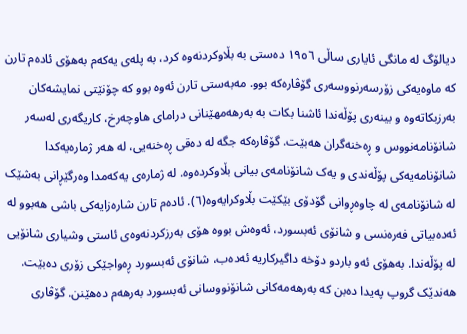دیالۆگ لە مانگی ئایاری ساڵی ١٩٥٦ دەستی بە بڵاوکردنەوە کرد، بە پلەی یەکەم بەهۆی ئادەم تارن کە ماوەیەکی زۆرسەرنووسەری گۆڤارەکە بوو. مەبەستی تارن ئەوە بوو کە چۆنێتی نمایشەکان بەرزبکاتەوە و بینەری پۆڵەندا ئاشنا بکات بە بەرهەمهێنانی درامای هاوچەرخ، کاریگەری لەسەر شانۆنامەنووس و ڕەخنەگران هەبێت. گۆڤارەکە جگە لە دەقی ڕەخنەیی، لە هەر ژمارەیەکدا شانۆنامەیەکی پۆڵەندی و یەک شانۆنامەی بیانی بڵاوکردەوە. لە ژمارەی یەکەمدا وەرگێڕانی بەشێک لە شانۆنامەی لە چاوەڕوانی گۆدۆی بێکێت بڵاوکرایەوە(٦). ئادەم تارن شارەزایەکی باشی هەبوو لە ئەدەبیاتی فەرەنسی و شانۆی ئەبسورد، ئەوەش بووە هۆی بەرزکردنەوەی ئاستی وشیاری شانۆیی لە پۆڵەندا. بەهۆی ئەو باردو دۆخە داگیرکاریە ئەدەب، شانۆی ئەبسورد ڕەواجێکی زۆری دەبێت. هەندێک گروپ پەیدا دەبن کە بەرهەمەکانی شانۆنووسانی ئەبسورد بەرهەم دەهێنن. گۆڤاری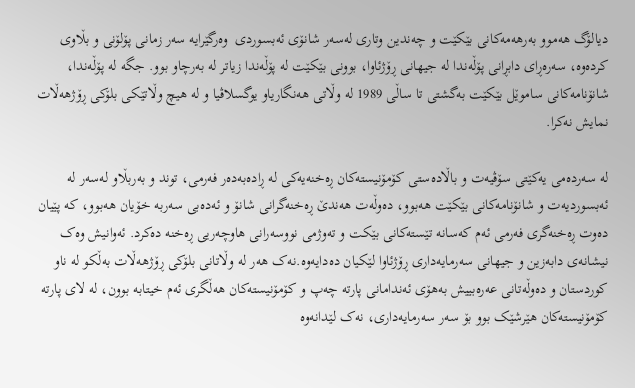دیالۆگ هەموو بەرهەمەکانی بێکێت و چەندین وتاری لەسەر شانۆی ئەبسوردی  وەرگێرایە سەر زمانی پۆلۆنی و بڵاوی کردەوە، سەرەڕای دابڕانی پۆڵەندا لە جیهانی ڕۆژئاوا، بوونی بێکێت لە پۆڵەندا زیاتر لە بەرچاو بوو. جگە لە پۆڵەندا،  شانۆنامەکانی ساموێل بێکێت بەگشتی تا ساڵی 1989 لە وڵاتی هەنگاریاو یوگسلاڤیا و لە هیچ وڵاتێکی بلۆکی ڕۆژهەڵات نمایش نەکرا.

لە سەردەمی یەکێتی سۆڤیەت و باڵادەستی کۆمۆنیستەکان ڕەخنەیەکی لە ڕادەبەدەر فەرمی، توند و بەربڵاو لەسەر لە  ئەبسوردیەت و شانۆنامەکانی بێکێت هەبوو، دەوڵەت هەندێ ڕەخنەگرانی شانۆ و ئەدەبی سەربە خۆیان هەبوو، کە پێیان دەوت ڕەخنەگری فەرمی ئەم کەسانە تێستەکانی بێکت و تەوژمی نووسەرانی هاوچەریی ڕەخنە دەکرد. ئەوانیش وەک نیشانەی دابەزین و جیهانی سەرمایەداری ڕۆژئاوا لێکیان دەدایەوە.نەک هەر لە وڵاتانی بلۆکی ڕۆژهەڵات بەڵکو لە ناو کوردستان و دەوڵەتانی عەرەبییش بەهۆی ئەندامانی پارتە چەپ و کۆمۆنیستەکان هەڵگری ئەم خیتابە بوون، لە لای پارتە کۆمۆنیستەکان هێرشێک بوو بۆ سەر سەرمایەداری، نەک لێدانەوە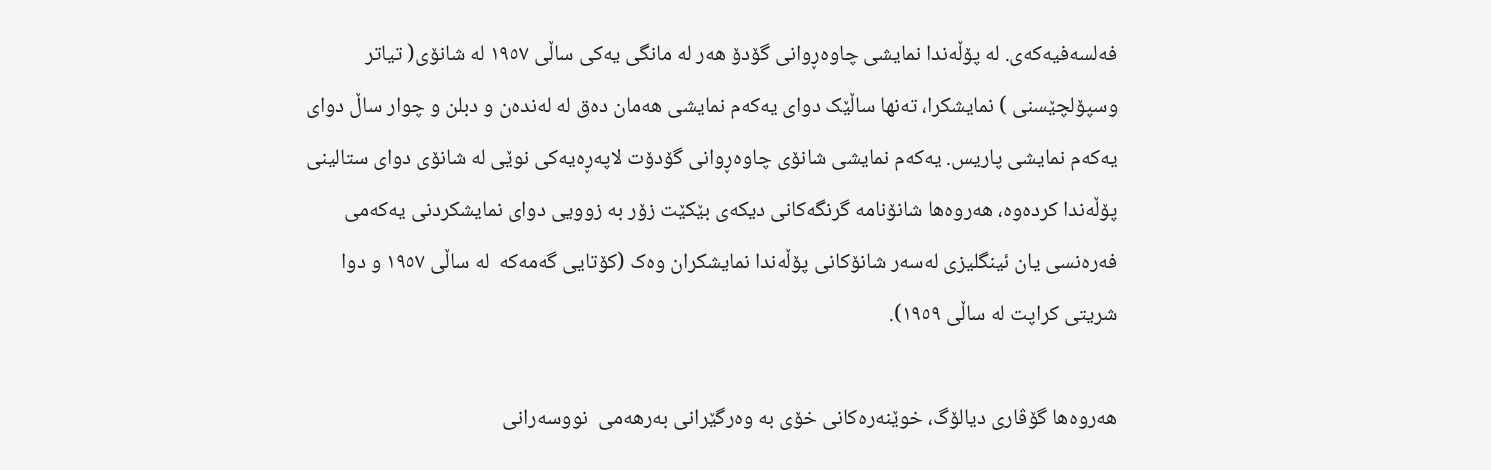فەلسەفیەکەی. لە پۆڵەندا نمایشی چاوەڕوانی گۆدۆ هەر لە مانگی یەکی ساڵی ١٩٥٧ لە شانۆی( تیاتر وسپۆلچێسنی ) نمایشکرا، تەنها ساڵێک دوای یەکەم نمایشی هەمان دەق لە لەندەن و دبلن و چوار ساڵ دوای یەکەم نمایشی پاریس. یەکەم نمایشی شانۆی چاوەڕوانی گۆدۆت لاپەڕەیەکی نوێی لە شانۆی دوای ستالینی پۆڵەندا کردەوە، هەروەها شانۆنامە گرنگەکانی دیکەی بێکێت زۆر بە زوویی دوای نمایشکردنی یەکەمی فەرەنسی یان ئینگلیزی لەسەر شانۆکانی پۆڵەندا نمایشکران وەک (کۆتایی گەمەکە  لە ساڵی ١٩٥٧ و دوا شریتی کراپت لە ساڵی ١٩٥٩).

هەروەها گۆڤاری دیالۆگ، خوێنەرەکانی خۆی بە وەرگێرانی بەرهەمی  نووسەرانی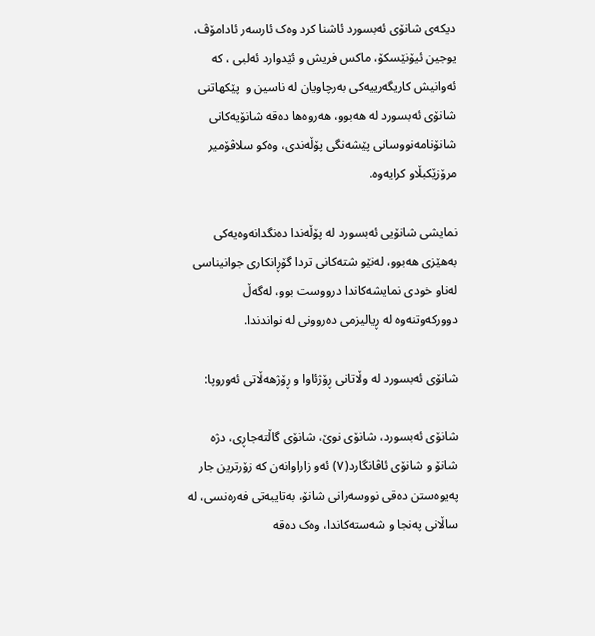دیکەی شانۆی ئەبسورد ئاشنا کرد وەک ئارسەر ئادامۆڤ، یوجین ئیۆنێسکۆ، ماکس فریش و ئێدوارد ئەلبی ، کە ئەوانیش کاریگەرییەکی بەرچاویان لە ناسین و  پێکهاتنی شانۆی ئەبسورد لە هەبوو، هەروەها دەقە شانۆیەکانی شانۆنامەنووسانی پێشەنگی پۆڵەندی، وەکو سلاڤۆمیر مرۆزێکبڵاو کرایەوە.

نمایشی شانۆیی ئەبسورد لە پۆڵەندا دەنگدانەوەیەکی بەهێزی هەبوو، لەنێو شتەکانی تردا گۆڕانکاری جوانیناسی لەناو خودی نمایشەکاندا درووست بوو، لەگەڵ دوورکەوتنەوە لە ڕیالیزمی دەروونی لە نواندندا.

شانۆی ئەبسورد لە وڵاتانی ڕۆژئاوا و ڕۆژهەڵاتی ئەوروپا:

شانۆی ئەبسورد، شانۆی نوێ، شانۆی گاڵتەجاڕی، دژە شانۆ و شانۆی ئاڤانگارد(٧) ئەو زاراوانەن کە زۆرترین جار پەیوەستن دەقی نووسەرانی شانۆ، بەتایبەتی فەرەنسی، لە ساڵانی پەنجا و شەستەکاندا، وەک دەقە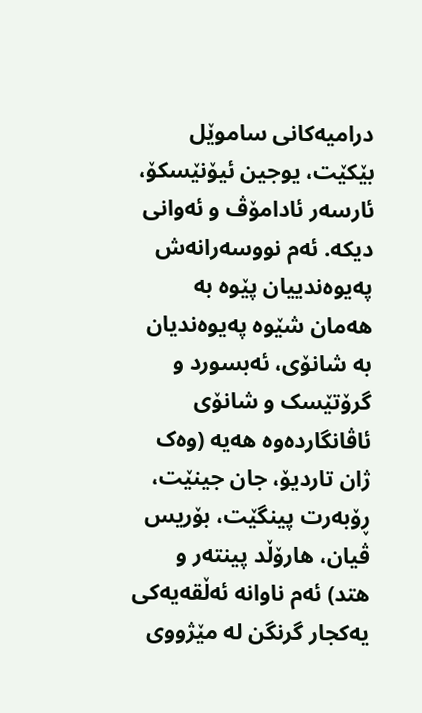درامیەکانی ساموێل بێکێت، یوجین ئیۆنێسکۆ، ئارسەر ئادامۆڤ و ئەوانی دیکە. ئەم نووسەرانەش پەیوەندییان پێوە بە هەمان شێوە پەیوەندیان بە شانۆی، ئەبسورد و گرۆتێسک و شانۆی ئاڤانگاردەوە هەیە (وەک ژان تاردیۆ، جان جینێت، ڕۆبەرت پینگێت، بۆریس ڤیان، هارۆڵد پینتەر و هتد) ئەم ناوانە ئەڵقەیەکی یەکجار گرنگن لە مێژووی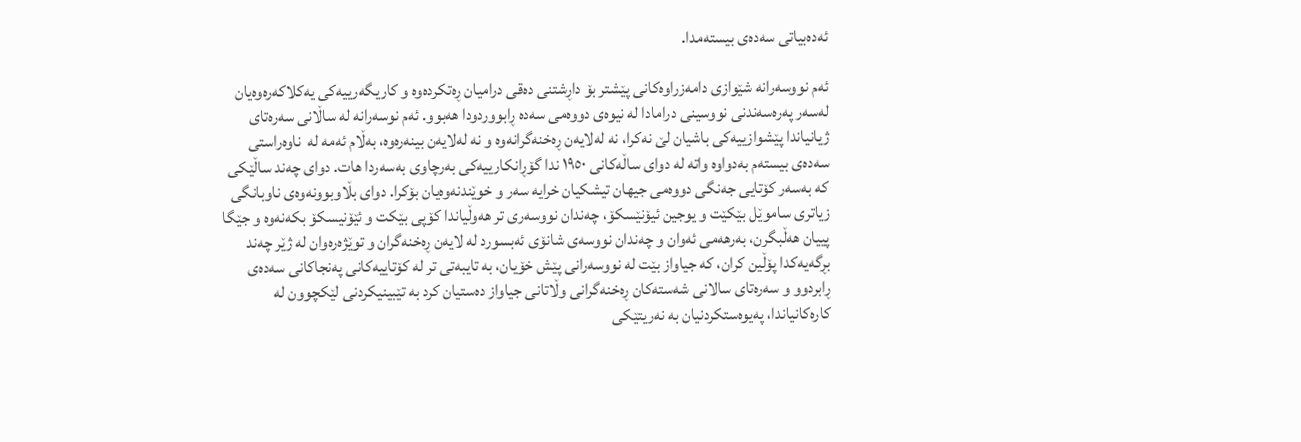ئەدەبیاتی سەدەی بیستەمدا.

ئەم نووسەرانە شێوازی دامەزراوەکانی پێشتر بۆ داڕشتنی دەقی درامیان ڕەتکردەوە و کاریگەرییەکی یەکلاکەرەوەیان لەسەر پەرەسەندنی نووسینی درامادا لە نیوەی دووەمی سەدە ڕابووردودا هەبوو. ئەم نوسەرانە لە ساڵانی سەرەتای ژیانیاندا پێشوازییەکی باشیان لێ نەکرا، نە لەلایەن ڕەخنەگرانەوە و نە لەلایەن بینەرەوە، بەڵام ئەمە لە  ناوەراستی سەدەی بیستەم بەدواوە واتە لە دوای ساڵەکانی ١٩٥٠ ندا گۆڕانکارییەکی بەرچاوی بەسەردا هات. دوای چەند ساڵێکی کە بەسەر کۆتایی جەنگی دووەمی جیهان تیشکیان خرایە سەر و خوێندنەوەیان بۆکرا. دوای بڵاوبوونەوەی ناوبانگی زیاتری ساموێل بێکێت و یوجین ئیۆنێسکۆ، چەندان نووسەری تر هەوڵیاندا کۆپی بێکت و ئێۆنیسکۆ بکەنەوە و جێگا پییان هەڵبگرن، بەرهەمی ئەوان و چەندان نووسەی شانۆی ئەبسورد لە لایەن ڕەخنەگران و توێژەرەوان لە ژێر چەند بڕگەیەکدا پۆڵین کران، کە جیاواز بێت لە نووسەرانی پێش خۆیان، بە تایبەتی تر لە کۆتاییەکانی پەنجاکانی سەدەی ڕابردوو و سەرەتای سالانی شەستەکان ڕەخنەگرانی وڵاتانی جیاواز دەستیان کرد بە تێبینیکردنی لێکچوون لە کارەکانیاندا، پەیوەستکردنیان بە نەریتێکی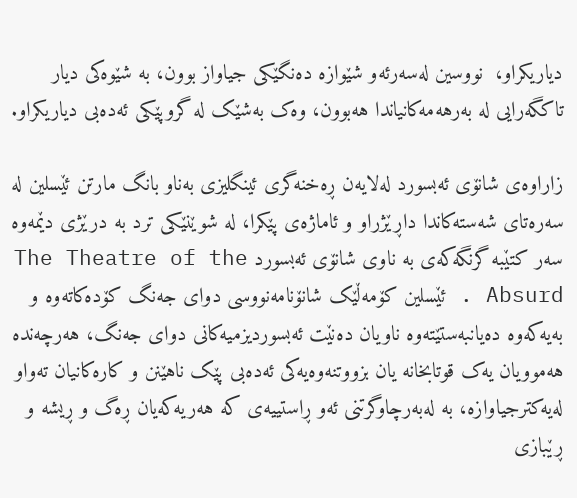دیاریکراو،  نووسین لەسەرئەو شێوازە دەنگێکی جیاواز بوون، بە شێوەکی دیار تاکگەرایی لە بەرهەمەکانیاندا هەبوون، وەک بەشێک لە گروپێکی ئەدەبی دیاریکراو.

زاراوەی شانۆی ئەبسورد لەلایەن ڕەخنەگری ئینگلیزی بەناو بانگ مارتن ئێسلین لە سەرەتای شەستەکاندا داڕێژراو و ئاماژەی پێکرا، لە شوێنێکی ترد بە درێژی دێمەوە سەر کتێبە گرنگەکەی بە ناوی شانۆی ئەبسورد The Theatre of the Absurd . ئێسلین کۆمەڵێک شانۆنامەنووسی دوای جەنگ کۆدەکاتەوە و بەیەکەوە دەیانبەستێتەوە ناویان دەنێت ئەبسوردیزمیەکانی دوای جەنگ، هەرچەندە هەموویان یەک قوتابخانە یان بزووتنەوەیەکی ئەدەبی پێک ناهێنن و کارەکانیان تەواو لەیەکترجیاوازە، بە لەبەرچاوگرتنی ئەو ڕاستییەی کە هەریەکەیان ڕەگ و ڕیشە و ڕێبازی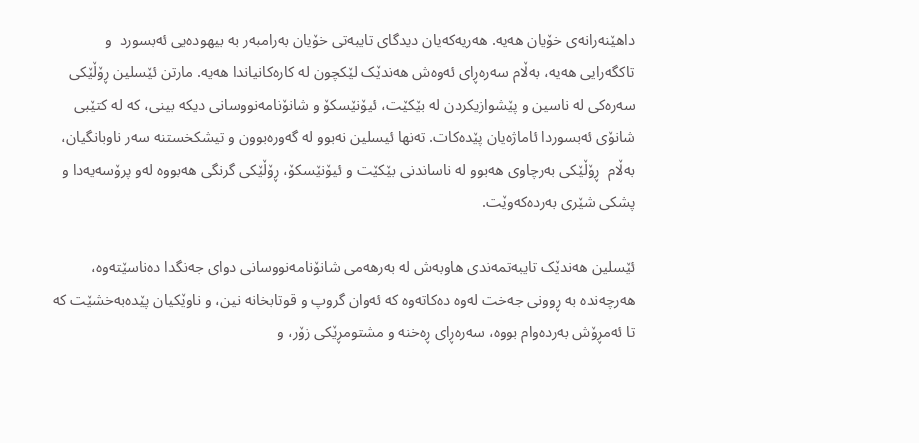داهێنەرانەی خۆیان هەیە. هەریەکەیان دیدگای تایبەتی خۆیان بەرامبەر بە بیهودەیی ئەبسورد  و تاکگەرایی هەیە، بەڵام سەرەڕای ئەوەش هەندێک لێکچون لە کارەکانیاندا هەیە. مارتن ئێسلین ڕۆڵێکی سەرەکی لە ناسین و پێشوازیکردن لە بێکێت، ئیۆنێسکۆ و شانۆنامەنووسانی دیکە بینی، کە لە کتێبی شانۆی ئەبسوردا ئاماژەیان پێدەکات. تەنها ئیسلین نەبوو لە گەورەبوون و تیشکخستنە سەر ناوبانگیان، بەڵام  ڕۆڵێکی بەرچاوی هەبوو لە ناساندنی بێکێت و ئیۆنێسکۆ، ڕۆڵێکی گرنگی هەبووە لەو پرۆسەیەدا و پشکی شێری بەردەکەوێت.

ئێسلین هەندێک تایبەتمەندی هاوبەش لە بەرهەمی شانۆنامەنووسانی دوای جەنگدا دەناسێتەوە، هەرچەندە بە ڕوونی جەخت لەوە دەکاتەوە کە ئەوان گروپ و قوتابخانە نین، و ناوێکیان پێدەبەخشێت کە تا ئەمڕۆش بەردەوام بووە، سەرەڕای ڕەخنە و مشتومڕێکی زۆر، و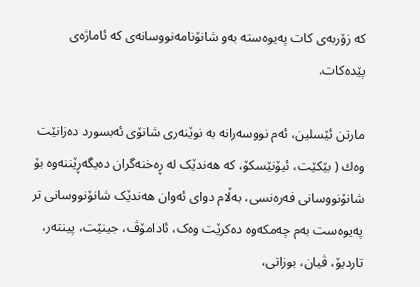کە زۆربەی کات پەیوەستە بەو شانۆنامەنووسانەی کە ئاماژەی پێدەکات.

مارتن ئێسلین، ئەم نووسەرانە بە نوێنەری شانۆی ئەبسورد دەزانێت وەك ( بێکێت، ئیۆنێسکۆ، کە هەندێک لە ڕەخنەگران دەیگەڕێننەوە بۆ شانۆنووسانی فەرەنسی، بەڵام دوای ئەوان هەندێک شانۆنووسانی تر پەیوەست بەم چەمکەوە دەکرێت وەک، ئادامۆڤ، جینێت، پینتەر، تاردیۆ، ڤیان، بوزاتی،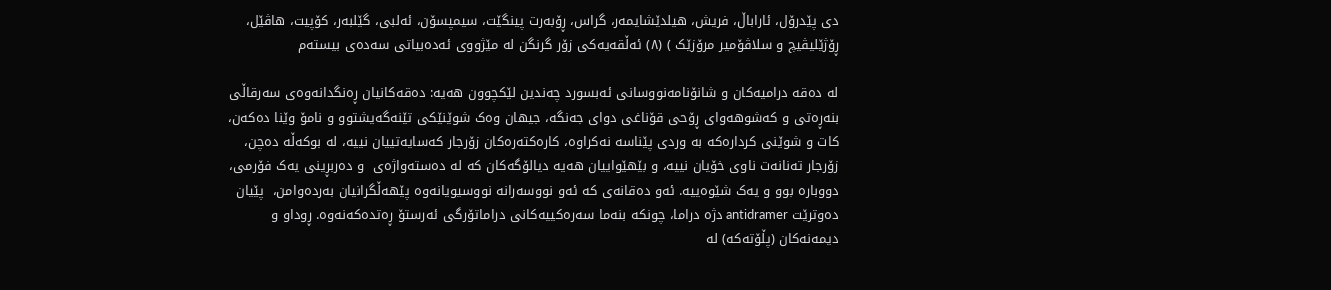دی پێدرۆل، ئاراباڵ، فریش، هیلدێشایمەر، گراس، ڕۆبەرت پینگێت، سیمپسۆن، ئەلبی، گێلبەر، کۆپیت، هاڤێل، ڕۆژێلیڤیچ و سلاڤۆمیر مرۆزێک ) (٨) ئەڵقەیەکی زۆر گرنگن لە مێژووی ئەدەبیاتی سەدەی بیستەم

لە دەقە درامیەکان و شانۆنامەنووسانی ئەبسورد چەندین لێکچوون هەیە: دەقەکانیان ڕەنگدانەوەی سەرقاڵی بنەڕەتی و کەشوهەوای ڕۆحی قۆناغی دوای جەنگە، جیهان وەک شوێنێکی تێنەگەیشتوو و نامۆ وێنا دەکەن، کات و شوێنی کردارەکە بە وردی پێناسە نەکراوە، کارەکتەرەکان زۆرجار کەسایەتییان نییە، لە بوکەڵە دەچن، زۆرجار تەنانەت ناوی خۆیان نییە، و بێهێواییان هەیە دیالۆگەکان کە لە دەستەواژەی  و دەربڕینی یەک فۆرمی، دووبارە بوو و یەک شێوەییە. ئەو دەقانەی کە ئەو نووسەرانە نووسیویانەوە پێهەڵگرانیان بەردەوامن،  پێیان دەوترێت antidramer دژە دراما، چونکە بنەما سەرەکییەکانی دراماتۆرگی ئەرستۆ ڕەتدەکەنەوە. ڕوداو و دیمەنەکان (پڵۆتەکە) لە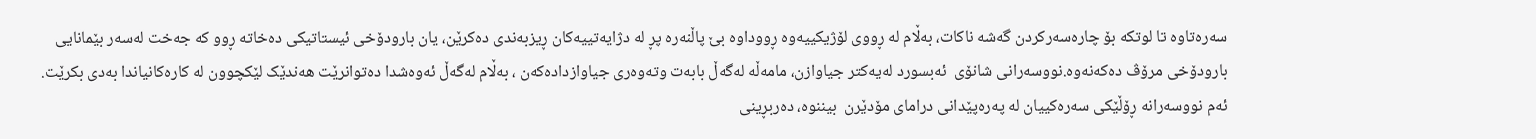سەرەتاوە تا لوتکە بۆ چارەسەرکردن گەشە ناکات، بەڵام لە ڕووی لۆژیکییەوە ڕووداوە بێ پاڵنەرە پڕ لە دژایەتییەکان ڕیزبەندی دەکرێن، یان بارودۆخی ئیستاتیکی دەخاتە ڕوو کە جەخت لەسەر بێمانایی بارودۆخی مرۆڤ دەکەنەوە.نووسەرانی شانۆی  ئەبسورد لەیەکتر جیاوازن، مامەڵە لەگەڵ بابەت وتەوەری جیاوازدادەکەن ، بەڵام لەگەڵ ئەوەشدا دەتوانرێت هەندێک لێکچوون لە کارەکانیاندا بەدی بکرێت. ئەم نووسەرانە ڕۆڵێکی سەرەکییان لە پەرەپێدانی درامای مۆدێرن  بیننوە، دەربڕینی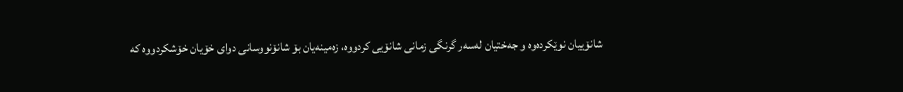شانۆییان نوێکردەوە و جەختیان لەسەر گرنگی زمانی شانۆیی کردووە، زەمینەیان بۆ شانۆنووسانی دوای خۆیان خۆشکردووە کە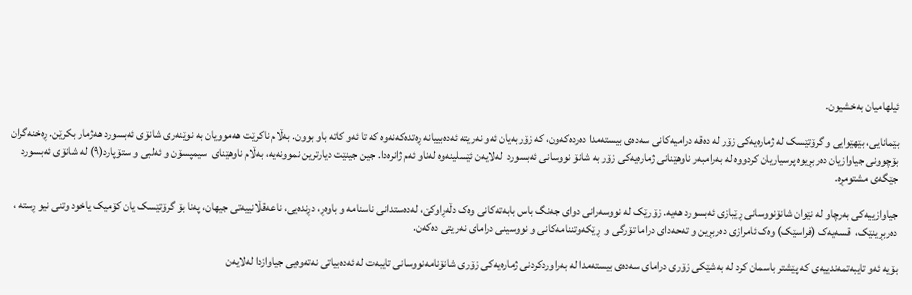ئیلهامیان بەخشیون.

بێمانایی، بێهێوایی و گرۆتێسک لە ژمارەیەکی زۆر لە دەقە درامیەکانی سەدەی بیستەمدا دەردەکەون، کە زۆربەیان ئەو نەریتە ئەدەبییانە ڕەتدەکەنەوە کە تا ئەو کاتە باو بوون. بەڵام ناکرێت هەموویان بە نوێنەری شانۆی ئەبسورد هەژمار بکرێن. ڕەخنەگران بۆچوونی جیاوازیان دەربڕیوە پرسیاریان کردووە لە بەرامبەر ناوهێنانی ژمارەیەکی زۆر بە شانۆ نووسانی ئەبسورد  لەلایەن ئێسلینەوە لەناو ئەم ژانرەدا. جین جینێت دیارترین نموونەیە، بەڵام ناوهێنای  سیمپسۆن و ئەلبی و ستۆپارد(٩) لە شانۆی ئەبسورد جێگەی مشتومڕە.

جیاوازییەکی بەرچاو لە نێوان شانۆنووسانی ڕێبازی ئەبسورد هەیە. زۆرێک لە نووسەرانی دوای جەنگ باس بابەتەکانی وەک دڵەڕاوکێ، لەدەستدانی ناسنامە و باوەڕ، دڕندەیی، ناعەقڵانییەتی جیهان، پەنا بۆ گرۆتێسک یان کۆمیک یاخود وتنی نیو ڕستە ، دەربڕینێک،  قسەیەک (فراسێک) وەک ئامرازی دەربڕین و تەحەدای دراما تۆرگی و  ڕێکەوتننامەکانی و نووسینی درامای نەریتی دەکەن.

بۆیە ئەو تایبەتمەندییەی کە پێشتر باسمان کرد لە بەشێکی زۆری درامای سەدەی بیستەمدا لە بەراوردکردنی ژمارەیەکی زۆری شانۆنامەنووسانی تایبەت لە ئەدەبیاتی نەتەوەیی جیاوازدا لەلایەن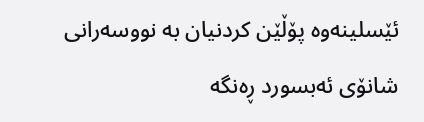ئێسلینەوە پۆڵێن کردنیان بە نووسەرانی شانۆی ئەبسورد ڕەنگە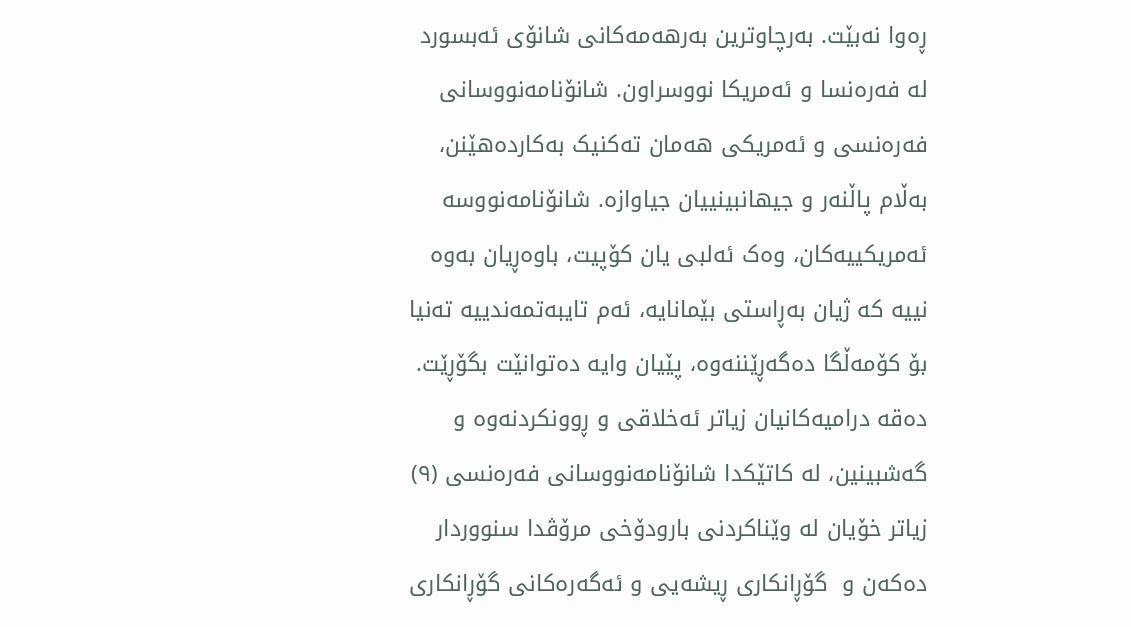ڕەوا نەبێت. بەرچاوترین بەرهەمەکانی شانۆی ئەبسورد لە فەرەنسا و ئەمریکا نووسراون. شانۆنامەنووسانی فەرەنسی و ئەمریکی هەمان تەکنیک بەکاردەهێنن، بەڵام پاڵنەر و جیهانبینییان جیاوازە. شانۆنامەنووسە ئەمریکییەکان، وەک ئەلبی یان کۆپیت، باوەڕیان بەوە نییە کە ژیان بەڕاستی بێمانایە، ئەم تایبەتمەندییە تەنیا بۆ کۆمەڵگا دەگەڕێننەوە، پێیان وایە دەتوانێت بگۆڕێت. دەقە درامیەکانیان زیاتر ئەخلاقی و ڕوونکردنەوە و گەشبینین، لە کاتێکدا شانۆنامەنووسانی فەرەنسی (٩) زیاتر خۆیان لە وێناکردنی بارودۆخی مرۆڤدا سنووردار دەکەن و  گۆڕانکاری ڕیشەیی و ئەگەرەکانی گۆڕانکاری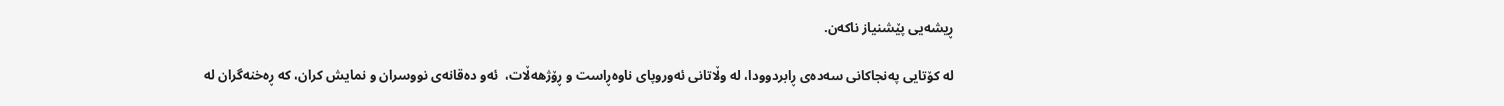ڕیشەیی پێشنیاز ناکەن.

لە کۆتایی پەنجاکانی سەدەی ڕابردوودا، لە وڵاتانی ئەوروپای ناوەڕاست و ڕۆژهەڵات،  ئەو دەقانەی نووسران و نمایش کران، کە ڕەخنەگران لە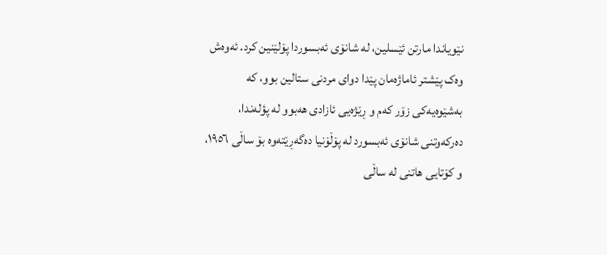نێویاندا مارتن ئێسلین، لە شانۆی ئەبسوردا پۆلێنین کرد. ئەوەش وەک پێشتر ئاماژەمان پێدا دوای مردنی ستالین بوو، کە بەشێوەیەکی زۆر کەم و ڕێژەیی ئازادی هەبوو لە پؤلەندا، دەرکەوتنی شانۆی ئەبسورد لە پۆڵۆنیا دەگەڕێتەوە بۆ ساڵی ١٩٥٦، و کۆتایی هاتنی لە ساڵی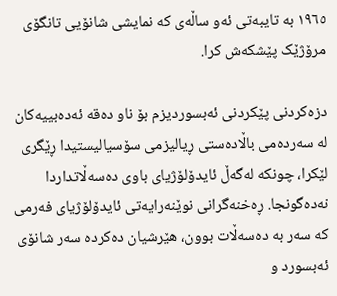١٩٦٥ بە تایبەتی ئەو ساڵەی کە نمایشی شانۆیی تانگۆی مرۆژێک پێشكەش کرا.

دزەکردنی پێکردنی ئەبسوردیزم بۆ ناو دەقە ئەدەبییەکان لە سەردەمی باڵادەستی ڕیالیزمی سۆسیالیستیدا ڕێگری لێکرا، چونکە لەگەڵ ئایدۆلۆژیای باوی دەسەڵاتداردا نەدەگونجا. ڕەخنەگرانی نوێنەرایەتی ئایدۆلۆژیای فەرمی کە سەر بە دەسەڵات بوون، هێرشیان دەکردە سەر شانۆی ئەبسورد و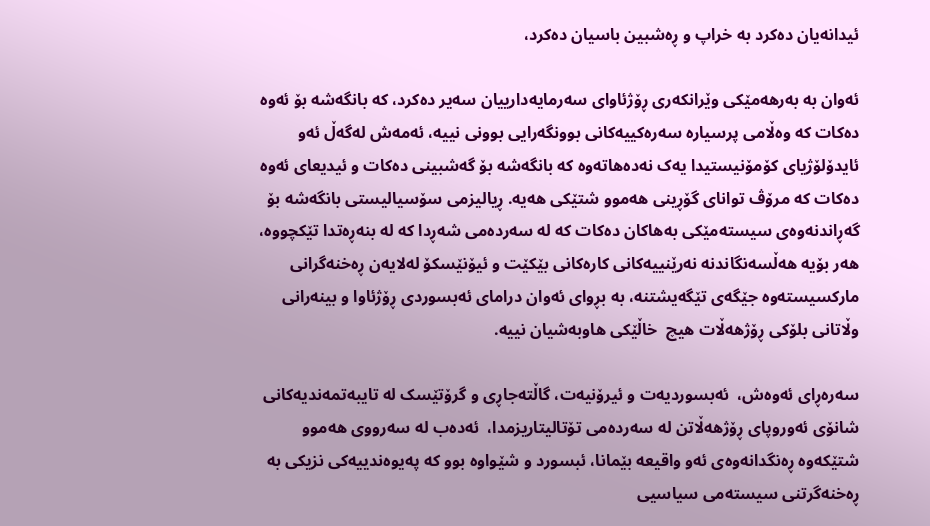ئیدانەیان دەکرد بە خراپ و ڕەشبین باسیان دەکرد،

ئەوان بە بەرهەمێکی وێرانکەری ڕۆژئاوای سەرمایەدارییان سەیر دەکرد، کە بانگەشە بۆ ئەوە دەکات کە وەڵامی پرسیارە سەرەکییەکانی بوونگەرایی بوونی نییە، ئەمەش لەگەڵ ئەو ئایدۆلۆژیای کۆمۆنیستیدا یەک نەدەهاتەوە کە بانگەشە بۆ گەشبینی دەکات و ئیدیعای ئەوە دەکات کە مرۆڤ توانای گۆڕینی هەموو شتێکی هەیە. ڕیالیزمی سۆسیالیستی بانگەشە بۆ گەڕاندنەوەی سیستەمێکی بەهاکان دەکات کە لە سەردەمی شەڕدا کە لە بنەڕەتدا تێکچووە، هەر بۆیە هەڵسەنگاندنە نەرێنییەکانی کارەکانی بێکێت و ئیۆنێسکۆ لەلایەن ڕەخنەگرانی مارکسیستەوە جێگەی تێگەیشتنە، بە بڕوای ئەوان درامای ئەبسوردی ڕۆژئاوا و بینەرانی وڵاتانی بلۆکی ڕۆژهەڵات هیچ  خاڵێکی هاوبەشیان نییە.

سەرەڕای ئەوەش،  ئەبسوردیەت و ئیرۆنیەت، گاڵتەجاڕی و گرۆتێسک لە تایبەتمەندیەکانی شانۆی ئەوروپای ڕۆژهەڵاتن لە سەردەمی تۆتالیتاریزمدا،  ئەدەب لە سەرووی هەموو شتێکەوە ڕەنگدانەوەی ئەو واقیعە بێمانا، ئبسورد و شێواوە بوو کە پەیوەندییەکی نزیکی بە ڕەخنەگرتنی سیستەمی سیاسیی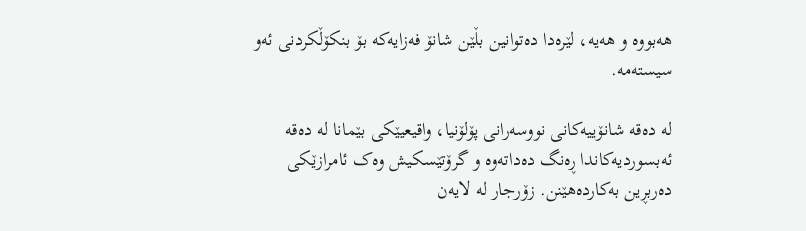هەبووە و هەیە، لێرەدا دەتوانین بڵێن شانۆ فەزایەکە بۆ بنکۆڵکردنی ئەو سیستەمە.

لە دەقە شانۆییەکانی نووسەرانی پۆلۆنیا، واقیعیێکی بێمانا لە دەقە ئەبسوردیەکاندا ڕەنگ دەداتەوە و گرۆتێسکیش وەک ئامرازێکی دەربڕین بەکاردەهێنن. زۆرجار لە لایەن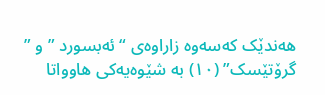هەندێک کەسەوە زاراوەی “ئەبسورد ” و ” گرۆتێسک” (١٠) بە شێوەیەکی هاوواتا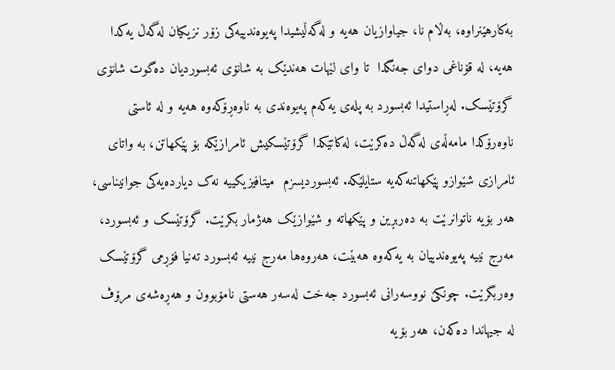بەکارهێنراوە، بەڵام نا، جیاوازیان هەیە و لەگەڵیشیدا پەیوەندییەکی زۆر نزیکیان لەگەڵ یەکدا هەیە، لە قۆناغی دوای جەنگدا  تا وای لێهات هەندێک بە شانۆی ئەبسوردیان دەگوت شانۆی گرۆتێسک. لەڕاستیدا ئەبسورد بە پلەی یەکەم پەیوەندی بە ناوەڕۆکەوە هەیە و لە ئاستی ناوەرۆکدا مامەڵەی لەگەڵ دەکرێت، لەکاتێکدا گرۆتێسکیش ئامرازێکە بۆ پێکهاتن، بە واتای ئامرازی شێوازو پێکهاتنەکەیە ستایلێکە. ئەبسوردیسزم  میتافیزیکییە نەک دیاردەیەکی جوانیناسی، هەر بۆیە ناتوانرێت بە دەربڕین و پێکهاتە و شێوازێک هەژمار بکرێت. گرۆتێسک و ئەبسورد، مەرج نییە پەیوەندییان بە یەکەوە هەبێت، هەروەها مەرج نییە ئەبسورد تەنیا فۆڕمی گرۆتێسک وەربگرێت. چونکێ نووسەرانی ئەبسورد جەخت لەسەر هەستی نامۆبوون و هەڕەشەی مرۆڤ لە جیهاندا دەکەن، هەر بۆیە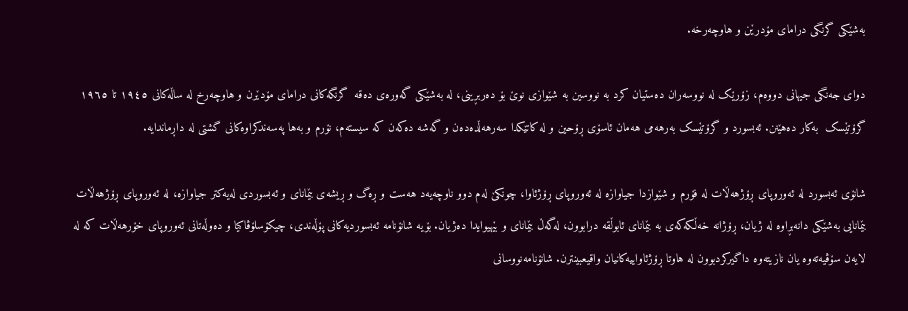بەشێکی گرنگی درامای مۆدرێن و هاوچەرخە.

دوای جەنگی جیهانی دووەم، زۆرێک لە نووسەران دەستیان کرد بە نووسین بە شێوازی نوێ بۆ دەربڕینی، لە بەشێکی گەورەی دەقە  گرنگەکانی درامای مۆدێرن و هاوچەرخ لە ساڵەکانی ١٩٤٥ تا ١٩٦٥ گرۆتێسک  بەکار دەهێنن. ئەبسورد و گرۆتێسک بەرهەمی هەمان ئاسۆی ڕۆحین و لە کاتێکدا سەرهەڵدەدەن و گەشە دەکەن کە سیستەم، نۆرم و بەها پەسەندکراوەکانی گشتی لە داڕماندایە.

شانۆی ئەبسورد لە ئەوروپای ڕۆژهەڵات لە فۆرم و شێوازدا جیاوازە لە ئەوروپای ڕۆژئاوا، چونکێ لەم دوو ناوچەیەد هەست و ڕەگ و ڕیشەی بێمانای و ئەبسوردی لەیەکتر جیاوازە، لە ئەوروپای ڕۆژهەڵات بێمانایی بەشێکی دانەبڕاوە لە ژیان، ڕۆژانە خەڵکەکەی بە بێمانای ئابوڵقە درابوون، لەگەڵ بێمانای و بێهیوایدا دەژیان. بۆیە شانۆنامە ئەبسوردیەکانی پۆڵەندی، چیکۆسلۆڤاکیا و دەوڵەتانی ئەوروپای خۆرهەڵات کە لە لایەن سۆڤیەتەوە یان نازیتەوە داگیرکردبوون لە هاوتا ڕۆژئاواییەکانیان واقیعبینترن. شانۆنامەنووسانی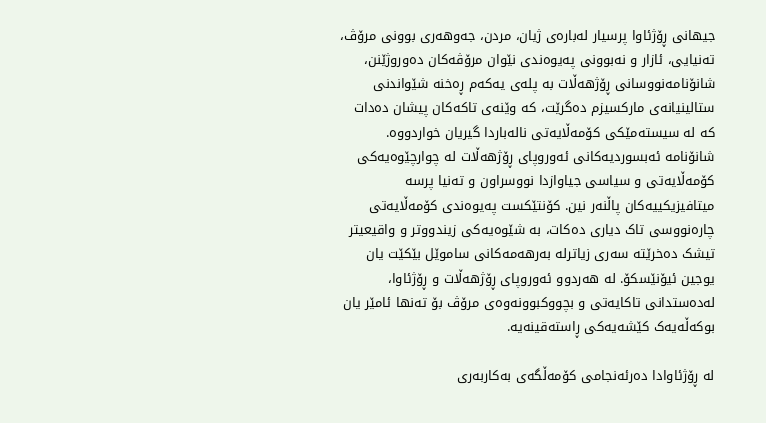جیهانی ڕۆژئاوا پرسیار لەبارەی ژیان، مردن، جەوهەری بوونی مرۆڤ، تەنیایی، ئازار و نەبوونی پەیوەندی نێوان مرۆڤەکان دەوروژێنن، شانۆنامەنووسانی ڕۆژهەڵات بە پلەی یەکەم ڕەخنە شێواندنی ستالینیانەی مارکسیزم دەگرێت، کە وێنەی تاکەکان پیشان دەدات کە لە سیستەمێکی کۆمەڵایەتی نالەباردا گیریان خواردووە. شانۆنامە ئەبسوردیەکانی ئەوروپای ڕۆژهەڵات لە چوارچێوەیەکی کۆمەڵایەتی و سیاسی جیاوازدا نووسراون و تەنیا پرسە میتافیزیکییەکان پاڵنەر نین. کۆنتێکست پەیوەندی کۆمەڵایەتی چارەنووسی تاک دیاری دەکات، بە شێوەیەکی زیندووتر و واقیعیتر تیشک دەخرێتە سەری زیاترلە بەرهەمەکانی ساموێل بێکێت یان یوجین ئیۆنێسکۆ. لە هەردوو ئەوروپای ڕۆژهەڵات و ڕۆژئاوا، لەدەستدانی تاکایەتی و بچووکبوونەوەی مرۆڤ بۆ تەنها ئامێر یان بوکەڵەیەک کێشەیەکی ڕاستەقینەیە.

لە ڕۆژئاوادا دەرئەنجامی کۆمەڵگەی بەکاربەری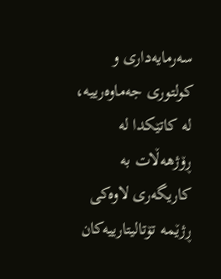سەرمایەداری و کولتوری جەماوەرییە، لە کاتێکدا لە ڕۆژهەڵات بە کاریگەری لاوەکی ڕژێمە تۆتالیتارییەکان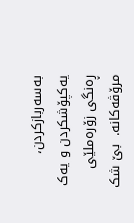بەسەربازکردن، یەکپۆشکردن و یەک ڕەنگی زۆرەملێی مرۆڤەکانە.  بێ شک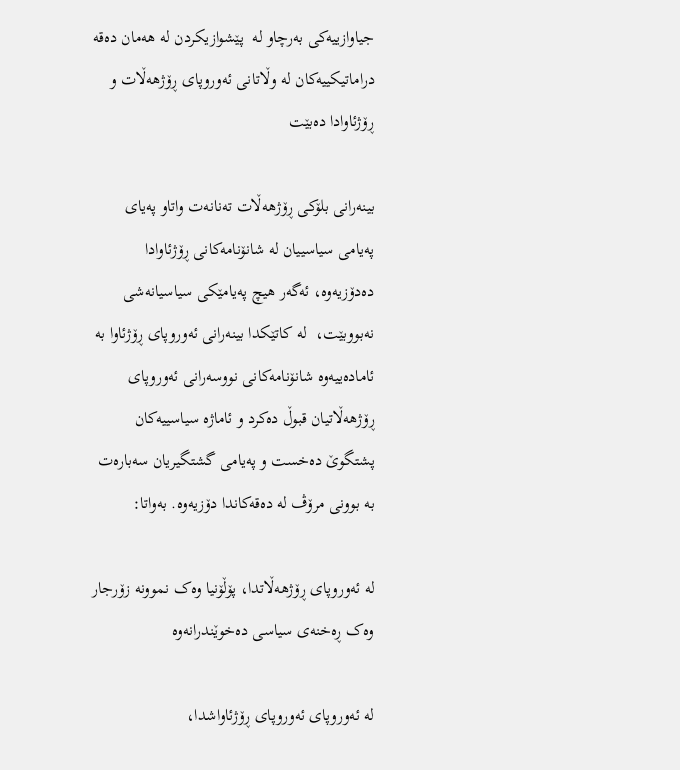جیاوازییەکی بەرچاو لە  پێشوازیكردن لە هەمان دەقە دراماتیکییەکان لە وڵاتانی ئەوروپای ڕۆژهەڵات و ڕۆژئاوادا دەبێت

بینەرانی بلۆکی ڕۆژهەڵات تەنانەت واتاو پەیای پەیامی سیاسییان لە شانۆنامەکانی ڕۆژئاوادا دەدۆزیەوە، ئەگەر هیچ پەیامێکی سیاسیانەشی نەبووبێت،  لە کاتێکدا بینەرانی ئەوروپای ڕۆژئاوا بە ئامادەییەوە شانۆنامەکانی نووسەرانی ئەوروپای ڕۆژهەڵاتیان قبوڵ دەکرد و ئاماژە سیاسییەکان پشتگوێ دەخست و پەیامی گشتگیریان سەبارەت بە بوونی مرۆڤ لە دەقەکاندا دۆزیەوە. بەواتا:

لە ئەوروپای ڕۆژهەڵاتدا، پۆڵۆنیا وەک نموونە زۆرجار وەک ڕەخنەی سیاسی دەخوێندرانەوە

لە ئەوروپای ئەوروپای ڕۆژئاواشدا،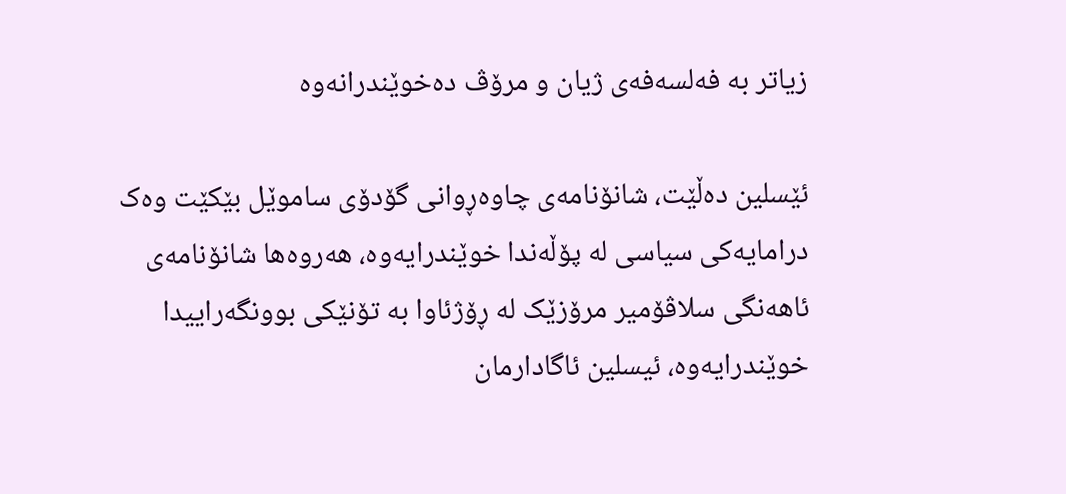زیاتر بە فەلسەفەی ژیان و مرۆڤ دەخوێندرانەوە

ئێسلین دەڵێت، شانۆنامەی چاوەڕوانی گۆدۆی ساموێل بێکێت وەک درامایەکی سیاسی لە پۆڵەندا خوێندرایەوە، هەروەها شانۆنامەی ئاهەنگی سلاڤۆمیر مرۆزێک لە ڕۆژئاوا بە تۆنێکی بوونگەراییدا خوێندرایەوە، ئیسلین ئاگادارمان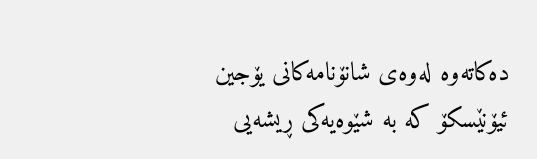دەکاتەوە لەوەی شانۆنامەکانی یۆجین ئیۆنێسکۆ کە بە شێوەیەکی ڕیشەیی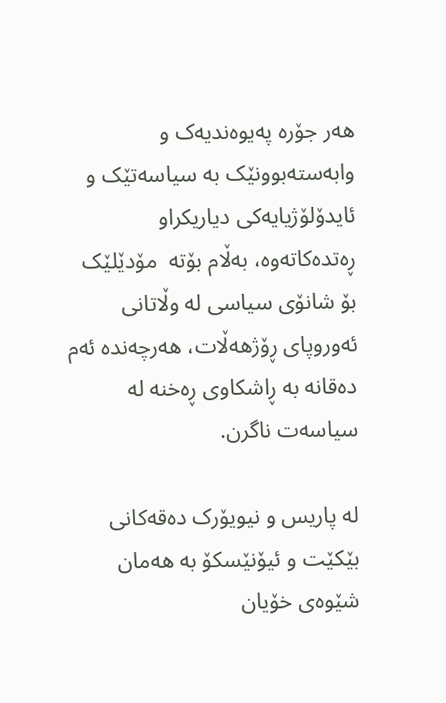هەر جۆرە پەیوەندیەک و وابەستەبوونێک بە سیاسەتێک و ئایدۆلۆژیایەکی دیاریکراو ڕەتدەکاتەوە، بەڵام بۆتە  مۆدێلێک بۆ شانۆی سیاسی لە وڵاتانی ئەوروپای ڕۆژهەڵات، هەرچەندە ئەم دەقانە بە ڕاشکاوی ڕەخنە لە سیاسەت ناگرن.

لە پاریس و نیویۆرک دەقەکانی بێکێت و ئیۆنێسکۆ بە هەمان شێوەی خۆیان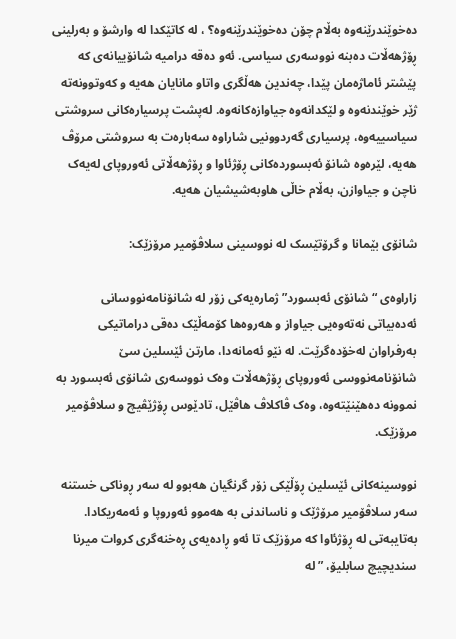دەخوێندرێنەوە بەڵام چۆن دەخوێندرێنەوە؟ ، لە کاتێکدا لە وارشۆ و بەرلینی ڕۆژهەڵات دەبنە نووسەری سیاسی. ئەو دەقە درامیە شانۆییانەی کە پێشتر ئاماژەمان پێدا، چەندین هەڵگری واتاو مانایان هەیە و کەوتوونەتە ژێر خوێندنەوە و لێکدانەوە جیاوازەکانەوە. لەپشت پرسیارەکانی سروشتی سیاسییەوە، پرسیاری گەردوونیی شاراوە سەبارەت بە سروشتی مرۆڤ هەیە، لێرەوە شانۆ ئەبسوردەکانی ڕۆژئاوا و ڕۆژهەڵاتی ئەوروپای لەیەک ناچن و جیاوازن، بەڵام خاڵی هاوبەشیشیان هەیە.

شانۆی بێمانا و گرۆتێسک لە نووسینی سلاڤۆمیر مرۆزێک:

زاراوەی “شانۆی ئەبسورد” ژمارەیەکی زۆر لە شانۆنامەنووسانی ئەدەبیاتی نەتەوەیی جیاواز و هەروەها کۆمەڵێک دەقی دراماتیکی بەرفراوان لەخۆدەگرێت. لە نێو ئەمانەدا، مارتن ئێسلین سێ شانۆنامەنووسی ئەوروپای ڕۆژهەڵات وەک نووسەری شانۆی ئەبسورد بە نموونە دەهێنێتەوە، وەک ڤاکلاڤ هاڤێل، تادێوس ڕۆژێڤیچ و سلاڤۆمیر مرۆزێک.

نووسینەکانی ئێسلین ڕۆڵێکی زۆر گرنگیان هەبوو لە سەر ڕوناکی خستنە سەر سلاڤۆمیر مرۆژێک و ناساندنی بە هەموو ئەوروپا و ئەمەریکادا. بەتایبەتی لە ڕۆژئاوا کە مرۆزێک تا ئەو ڕادەیەی ڕەخنەگری کروات میرنا سندیچیچ سابلیۆ، ” لە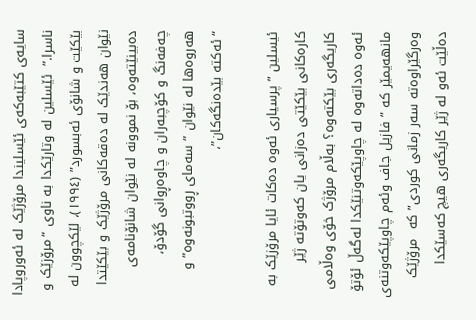سایەی کتێبەکەی ئێسلیندا مرۆژێک لە ئەوروپادا ناسرا.”  ئێسلین لە وتارێکدا بە ناوی “مرۆزێک و بێکێت و شانۆی ئەبسورد” (١٩٩٤)، لێکچوون لە نێوان هەندێک لە دەقەکانی مرۆژێک و بێکێتدا دەبینێتەوە، بۆ نموونە لە نێوان شانۆنامەی چەفەنگ و کۆچبەران و چاوەڕوانی گۆدۆ،  هەروەها لە نێوان ” سەمای ڕووتبونەوە” و “ئەکتە بێدەنگەکان”،

ئیسلین ” پرسیاری ئەوە دەکات ئایا مرۆزێک بە کارەکانی بێکێتی دەزانی یان کەوتۆتە ژێر کاریگەری بێکتەوە؟ بەڵام مرۆژک خۆی وەڵامی ئەوە دەداتەوە لە چاوپێکەوتنێکدا لەگەڵ ئۆتۆ مانهەیمێر کە ” فازیل جاف وئەم چاوپێکەوتنەی وەرگێراوەتە سەر زمانی کوردی” کە  مرۆژێک دەڵێت ئەو لە ژێر کاریگەری هیچ کەسێکدا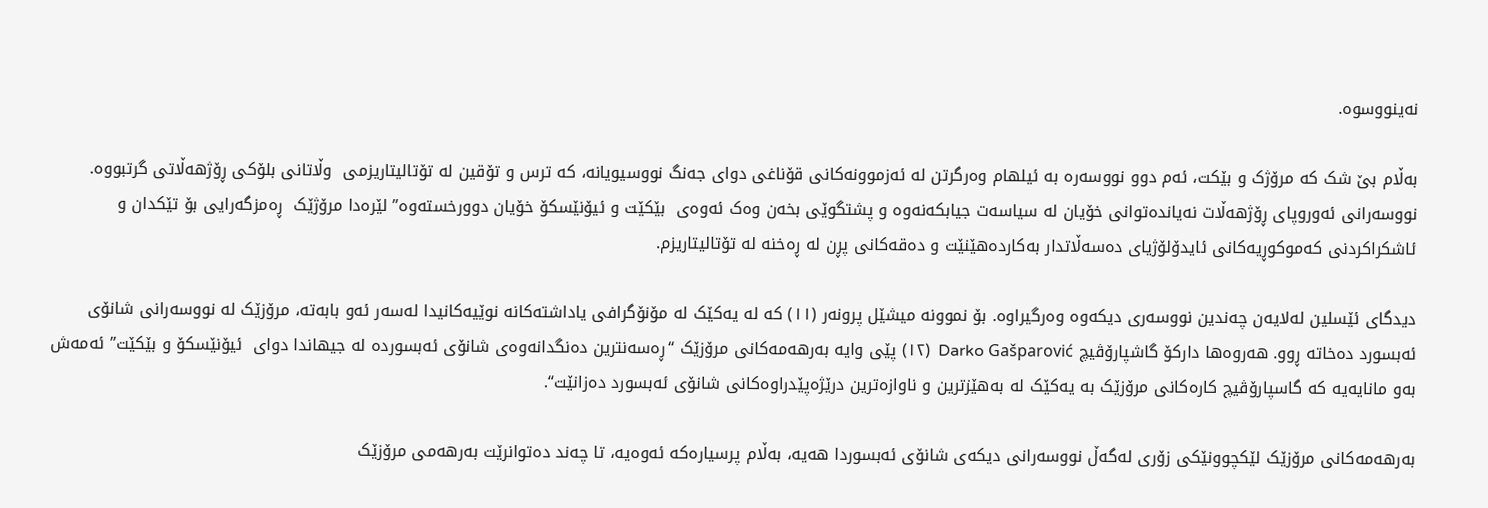نەینووسوە.

بەڵام بێ شک کە مرۆژک و بێکت، ئەم دوو نووسەرە بە ئیلهام وەرگرتن لە ئەزموونەکانی قۆناغی دوای جەنگ نووسیویانە، کە ترس و تۆقین لە تۆتالیتاریزمی  وڵاتانی بلۆکی ڕۆژهەڵاتی گرتبووە. نووسەرانی ئەوروپای ڕۆژهەڵات نەیاندەتوانی خۆیان لە سیاسەت جیابکەنەوە و پشتگوێی بخەن وەک ئەوەی  بێکێت و ئیۆنێسکۆ خۆیان دوورخستەوە” لێرەدا مرۆژێک  ڕەمزگەرایی بۆ تێکدان و ئاشکراکردنی کەموکوڕیەکانی ئایدۆلۆژیای دەسەڵاتدار بەکاردەهێنێت و دەقەکانی پڕن لە ڕەخنە لە تۆتالیتاریزم.

دیدگای ئێسلین لەلایەن چەندین نووسەری دیکەوە وەرگیراوە. بۆ نموونە میشێل پرونەر (١١) کە لە یەکێک لە مۆنۆگرافی یاداشتەکانە نوێیەکانیدا لەسەر ئەو بابەتە، مرۆزێک لە نووسەرانی شانۆی ئەبسورد دەخاتە ڕوو. هەروەها دارکۆ گاشپارۆڤیچ Darko Gašparović  (١٢) پێی وایە بەرهەمەکانی مرۆزێک “ڕەسەنترین دەنگدانەوەی شانۆی ئەبسوردە لە جیهاندا دوای  ئیۆنێسکۆ و بێکێت” ئەمەش بەو مانایەیە کە گاسپارۆڤیچ کارەکانی مرۆزێک بە یەکێک لە بەهێزترین و ناوازەترین درێژەپێدراوەکانی شانۆی ئەبسورد دەزانێت“.

بەرهەمەکانی مرۆزێک لێکچوونێکی زۆری لەگەڵ نووسەرانی دیکەی شانۆی ئەبسوردا هەیە، بەڵام پرسیارەکە ئەوەیە، تا چەند دەتوانرێت بەرهەمی مرۆزێک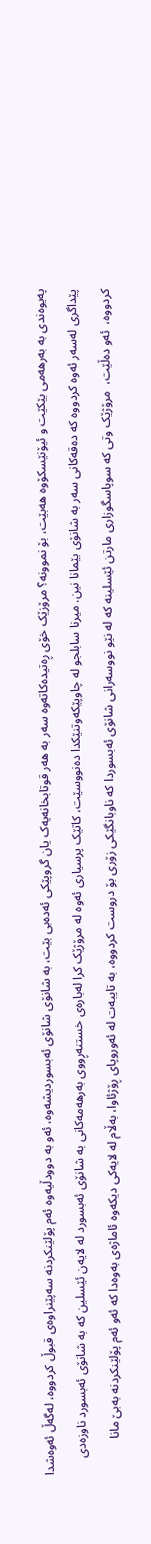پەیوەندی بە بەرهەمی بێکێت و ئیۆنێسکۆوە هەبێت، بۆ نموونە؟ مرۆزێک خۆی ڕەتیدەکاتەوە سەر بە هەر قوتابخانەیەک یان گروپێکی ئەدەبی بێت، بە شانۆی شانۆی ئەبسوردیشەوە، ئەو بە دوودڵیەوە ئەم پۆلێنکردنە سەپێنراوەی قبوڵ کردووە، لەگەڵ ئەوەشدا پێداگری لەسەر ئەوە کردووە کە دەقەکانی سەر بە شانۆی بێمانا نین. میرنا سابلجو لە چاوپێکەوتنێکدا دەنووسێت، کاتێک پرسیاری ئەوە لە مرۆژێک کرا لەبارەی خستنەڕووی بەرهەمەکانی بە شانۆی ئەبسورد لە لایەن ئێسلین کە بە شانۆی ئەبسورد ناوزەدی کردووە،  ئەو دەڵێت،  مرۆژێک وتی کە سوپاسگوزاری مارتن ئێسلینە کە لە نێو نووسەرانی شانۆی ئەبسوردا کە ناوبانگێکی زۆری بۆ دروست کردووە، بە تایبەت لە ئەوروپای ڕۆژئاوا، بەڵام لە لایەکی دیکەوە ئاماژەی بەوەدا کە ئەو ئەم پۆلێنکردنە بەبێ مانا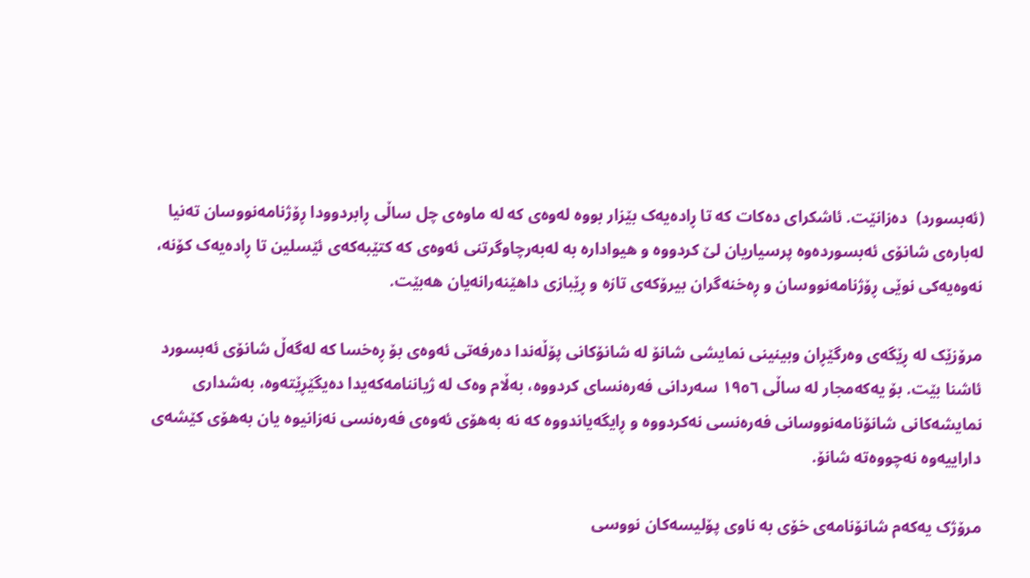(ئەبسورد)  دەزانێت. ئاشکرای دەکات کە تا ڕادەیەک بێزار بووە لەوەی کە لە ماوەی چل ساڵی ڕابردوودا ڕۆژنامەنووسان تەنیا لەبارەی شانۆی ئەبسوردەوە پرسیاریان لێ کردووە و هیوادارە بە لەبەرچاوگرتنی ئەوەی کە کتێبەکەی ئێسلین تا ڕادەیەک کۆنە، نەوەیەکی نوێی ڕۆژنامەنووسان و ڕەخنەگران بیرۆکەی تازە و ڕێبازی داهێنەرانەیان هەبێت.

مرۆزێک لە ڕێگەی وەرگێڕان وبینینی نمایشی شانۆ لە شانۆکانی پۆڵەندا دەرفەتی ئەوەی بۆ ڕەخسا کە لەگەڵ شانۆی ئەبسورد ئاشنا بێت. بۆ یەکەمجار لە ساڵی ١٩٥٦ سەردانی فەرەنسای کردووە، بەڵام وەک لە ژیاننامەکەیدا دەیگێڕێتەوە، بەشداری نمایشەکانی شانۆنامەنووسانی فەرەنسی نەکردووە و ڕایگەیاندووە کە نە بەهۆی ئەوەی فەرەنسی نەزانیوە یان بەهۆی کێشەی داراییەوە نەچووەتە شانۆ.

مرۆژک یەکەم شانۆنامەی خۆی بە ناوی پۆلیسەکان نووسی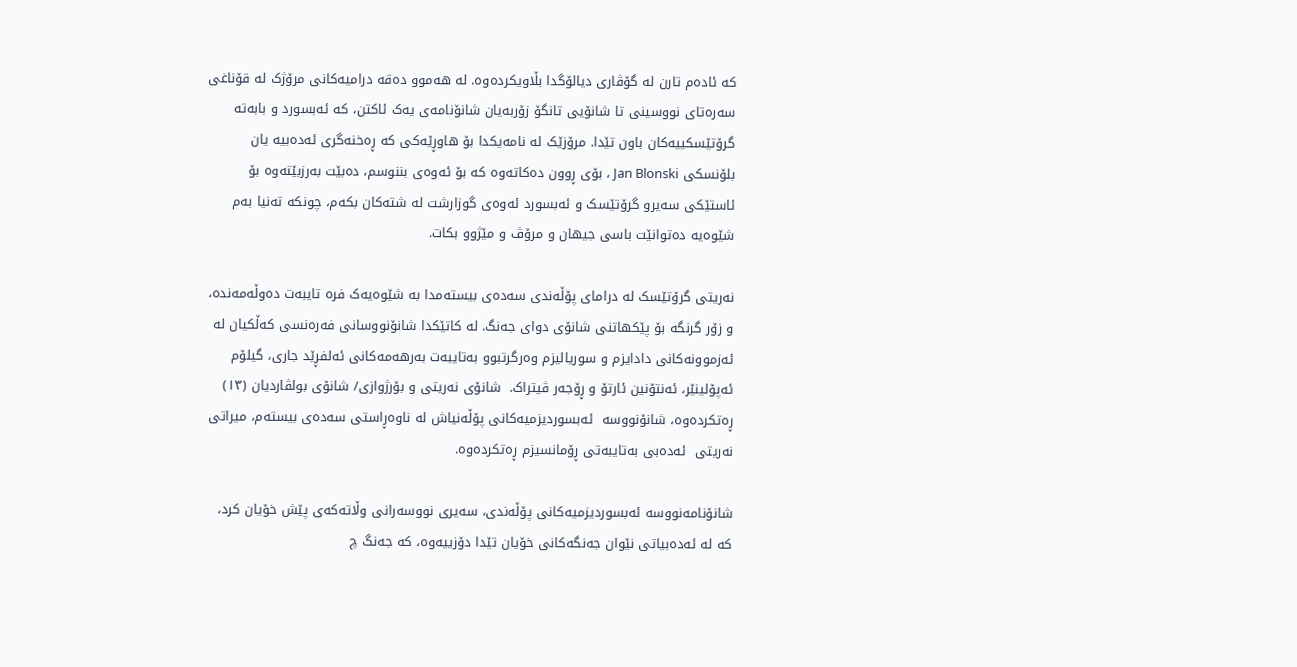کە ئادەم تارن لە گۆڤاری دیالۆگدا بڵاویکردەوە. لە هەموو دەقە درامیەکانی مرۆژک لە قۆناغی سەرەتای نووسینی تا شانۆیی تانگۆ زۆربەیان شانۆنامەی یەک ئاکتن، کە ئەبسورد و بابەتە گرۆتێسکییەکان باون تێدا. مرۆزێک لە نامەیکدا بۆ هاوڕێەکی کە ڕەخنەگری ئەدەبیە یان بلۆنسکی Jan Blonski ، بۆی ڕوون دەکاتەوە کە بۆ ئەوەی بننوسم، دەبێت بەرزبێتەوە بۆ ئاستێکی سەیرو گرۆتێسک و ئەبسورد ئەوەی گوزارشت لە شتەکان بکەم، چونکە تەنیا بەم شێوەیە دەتوانێت باسی جیهان و مرۆڤ و مێژوو بکات.

نەریتی گرۆتێسک لە درامای پۆڵەندی سەدەی بیستەمدا بە شێوەیەک فرە تایبەت دەوڵەمەندە، و زۆر گرنگە بۆ پێکهاتنی شانۆی دوای جەنگ. لە کاتێکدا شانۆنووسانی فەرەنسی کەڵکیان لە ئەزموونەکانی دادایزم و سوریالیزم وەرگرتبوو بەتایبەت بەرهەمەکانی ئەلفڕێد جاری، گیلۆم ئەپۆلینێر، ئەنتۆنین ئارتۆ و ڕۆجەر ڤیتراک.  شانۆی نەریتی و بۆرژوازی/ شانۆی بولڤاردیان (١٣) ڕەتکردەوە، شانۆنووسە  ئەبسوردیزمیەکانی پۆڵەنیاش لە ناوەڕاستی سەدەی بیستەم، میراتی نەریتی  ئەدەبی بەتایبەتی ڕۆمانسیزم ڕەتکردەوە.

شانۆنامەنووسە ئەبسوردیزمیەکانی پۆڵەندی، سەیری نووسەرانی وڵاتەکەی پێش خۆیان کرد، کە لە ئەدەبیاتی نێوان جەنگەکانی خۆیان تێدا دۆزییەوە، کە جەنگ چ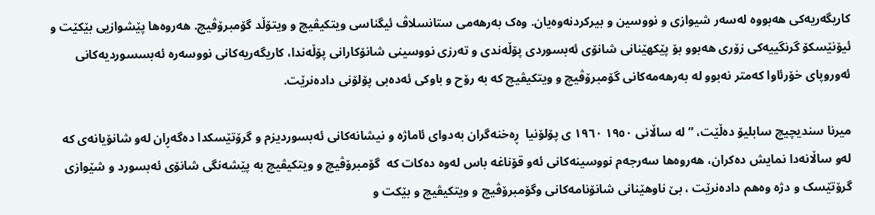کاریگەریەکی هەبووە لەسەر شیوازی و نووسین و بیرکردنەوەیان. وەک بەرهەمی ستانسلاڤ ئیگناسی ویتکیڤیچ و ویتۆڵد گۆمبرۆڤیچ. هەروەها پێشوازیی بێکێت و ئیۆنێسکۆ گرنگییەکی زۆری هەبوو بۆ پێکهێنانی شانۆی ئەبسوردی پۆڵەندی و تەرزی نووسینی شانۆکارانی پۆڵەندا، کاریگەریەکانی نووسەرە ئەبسسوردیەکانی ئەوروپای خۆرئاوا کەمتر نەبوو لە بەرهەمەکانی گۆمبرۆڤیچ و ویتکیڤیچ کە بە رۆح و باوکی ئەدەبی پۆلۆنی دادەنرێت.

میرنا سندیچیچ سابلیۆ دەڵێت، ” لە ساڵانی ١٩٥٠ ١٩٦٠ ی پۆلۆنیا  ڕەخنەگران بەدوای ئاماژە و نیشانەکانی ئەبسوردیزم و گرۆتێسکدا دەگەڕان لەو شانۆیانەی کە لەو ساڵانەدا نمایش دەکران، هەروەها سەرجەم نووسینەکانی ئەو قۆناغە باس لەوە دەکات کە  گۆمبرۆڤیچ و ویتکیڤیچ بە پێشەنگی شانۆی ئەبسورد و شێوازی گرۆتێسک و دژە وەهم دادەنرێت ، بێ ناوهێنانی شانۆنامەکانی وگۆمبرۆڤیچ و ویتکیڤیچ و بێکت و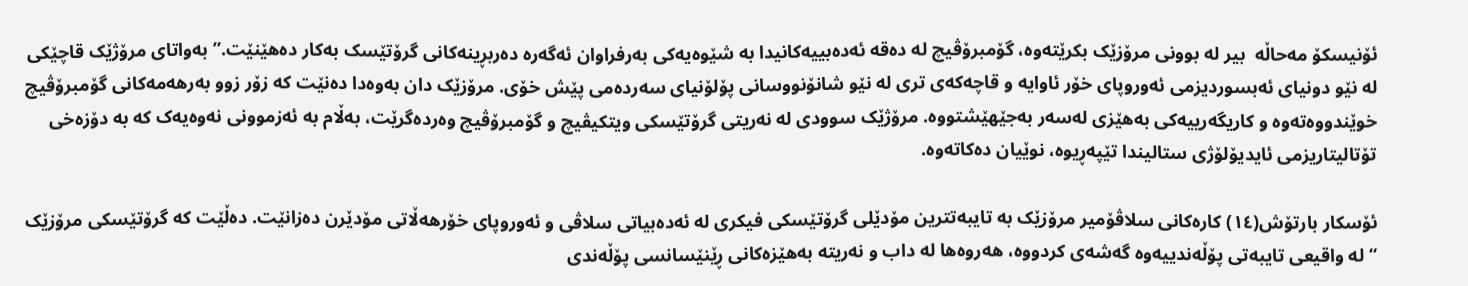ئۆنیسکۆ مەحاڵە  بیر لە بوونی مرۆزێک بکرێتەوە، گۆمبرۆڤیچ لە دەقە ئەدەبییەکانیدا بە شێوەیەکی بەرفراوان ئەگەرە دەربڕینەکانی گرۆتێسک بەکار دەهێنێت.” بەواتای مرۆژێک قاچێکی لە نێو دونیای ئەبسوردیزمی ئەوروپای خۆر ئاوایە و قاچەکەی تری لە نێو شانۆنووسانی پۆلۆنیای سەردەمی پێش خۆی. مرۆزێک دان بەوەدا دەنێت کە زۆر زوو بەرهەمەکانی گۆمبرۆڤیچ خوێندووەتەوە و کاریگەرییەکی بەهێزی لەسەر بەجێهێشتووە. مرۆژێک سوودی لە نەریتی گرۆتێسکی ویتکیڤیچ و گۆمبرۆڤیچ وەردەگرێت، بەڵام بە ئەزموونی نەوەیەک کە بە دۆزەخی تۆتالیتاریزمی ئایدیۆلۆژی ستالیندا تێپەڕیوە، نوێیان دەکاتەوە.

ئۆسکار بارتۆش(١٤) کارەکانی سلاڤۆمیر مرۆزێک بە تایبەتترین مۆدێلی گرۆتێسکی فیکری لە ئەدەبیاتی سلاڤی و ئەوروپای خۆرهەڵاتی مۆدێرن دەزانێت. دەڵێت کە گرۆتێسکی مرۆزێک “لە واقیعی تایبەتی پۆڵەندییەوە گەشەی کردووە، هەروەها لە داب و نەریتە بەهێزەکانی ڕێنێسانسی پۆڵەندی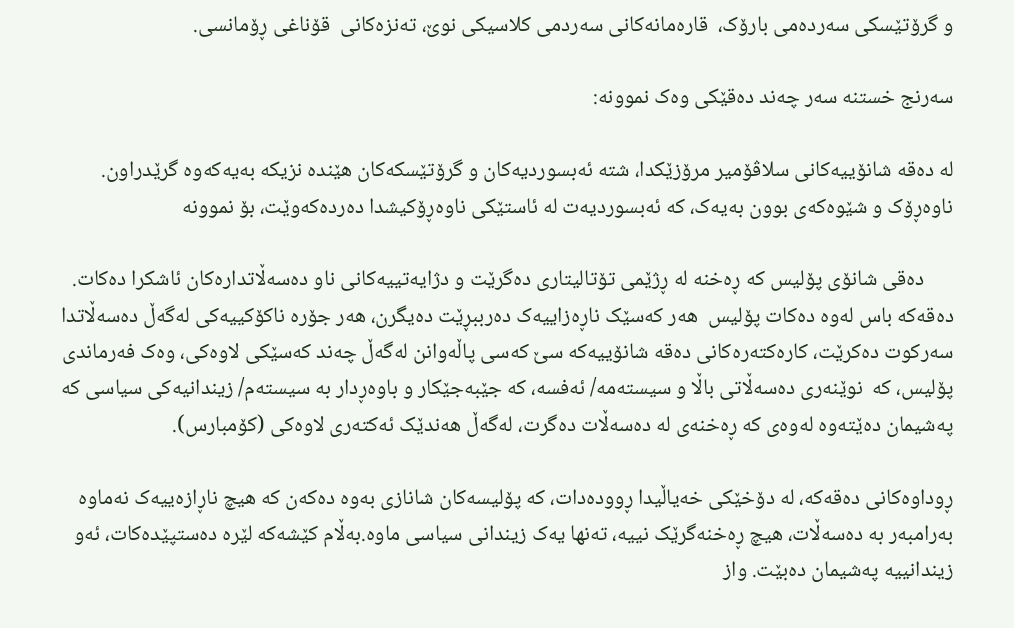و گرۆتێسکی سەردەمی بارۆک،  قارەمانەکانی سەردمی کلاسیکی نوێ، تەنزەکانی  قۆناغی ڕۆمانسی.

سەرنج خستنە سەر چەند دەقێکی وەک نموونە:

لە دەقە شانۆییەکانی سلاڤۆمیر مرۆزێکدا، شتە ئەبسوردیەکان و گرۆتێسکەکان هێندە نزیکە بەیەکەوە گرێدراون. ناوەڕۆک و شێوەکەی بوون بەیەک، کە ئەبسوردیەت لە ئاستێکی ناوەڕۆکیشدا دەردەکەوێت، بۆ نموونە

      دەقی شانۆی پۆلیس کە ڕەخنە لە ڕژێمی تۆتالیتاری دەگرێت و دژایەتییەکانی ناو دەسەڵاتدارەکان ئاشکرا دەکات. دەقەکە باس لەوە دەکات پۆلیس  هەر کەسێک ناڕەزاییەک دەرببڕێت دەیگرن، هەر جۆرە ناکۆکییەکی لەگەڵ دەسەڵاتدا سەرکوت دەکرێت، کارەکتەرەکانی دەقە شانۆییەکە سێ کەسی پاڵەوانن لەگەڵ چەند کەسێکی لاوەکی، وەک فەرماندی پۆلیس، کە  نوێنەری دەسەڵاتی باڵا و سیستەمە/ ئەفسە، کە جێبەجێکار و باوەڕدار بە سیستەم/ زیندانیەکی سیاسی کە پەشیمان دەێتەوە لەوەی کە ڕەخنەی لە دەسەڵات دەگرت، لەگەڵ هەندێک ئەکتەری لاوەکی (کۆمبارس).

ڕوداوەکانی دەقەکە، لە دۆخێکی خەیاڵیدا ڕوودەدات، کە پۆلیسەکان شانازی بەوە دەکەن کە هیچ ناڕازەییەک نەماوە بەرامبەر بە دەسەڵات، هیچ ڕەخنەگرێک نییە، تەنها یەک زیندانی سیاسی ماوە.بەڵام کێشەکە لێرە دەستپێدەکات، ئەو زیندانییە پەشیمان دەبێت. واز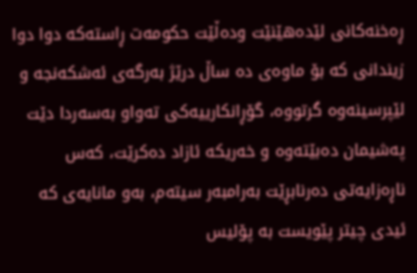ڕەخنەکانی لێدەهێنێت ودەڵێت حکومەت ڕاستەکە دوا دوا زیندانی کە بۆ ماوەی دە ساڵ درێژ بەرگەی ئەشکەنجە و لێپرسینەوە گرتووە، گۆڕانکارییەکی تەواو بەسەردا دێت پەشیمان دەبێتەوە و خەریکە ئازاد دەکرێت، کەس ناڕەزایەتی دەرنابڕێت بەرامبەر سیتەم، بەو مانایەی کە ئیدی چیتر پێویست بە پۆلیس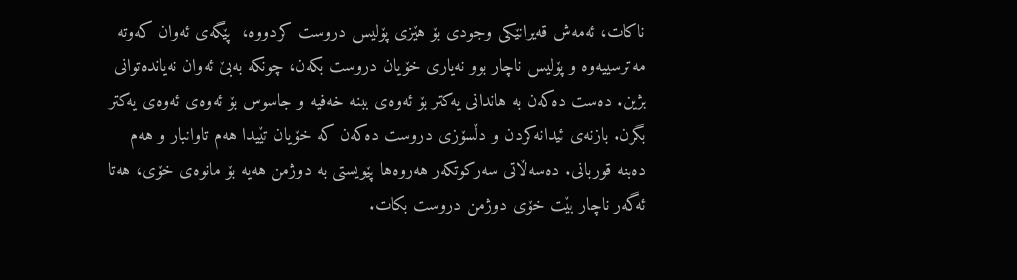ناکات، ئەمەش قەیرانێکی وجودی بۆ هێزی پۆلیس دروست کردووە،  پێگەی ئەوان کەوتە مەترسییەوە و پۆلیس ناچار بوو نەیاری خۆیان دروست بکەن، چونکە بەبێ ئەوان نەیاندەتوانی بژین. دەست دەکەن بە هاندانی یەکتر بۆ ئەوەی ببنە خەفیە و جاسوس بۆ ئەوەی ئەوەی یەکتر بگرن. بازنەی ئیدانەکردن و دڵسۆزی دروست دەکەن کە خۆیان تێیدا هەم تاوانبار و هەم دەبنە قوربانی. دەسەڵاتی سەرکوتکەر هەروەها پێویستی بە دوژمن هەیە بۆ مانوەی خۆی، هەتا ئەگەر ناچار بێت خۆی دوژمن دروست بکات.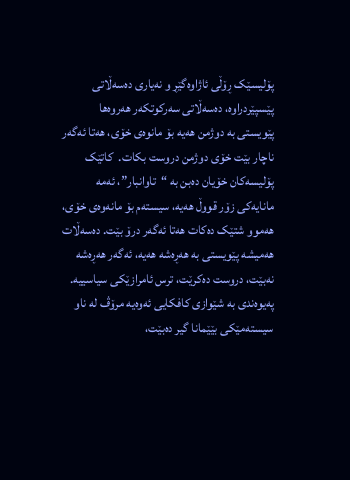پۆلیسێک ڕۆڵی ئاژاوەگێڕ و نەیاری دەسەڵاتی پێسپێردراوە، دەسەڵاتی سەرکوتکەر هەروەها پێویستی بە دوژمن هەیە بۆ مانوەی خۆی، هەتا ئەگەر ناچار بێت خۆی دوژمن دروست بکات.  کاتێک پۆلیسەکان خۆیان دەبن بە “تاوانبار”، ئەمە مانایەکی زۆر قووڵ هەیە، سیستەم بۆ مانەوەی خۆی، هەموو شتێک دەکات هەتا ئەگەر درۆ بێت. دەسەڵات هەمیشە پێویستی بە هەڕەشە هەیە، ئەگەر هەڕەشە نەبێت، دروست دەکرێت، ترس ئامرازێکی سیاسییە. پەیوەندی بە شێوازی کافکایی ئەوەیە مرۆڤ لە ناو سیستەمێکی بێێمانا گیر دەبێت،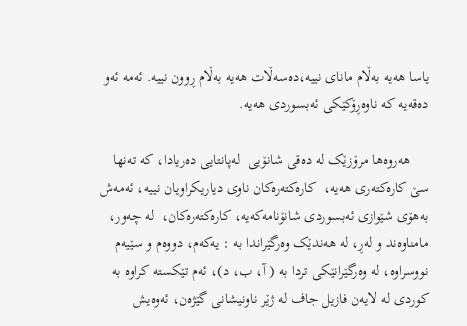یاسا هەیە بەڵام مانای نییە،دەسەڵات هەیە بەڵام ڕوون نییە. ئەمە ئەو دەقەیە کە ناوەڕۆکێکی ئەبسوردی هەیە.

     هەروەها مرۆزێک لە دەقی شانۆیی  لەپانتایی دەریادا، کە تەنها سێ کارەکتەری هەیە،  کارەکتەرەکان ناوی دیاریکراویان نییە، ئەمەش بەهۆی شێوازی ئەبسوردی شانۆنامەکەیە، کارەکتەرەکان،  لە چەور، مامناوەند و لەڕ، لە هەندێک وەرگێراندا بە : یەکەم، دووەم و سێیەم نووسراوە، لە وەرگێرانێکی تردا بە ( آ، ب، د)، ئەم تێکستە کراوە بە کوردی لە لایەن فازیل جاف لە ژێر ناونیشانی گێژەن، ئەوەیش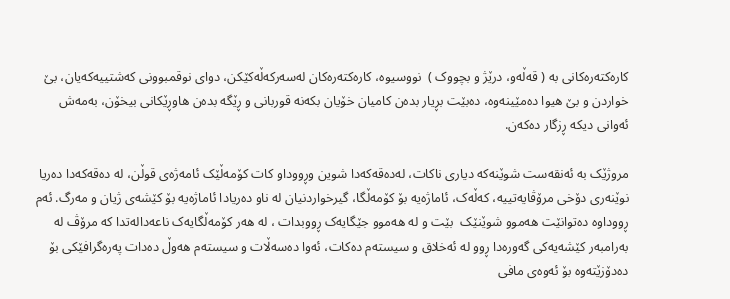کارەکتەرەکانی بە ( قەڵەو، درێژ و بچووک )  نووسیوە، کارەکتەرەکان لەسەرکەڵەکێکن، دوای نوقمبوونی کەشتییەکەیان، بێ خواردن و بێ هیوا دەمێینەوە، دەبێت بڕیار بدەن کامیان خۆیان بکەنە قوربانی و ڕێگە بدەن هاوڕێکانی بیخۆن، بەمەش ئەوانی دیکە ڕزگار دەکەن.

مروژێک بە ئەنقەست شوێنەکە دیاری ناکات، لەدەقەکەدا شوین وڕووداو کات کۆمەڵێک ئامەژەی قوڵن، لە دەقەکەدا دەریا نوێنەری دۆخی مرۆڤایەتییە، کەڵەک، ئاماژەیە بۆ کۆمەڵگا، گیرخواردنیان لە ناو دەریادا ئاماژەیە بۆ کێشەی ژیان و مەرگ. ئەم ڕووداوە دەتوانێت هەموو شوێنێک  بێت و لە هەموو جێگایەک ڕووبدات ، لە هەر کۆمەڵگایەک ناعەدالەتدا کە مرۆڤ لە بەرامبەر کێشەیەکی گەورەدا ڕوو لە ئەخلاق و سیستەم دەکات، ئەوا دەسەڵات و سیستەم هەوڵ دەدات پەرەگرافێکی بۆ دەدۆزێتەوە بۆ ئەوەی مافی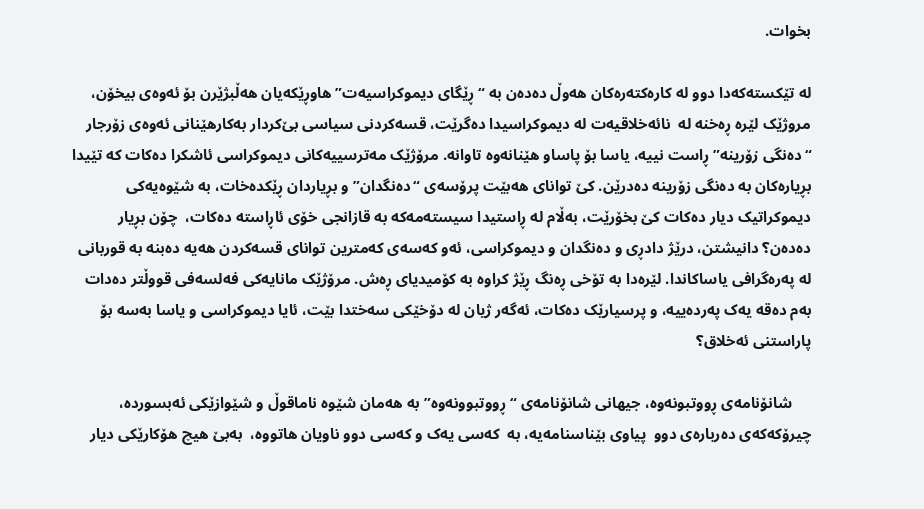بخوات.

لە تێکستەکەدا دوو لە کارەکتەرەکان هەوڵ دەدەن بە “ڕێگای دیموکراسیەت” هاوڕێکەیان هەڵبژێرن بۆ ئەوەی بیخۆن، مروژێک لێرە ڕەخنە لە  نائەخلاقیەت لە دیموکراسیدا دەگرێت، قسەکردنی سیاسی بێ‌کردار بەکارهێنانی ئەوەی زۆرجار “دەنگی زۆرینە” ڕاست نییە، یاسا بۆ پاساو هێنانەوە تاوانە. مرۆژێک مەترسییەکانی دیموکراسی ئاشکرا دەکات کە تێیدا بڕیارەکان بە دەنگی زۆرینە دەدرێن. کێ توانای هەبێت پرۆسەی “دەنگدان” و بڕیاردان ڕێکدەخات، بە شێوەیەکی دیموکراتیک دیار دەکات کێ بخۆرێت، بەڵام لە ڕاستیدا سیستەمەکە بە قازانجی خۆی ئاڕاستە دەکات،  چۆن بڕیار دەدەن؟ دانیشتن، درێژ دادڕی و دەنگدان و دیموکراسی، ئەو کەسەی کەمترین توانای قسەکردن هەیە دەبنە بە قوربانی لە پەرەگرافی یاساکاندا. لێرەدا بە تۆخی ڕەنگ ڕێژ کراوە بە کۆمیدیای ڕەش. مرۆژێک مانایەکی فەلسەفی قووڵتر دەدات بەم دەقە یەک پەردەییە، و پرسیارێک دەکات، ئەگەر ژیان لە دۆخێکی سەختدا بێت، ئایا دیموکراسی و یاسا بەسە بۆ پاراستنی ئەخلاق؟

     شانۆنامەی ڕووتبونەوە، جیهانی شانۆنامەی “ڕووتبوونەوە” بە هەمان شێوە ناماقوڵ و شێوازێکی ئەبسوردە، چیرۆکەکەی دەربارەی دوو  پیاوی بێناسنامەیە، بە  کەسی یەک و کەسی دوو ناویان هاتووە،  بەبێ هیچ هۆکارێکی دیار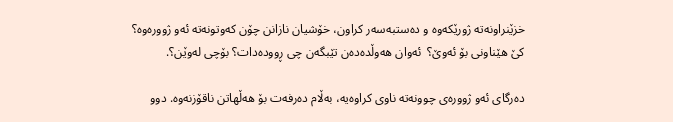خزێنراونەتە ژورێکەوە و دەستبەسەر کراون، خۆشیان نازانن چۆن کەوتونەتە ئەو ژوورەوە؟ کێ هێناونی بۆ ئەوێ؟  ئەوان هەوڵدەدەن تێبگەن چی ڕوودەدات؟ بۆچی لەوێن؟.

دەرگای ئەو ژوورەی چوونەتە ناوی کراوەیە، بەڵام دەرفەت بۆ هەڵهاتن ناقۆزنەوە. دوو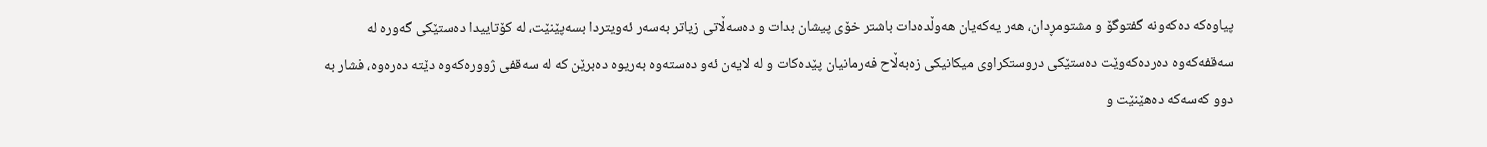پیاوەکە دەکەونە گفتوگۆ و مشتومڕدان، هەر یەکەیان هەوڵدەدات باشتر خۆی پیشان بدات و دەسەڵاتی زیاتر بەسەر ئەویتردا بسەپێنێت، لە کۆتاییدا دەستێکی گەورە لە سەقفەکەوە دەردەکەوێت دەستێکی دروستکراوی میکانیکی زەبەڵاح فەرمانیان پێدەکات و لە لایەن ئەو دەستەوە بەریوە دەبرێن کە لە سەقفی ژوورەکەوە دێتە دەرەوە، فشار بە دوو کەسەکە دەهێنێت و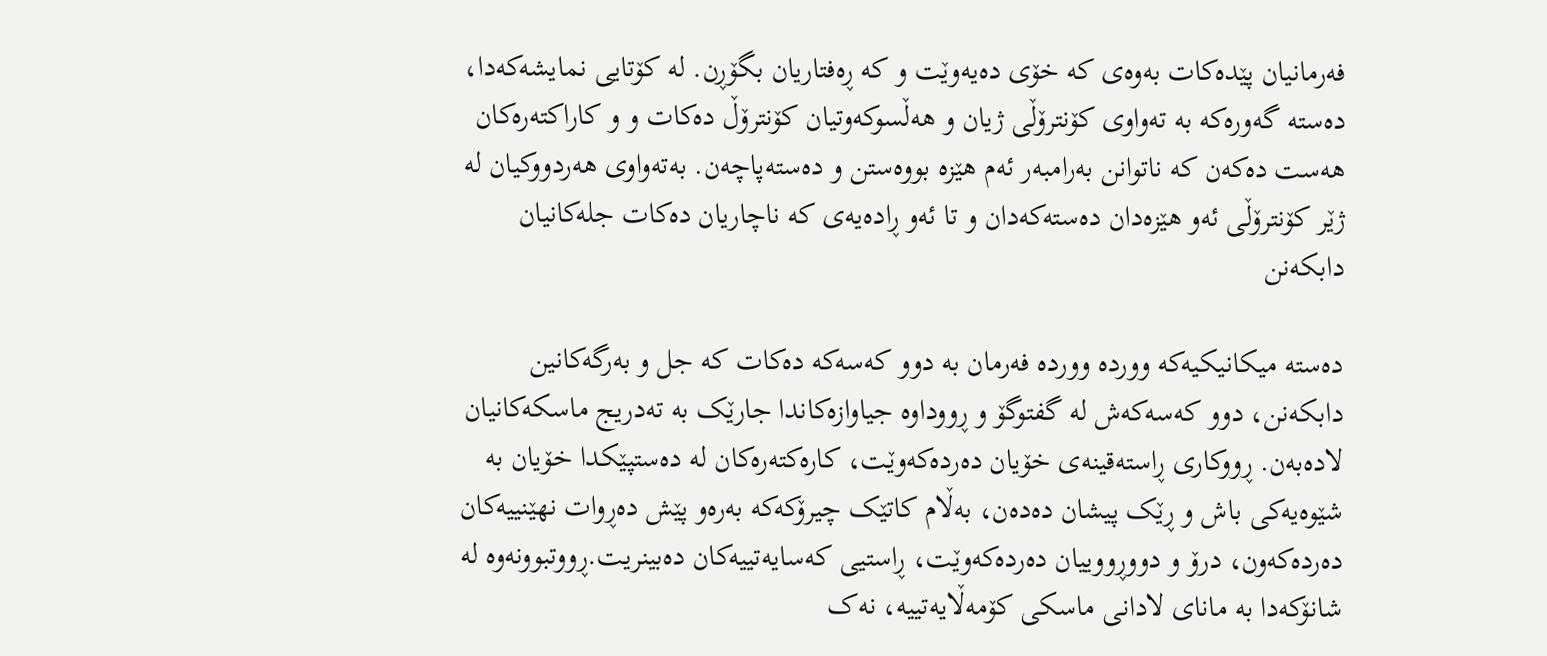فەرمانیان پێدەکات بەوەی کە خۆی دەیەوێت و کە ڕەفتاریان بگۆڕن. لە کۆتایی نمایشەکەدا، دەستە گەورەکە بە تەواوی کۆنترۆڵی ژیان و هەڵسوکەوتیان کۆنترۆڵ دەکات و و کاراکتەرەکان هەست دەکەن کە ناتوانن بەرامبەر ئەم هێزە بووەستن و دەستەپاچەن. بەتەواوی هەردووکیان لە ژێر کۆنترۆڵی ئەو هێزەدان دەستەکەدان و تا ئەو ڕادەیەی کە ناچاریان دەکات جلەکانیان دابکەنن

دەستە میکانیکیەکە ووردە ووردە فەرمان بە دوو کەسەکە دەکات کە جل و بەرگەکانین دابکەنن، دوو کەسەکەش لە گفتوگۆ و ڕووداوە جیاوازەکاندا جارێک بە تەدریج ماسکەکانیان لادەبەن. ڕووکاری ڕاستەقینەی خۆیان دەردەکەوێت، کارەکتەرەکان لە دەستپێکدا خۆیان بە شێوەیەکی باش و ڕێک پیشان دەدەن، بەڵام کاتێک چیرۆکەکە بەرەو پێش دەڕوات نهێنییەکان دەردەکەون، درۆ و دووڕووییان دەردەکەوێت، ڕاستیی کەسایەتییەکان دەبینریت.ڕووتبوونەوە لە شانۆکەدا بە مانای لادانی ماسکی کۆمەڵایەتییە، نەک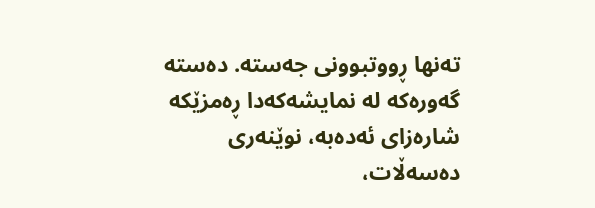تەنها ڕووتبوونی جەستە. دەستە گەورەکە لە نمایشەکەدا ڕەمزێکە شارەزای ئەدەبە، نوێنەری دەسەڵات،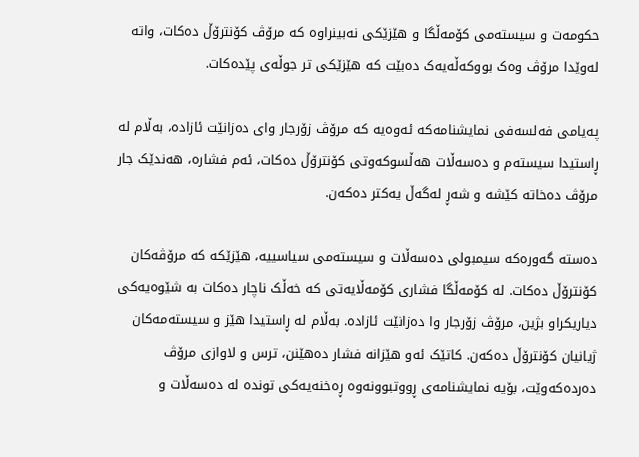حکومەت و سیستەمی کۆمەڵگا و هێزێکی نەبینراوە کە مرۆڤ کۆنترۆڵ دەکات، واتە لەوێدا مرۆڤ وەک بووکەڵەیەک دەبێت کە هێزێکی تر جوڵەی پێدەکات.

پەیامی فەلسەفی نمایشنامەکە ئەوەیە کە مرۆڤ زۆرجار وای دەزانێت ئازادە، بەڵام لە ڕاستیدا سیستەم و دەسەڵات هەڵسوکەوتی کۆنترۆڵ دەکات، ئەم فشارە، هەندێک جار مرۆڤ دەخاتە کێشە و شەڕ لەگەڵ یەکتر دەکەن.

دەستە گەورەکە سیمبولی دەسەڵات و سیستەمی سیاسییە، هێزێکە کە مرۆڤەکان کۆنترۆڵ دەکات. لە کۆمەڵگا فشاری کۆمەڵایەتی کە خەڵک ناچار دەکات بە شێوەیەکی دیاریکراو بژین، مرۆڤ زۆرجار وا دەزانێت ئازادە. بەڵام لە ڕاستیدا هێز و سیستەمەکان ژیانیان کۆنترۆڵ دەکەن. کاتێک ئەو هێزانە فشار دەهێنن، ترس و لاوازی مرۆڤ دەردەکەوێت، بۆیە نمایشنامەی ڕووتبوونەوە ڕەخنەیەکی توندە لە دەسەڵات و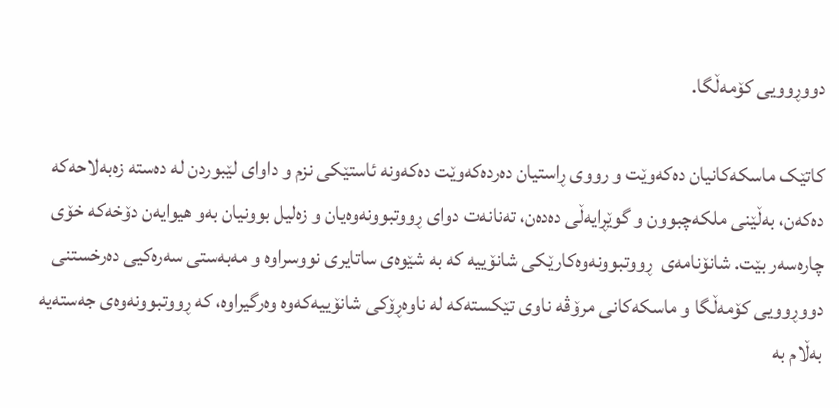دووڕوویی کۆمەڵگا.

کاتێک ماسکەکانیان دەکەوێت و رووی ڕاستیان دەردەکەوێت دەکەونە ئاستێکی نزم و داوای لێبوردن لە دەستە زەبەلاحەکە دەکەن، بەڵێنی ملکەچبوون و گوێڕایەڵی دەدەن، تەنانەت دوای ڕووتبوونەوەیان و زەلیل بوونیان بەو هیوایەن دۆخەکە خۆی چارەسەر بێت. شانۆنامەی  ڕووتبوونەوەکارێکی شانۆییە کە بە شێوەی ساتایری نووسراوە و مەبەستی سەرەکیی دەرخستنی دووڕوویی کۆمەڵگا و ماسکەکانی مرۆڤە ناوی تێکستەکە لە ناوەڕۆکی شانۆییەکەوە وەرگیراوە، کە ڕووتبوونەوەی جەستەیە بەڵام بە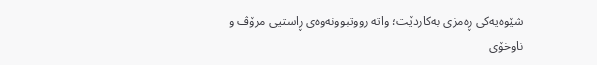شێوەیەکی ڕەمزی بەکاردێت؛ واتە رووتبوونەوەی ڕاستیی مرۆڤ و ناوخۆی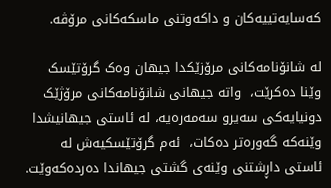کەسایەتییەکان و داکەوتنی ماسکەکانی مرۆڤە.

لە شانۆنامەکانی مرۆزێکدا جیهان وەک گرۆتێسک وێنا دەکرێت،  واتە جیهانی شانۆنامەکانی مرۆژێک دونیایەکی سەیرو سەمەرەیە، لە ئاستی جیهانیشدا وێنەکە گەورەتر دەکات،  ئەم گرۆتێسکیەش لە ئاستی داڕشتنی وێنەی گشتی جیهاندا دەردەکەوێت.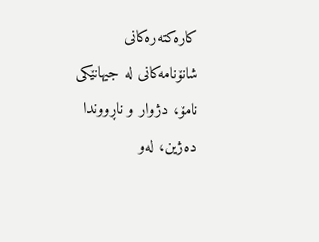کارەکتەرەکانی شانۆنامەکانی لە جیهانێکی نامۆ، دژوار و ناڕووندا دەژین، لەو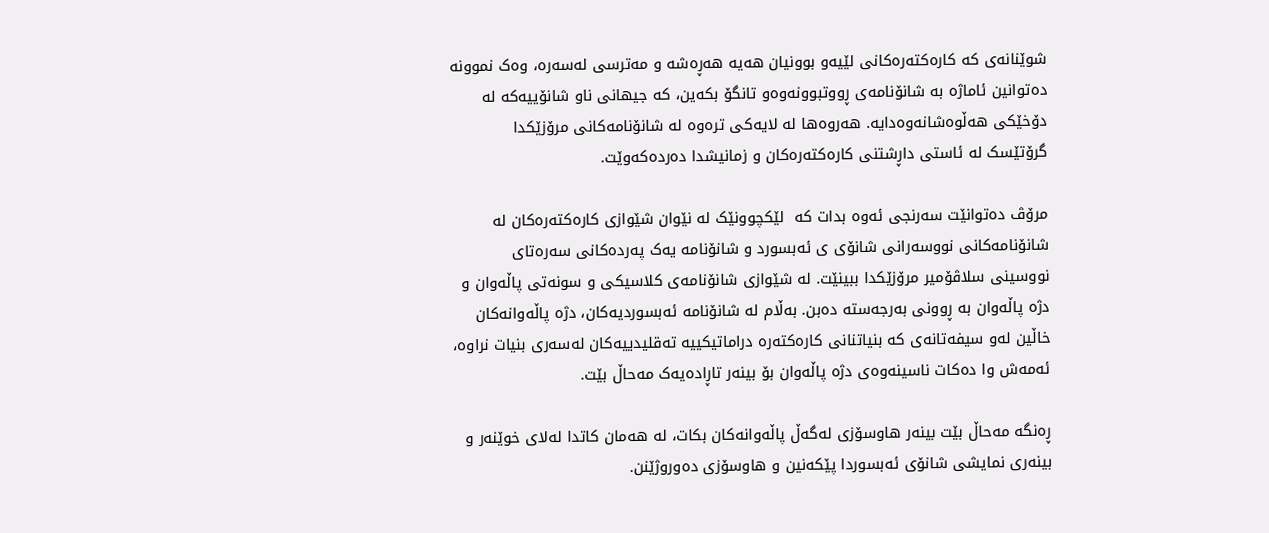شوێنانەی کە کارەکتەرەکانی لێیەو بوونیان هەیە هەڕەشە و مەترسی لەسەرە، وەک نموونە  دەتوانین ئاماژە بە شانۆنامەی ڕووتبوونەوەو تانگۆ بکەین، کە جیهانی ناو شانۆییەکە لە دۆخێکی هەڵوەشانەوەدایە. هەروەها لە لایەکی ترەوە لە شانۆنامەکانی مرۆزێکدا گرۆتێسک لە ئاستی داڕشتنی کارەکتەرەکان و زمانیشدا دەردەکەوێت.

مرۆڤ دەتوانێت سەرنجی ئەوە بدات کە  لێکچوونێک لە نێوان شێوازی کارەکتەرەکان لە شانۆنامەکانی نووسەرانی شانۆی ی ئەبسورد و شانۆنامە یەک پەردەکانی سەرەتای نووسینی سلاڤۆمیر مرۆزێکدا ببینێت. لە شێوازی شانۆنامەی کلاسیکی و سونەتی پاڵەوان و دژە پاڵەوان بە ڕوونی بەرجەستە دەبن. بەڵام لە شانۆنامە ئەبسوردیەکان، دژە پاڵەوانەکان خاڵین لەو سیفەتانەی کە بنیاتنانی کارەکتەرە دراماتیکییە تەقلیدییەکان لەسەری بنیات نراوە، ئەمەش وا دەکات ناسینەوەی دژە پاڵەوان بۆ بینەر تاڕادەیەک مەحاڵ بێت.

ڕەنگە مەحاڵ بێت بینەر هاوسۆزی لەگەڵ پاڵەوانەکان بکات، لە هەمان کاتدا لەلای خوێنەر و بینەری نمایشی شانۆی ئەبسوردا پێکەنین و هاوسۆزی دەوروژێنن.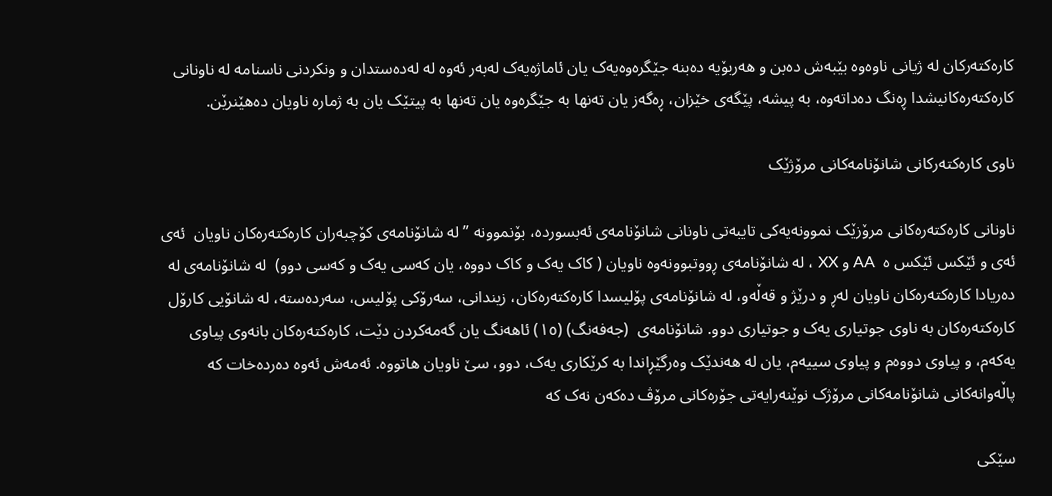کارەکتەرکان لە ژیانی ناوەوە بێبەش دەبن و هەربۆیە دەبنە جێگرەوەیەک یان ئاماژەیەک لەبەر ئەوە لە لەدەستدان و ونکردنی ناسنامە لە ناونانی کارەکتەرەکانیشدا ڕەنگ دەداتەوە، بە پیشە، پێگەی خێزان، ڕەگەز یان تەنها بە جێگرەوە یان تەنها بە پیتێک یان بە ژمارە ناویان دەهێنرێن.

ناوی کارەکتەرکانی شانۆنامەکانی مرۆژێک

ناونانی کارەکتەرەکانی مرۆزێک نموونەیەکی تایبەتی ناونانی شانۆنامەی ئەبسوردە، بۆنموونە ” لە شانۆنامەی کۆچبەران کارەکتەرەکان ناویان  ئەی ئەی و ئێکس ئێکس ە  AA و XX ، لە شانۆنامەی ڕووتبوونەوە ناویان ( کاک یەک و کاک دووە، یان کەسی یەک و کەسی دوو)  لە شانۆنامەی لە دەریادا کارەکتەرەکان ناویان لەڕ و درێژ و قەڵەو، لە شانۆنامەی پۆلیسدا کارەکتەرەکان، زیندانی، سەرۆکی پۆلیس، سەردەستە، لە شانۆیی کارۆل کارەکتەرەکان بە ناوی جوتیاری یەک و جوتیاری دوو. شانۆنامەی  (جەفەنگ) (١٥) ئاهەنگ یان گەمەکردن دێت، کارەکتەرەکان بانەوی پیاوی یەکەم، و پیاوی دووەم و پیاوی سییەم، یان لە هەندێک وەرگێڕاندا بە کرێکاری یەک، دوو، سێ ناویان هاتووە. ئەمەش ئەوە دەردەخات کە پاڵەوانەکانی شانۆنامەکانی مرۆژک نوێنەرایەتی جۆرەکانی مرۆڤ دەکەن نەک کە

سێکی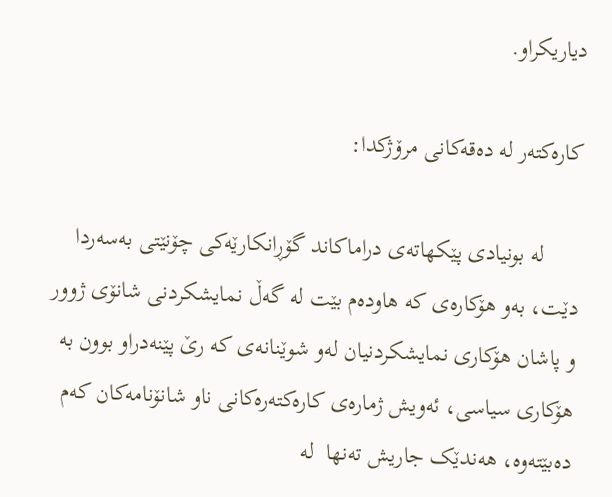دیاریکراو.

کارەکتەر لە دەقەکانی مرۆژکدا:

      لە بونیادی پێکهاتەی دراماکاند گۆڕانکارێەکی چۆنێتی بەسەردا دێت، بەو هۆکارەی کە هاودەم بێت لە گەڵ نمایشکردنی شانۆی ژوور و پاشان هۆکاری نمایشکردنیان لەو شوێنانەی کە رێ پێنەدراو بوون بە هۆکاری سیاسی، ئەویش ژمارەی کارەکتەرەکانی ناو شانۆنامەکان کەم دەبێتەوە، هەندێک جاریش تەنها  لە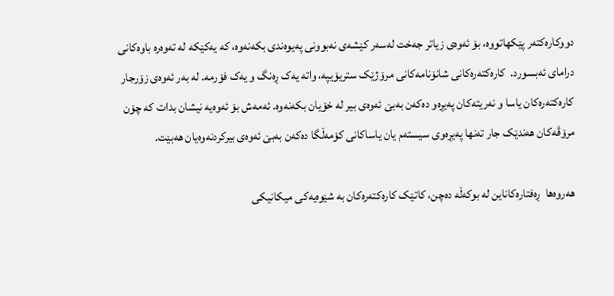دووکارەکتەر پێکهاتووە، بۆ ئەوەی زیاتر جەخت لەسەر کێشەی نەبوونی پەیوەندی بکەنەوە، کە یەکێکە لە تەوەرە باوەکانی درامای ئەبسورد.  کارەکتەرەکانی شانۆنامەکانی مرۆژێک ستریۆیپە، واتە یەک ڕەنگ و یەک فۆرمە. لە بەر ئەوەی زۆرجار کارەکتەرەکان یاسا و نەریتەکان پەیڕەو دەکەن بەبێ ئەوەی بیر لە خۆیان بکەنەوە. ئەمەش بۆ ئەوەیە نیشان بدات کە چۆن مرۆڤەکان هەندێک جار تەنها پەیڕەوی سیستەم یان یاساکانی کۆمەڵگا دەکەن بەبێ ئەوەی بیرکردنەوەیان هەبێت.

هەروەها  ڕەفتارەکاناین لە بوكەڵە دەچن، کاتێک کارەکتەرەکان بە شێوەیەکی میکانیکی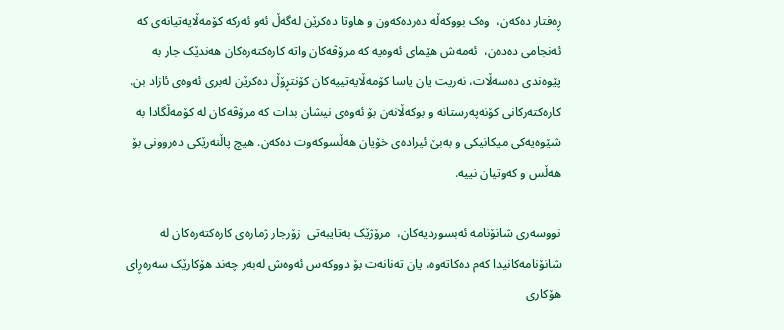ڕەفتار دەکەن،  وەک بووکەڵە دەردەکەون و هاوتا دەکرێن لەگەڵ ئەو ئەرکە کۆمەڵایەتیانەی کە ئەنجامی دەدەن،  ئەمەش هێمای ئەوەیە کە مرۆڤەکان واتە کارەکتەرەکان هەندێک جار بە پێوەندی دەسەڵات، نەریت یان یاسا کۆمەڵایەتییەکان کۆنتڕۆڵ دەکرێن لەبری ئەوەی ئازاد بن. کارەکتەرکانی کۆنەپەرستانە و بوکەڵانەن بۆ ئەوەی نیشان بدات کە مرۆڤەکان لە کۆمەڵگادا بە شێوەیەکی میکانیکی و بەبێ ئیرادەی خۆیان هەڵسوکەوت دەکەن. هیچ پاڵنەرێکی دەروونی بۆ هەڵس و کەوتیان نییە.

نووسەری شانۆنامە ئەبسوردیەکان،  مرۆژێک بەتایبەتی  زۆرجار ژمارەی کارەکتەرەکان لە شانۆنامەکانیدا کەم دەکاتەوە، یان تەنانەت بۆ دووکەس ئەوەش لەبەر چەند هۆکارێک سەرەڕای هۆکاری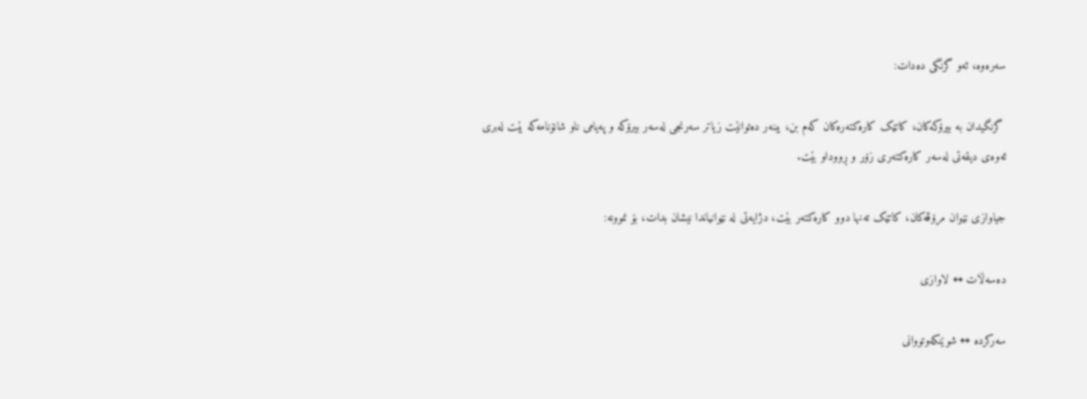سەرەوە، ئەو گرنگی دەدات:

 گرنگیدان بە بیرۆکەکان، کاتێک کارەکتەرەکان کەم بن، بینەر دەتوانێت زیاتر سەرنجی لەسەر بیرۆکە و پەیامی ناو شانۆنامەکە بێت لەبری ئەوەی دیقەتی لەسەر کارەکتەری زۆر و ڕووداو بێت.

جیاوازی نێوان مرۆڤەکان، کاتێک تەنها دوو کارەکتەر بێت، دژایەتی لە نێوانیاندا نیشان بدات، بۆ نموونە:

دەسەڵات ↔ لاوازی

سەرکردە ↔ شوێنکەوتووانی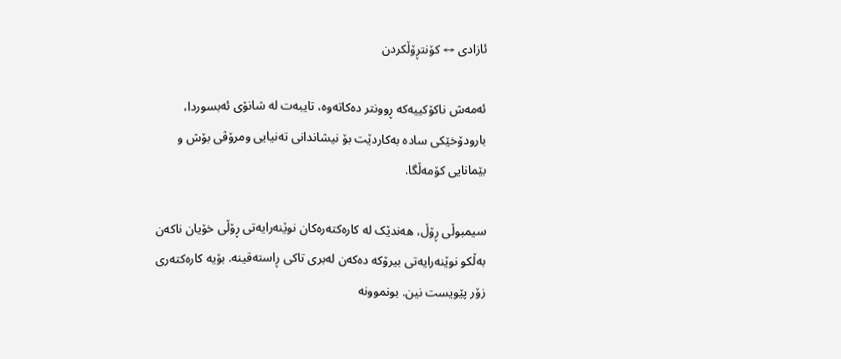ئازادی ↔ کۆنتڕۆڵکردن

ئەمەش ناکۆکییەکە ڕوونتر دەکاتەوە، تایبەت لە شانۆی ئەبسوردا، بارودۆخێکی سادە بەکاردێت بۆ نیشاندانی تەنیایی ومرۆڤی بۆش و بێمانایی کۆمەڵگا.

سیمبوڵی ڕۆڵ، هەندێک لە کارەکتەرەکان نوێنەرایەتی ڕۆڵی خۆیان ناکەن بەڵکو نوێنەرایەتی بیرۆکە دەکەن لەبری تاکی ڕاستەقینە. بۆیە کارەکتەری زۆر پێویست نین. بونموونە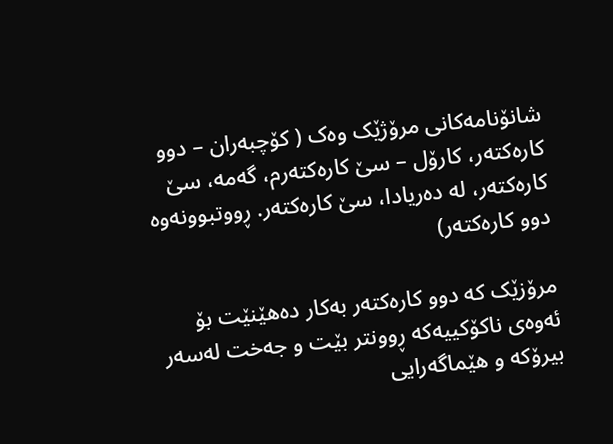شانۆنامەکانی مرۆژێک وەک ( کۆچبەران – دوو کارەکتەر، کارۆل – سێ کارەکتەرم، گەمە، سێ کارەکتەر، لە دەریادا، سێ کارەکتەر. ڕووتبوونەوە دوو کارەکتەر)

مرۆزێک کە دوو کارەکتەر بەکار دەهێنێت بۆ ئەوەی ناکۆکییەکە ڕوونتر بێت و جەخت لەسەر بیرۆکە و هێماگەرایی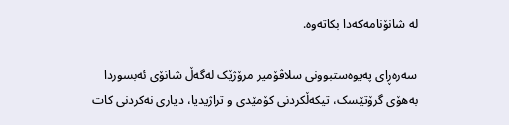لە شانۆنامەکەدا بکاتەوە.

سەرەڕای پەیوەستبوونی سلاڤۆمیر مرۆژێک لەگەڵ شانۆی ئەبسوردا بەهۆی گرۆتێسک، تیکەڵکردنی کۆمێدی و تراژیدیا، دیاری نەکردنی کات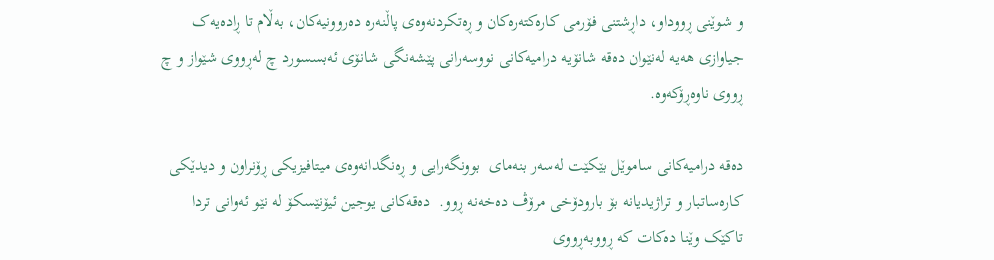و شوێنی ڕووداو، داڕشتنی فۆرمی کارەکتەرەکان و ڕەتکردنەوەی پاڵنەرە دەروونیەکان، بەڵام تا ڕادەیەک جیاوازی هەیە لەنێوان دەقە شانۆیە درامیەکانی نووسەرانی پێشەنگی شانۆی ئەبسسورد چ لەڕووی شێواز و چ ڕووی ناوەڕۆکەوە.

دەقە درامیەکانی ساموێل بێکێت لەسەر بنەمای  بوونگەرایی و ڕەنگدانەوەی میتافیزیکی ڕۆنراون و دیدێکی کارەساتبار و تراژیدیانە بۆ بارودۆخی مرۆڤ دەخەنە ڕوو.  دەقەکانی یوجین ئیۆنێسکۆ لە نێو ئەوانی تردا  تاکێک وێنا دەکات کە ڕووبەڕووی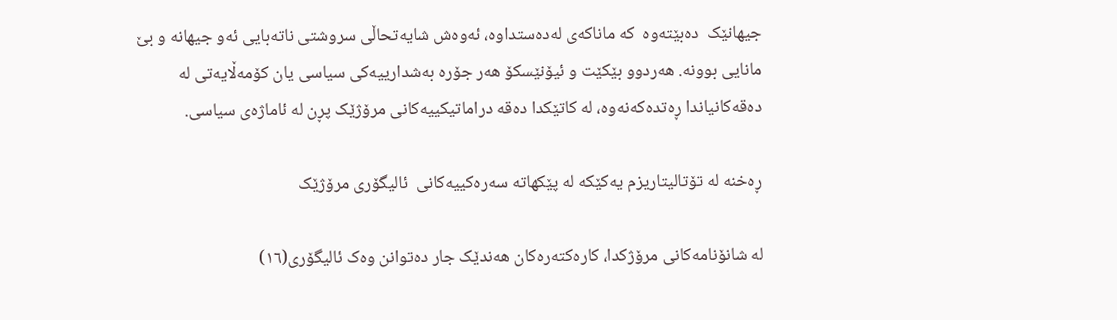جیهانێک  دەبێتەوە  کە ماناکەی لەدەستداوە، ئەوەش شایەتحاڵی سروشتی ناتەبایی ئەو جیهانە و بێ مانایی بوونە. هەردوو بێکێت و ئیۆنێسکۆ هەر جۆرە بەشدارییەکی سیاسی یان کۆمەڵایەتی لە دەقەکانیاندا ڕەتدەکەنەوە، لە کاتێکدا دەقە دراماتیکییەکانی مرۆژێک پڕن لە ئاماژەی سیاسی.

ڕەخنە لە تۆتالیتاریزم یەکێکە لە پێکهاتە سەرەکییەکانی  ئالیگۆری مرۆژێک

لە شانۆنامەکانی مرۆژکدا، کارەکتەرەکان هەندێک جار دەتوانن وەک ئالیگۆری(١٦)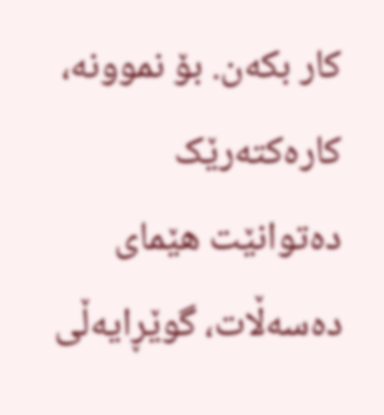کار بکەن. بۆ نموونە، کارەکتەرێک دەتوانێت هێمای دەسەڵات، گوێڕایەڵی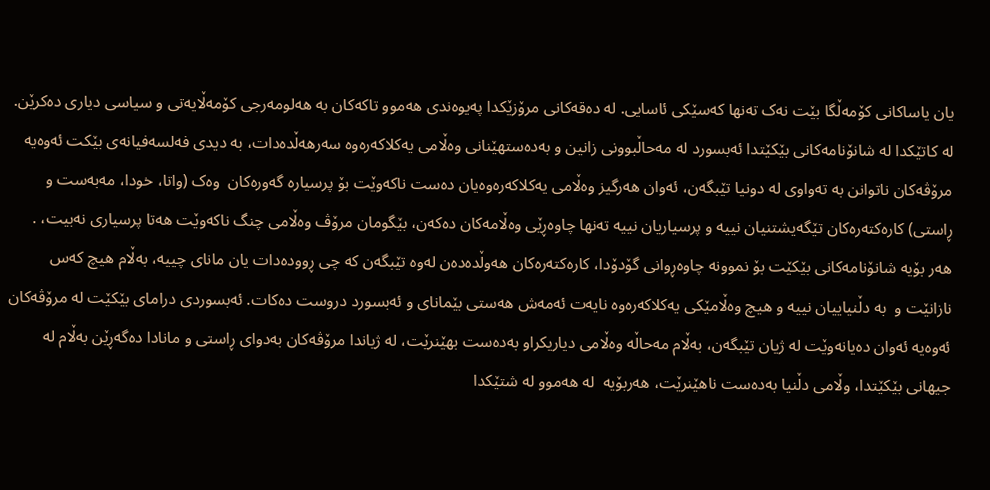یان یاساکانی کۆمەڵگا بێت نەک تەنها کەسێکی ئاسایی. لە دەقەکانی مرۆزێکدا پەیوەندی هەموو تاکەکان بە هەلومەرجی کۆمەڵایەتی و سیاسی دیاری دەکرێن. لە کاتێکدا لە شانۆنامەکانی بێکێتدا ئەبسورد لە مەحاڵبوونی زانین و بەدەستهێنانی وەڵامی یەکلاکەرەوە سەرهەڵدەدات، بە دیدی فەلسەفیانەی بێکت ئەوەیە  مرۆڤەکان ناتوانن بە تەواوی لە دونیا تێبگەن، ئەوان هەرگیز وەڵامی یەکلاکەرەوەیان دەست ناکەوێت بۆ پرسیارە گەورەکان  وەک (واتا، خودا، مەبەست و ڕاستی) کارەکتەرەکان تێگەیشتنیان نییە و پرسیاریان نییە تەنها چاوەڕێی وەڵامەکان دەکەن، بێگومان مرۆڤ وەڵامی چنگ ناکەوێت هەتا پرسیاری نەبیت، . هەر بۆیە شانۆنامەکانی بێکێت بۆ نموونە چاوەڕوانی گۆدۆدا، کارەکتەرەکان هەوڵدەدەن لەوە تێبگەن کە چی ڕوودەدات یان مانای چییە، بەڵام هیچ کەس نازانێت و  بە دڵنیاییان نییە و هیچ وەڵامێکی یەکلاکەرەوە نایەت ئەمەش هەستی بێمانای و ئەبسورد دروست دەکات. ئەبسوردی درامای بێکێت لە مرۆڤەکان ئەوەیە ئەوان دەیانەوێت لە ژیان تێبگەن، بەڵام مەحاڵە وەڵامی دیاریکراو بەدەست بهێنرێت، لە ژیاندا مرۆڤەکان بەدوای ڕاستی و مانادا دەگەڕێن بەڵام لە جیهانی بێکێتدا، وڵامی دڵنیا بەدەست ناهێنرێت، هەربۆیە  لە هەموو لە شتێکدا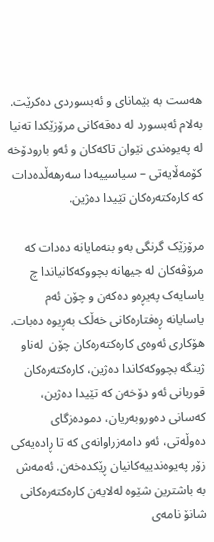هەست بە بێمانای و ئەبسوردی دەکرێت. بەلام ئەبسورد لە دەقەکانی مرۆزێکدا تەنیا لە پەیوەندی نێوان تاکەکان و ئەو بارودۆخە کۆمەڵایەتی – سیاسییەدا سەرهەڵدەدات کە کارەکتەرەکان تێیدا دەژین.

مرۆزێک گرنگی بەو بنەمایانە دەدات کە مرۆڤەکان لە جیهانە بچووکەکانیاندا چ یاسایەک پەیڕەو دەکەن و چۆن ئەم یاسایانە ڕەفتارەکانی خەڵک بەڕیوە دەبات. هۆکاری ئەوەی کارەکتەرەکان چۆن  لەناو ژینگە بچووکەکاندا دەژین، کارەکتەرەکان قوربانی ئەو دۆخەن کە تێیدا دەژین، کەسانی دەوروبەریان، دمودەزگای دەوڵەتی، ئەو دامەزراوانەی کە تا ڕادەیەکی زۆر پەیوەندییەکانیان ڕێکدەخەن. ئەمەش بە باشترین شێوە لەلایەن کارەکتەرەکانی شانۆ نامەی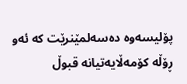پۆلیسەوە دەسەلمێنرێت کە ئەو ڕۆڵە کۆمەڵایەتیانە قبوڵ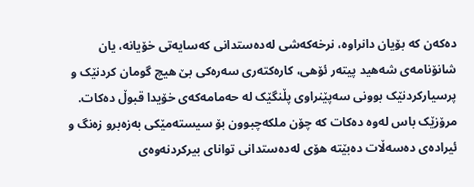دەکەن کە بۆیان دانراوە، نرخەکەشی لەدەستدانی کەسایەتی خۆیانە، یان شانۆنامەی شەهید پیتەر ئۆهی، کارەکتەری سەرەکی بێ هیچ گومان کردنێک و پرسیارکردنێک بوونی سەپێنراوی پڵنگێک لە حەمامەکەی خۆیدا قبوڵ دەکات. مرۆزێک باس لەوە دەکات کە چۆن ملکەچبوون بۆ سیستەمێکی بەزەبرو زەنگ و ئیرادەی دەسەڵات دەبێتە هۆی لەدەستدانی توانای بیرکردنەوەی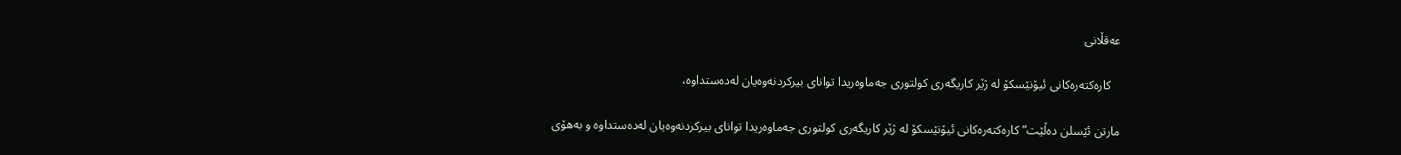عەقڵانی

   کارەکتەرەکانی ئیۆنێسکۆ لە ژێر کاریگەری کولتوری جەماوەریدا توانای بیرکردنەوەیان لەدەستداوە،

مارتن ئێسلن دەڵێت” کارەکتەرەکانی ئیۆنێسکۆ لە ژێر کاریگەری کولتوری جەماوەریدا توانای بیرکردنەوەیان لەدەستداوە و بەهۆی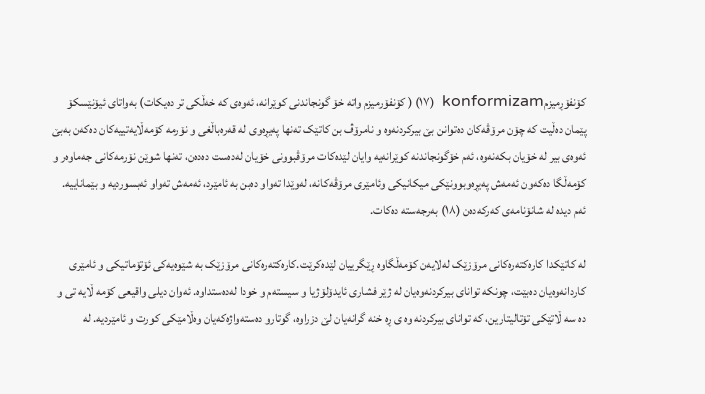کۆنفۆڕمیزمkonformizam  (١٧) ( کۆنفۆرمیزم واتە خۆ گونجاندنی کوێرانە، ئەوەی کە خەڵکی تر دەیکات) بەواتای ئیۆنێسکۆ پێمان دەڵیت کە چۆن مرۆڤەکان دەتوانن بێ بیرکردنەوە و نامرۆڤ بن کاتێک تەنها پەیڕەوی لە قەرەباڵغی و نۆرمە کۆمەڵایەتییەکان دەکەن بەبێ ئەوەی بیر لە خۆیان بکەنەوە، ئەم خۆگونجاندنە کوێرانەیە وایان لێدەکات مرۆڤبوونی خۆیان لەدەست دەدەن، تەنها شوێن نۆرمەکانی جەماوەر و کۆمەڵگا دەکەون ئەمەش پەیڕەوبوونێکی میکانیکی وئامێری مرۆڤەکانە، لەوێدا تەواو دەبن بە ئامێرد، ئەمەش تەواو ئەبسوردیە و بێماناییە. ئەم دیدە لە شانۆنامەی کەرکەدەن (١٨) بەرجەستە دەکات.

لە کاتێکدا کارەکتەرەکانی مرۆزێک لەلایەن کۆمەڵگاوە ڕێگرییان لێدەکرێت.کارەکتەرەکانی مرۆزێک بە شێوەیەکی ئۆتۆماتیکی و ئامێری کاردانەوەیان دەبێت، چونکە توانای بیرکردنەوەیان لە ژێر فشاری ئایدۆلۆژیا و سیستەم و خودا لەدەستداوە. ئەوان دیلی واقیعی کۆمه ڵایه تی و ده سه ڵاتێکی تۆتالیتارین، که توانای بیرکردنه وه ی ڕه خنه گرانەیان لێ دزراوە، گوتارو دەستەواژەکەیان وەڵامێکی کورت و ئامێردیە. لە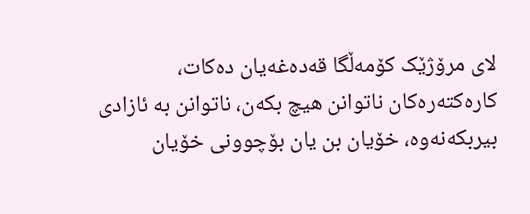لای مرۆژێک کۆمەڵگا قەدەغەیان دەکات، کارەکتەرەکان ناتوانن هیچ بکەن، ناتوانن بە ئازادی بیربکەنەوە، خۆیان بن یان بۆچوونی خۆیان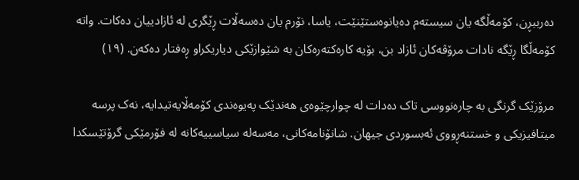دەرببڕن، کۆمەڵگە یان سیستەم دەیانوەستێنێت، یاسا، نۆرم یان دەسەڵات ڕێگری لە ئازادییان دەکات. واتە کۆمەڵگا ڕێگە نادات مرۆڤەکان ئازاد بن، بۆیە کارەکتەرەکان بە شێوازێکی دیاریکراو ڕەفتار دەکەن. (١٩)

مرۆزێک گرنگی بە چارەنووسی تاک دەدات لە چوارچێوەی هەندێک پەیوەندی کۆمەڵایەتیدایە، نەک پرسە میتافیزیکی و خستنەڕووی ئەبسوردی جیهان. شانۆنامەکانی، مەسەلە سیاسییەکانە لە فۆرمێکی گرۆتێسکدا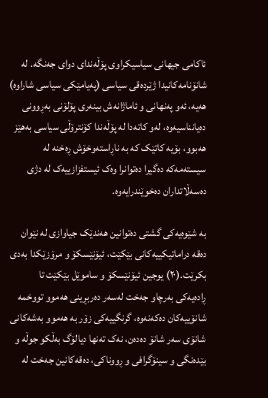ئاکامی جیهانی سیاسیکراوی پۆڵەندای دوای جەنگە. لە شانۆنامەکانیدا ژێردەقی سیاسی (پەیامێکی سیاسی شاراوە) هەیە، ئەو پەنهانی و ئاماژانەش بینەری پۆلۆنی بەڕوونی دەیانناسیەوە، لەو کاتەدا لە پۆڵەندا کۆنترۆڵی سیاسی بەهێز هەبوو، بۆیە کاتێک کە بە ناڕاستەوخۆش ڕەخنە لە سیستەمەکە دەگیرا دەتوانرا وەک ئیستفزازییەک لە دژی دەسەڵاتداران دەخوێندرایەوە.

بە شێوەیەکی گشتی دەتوانین هەندێک جیاوازی لە نێوان دەقە دراماتیکییەکانی بێکێت، ئیۆنێسکۆ و مرۆزێکدا بەدی بکرێت.(٢٠) یوجین ئیۆنێسکۆ و ساموێل بێکێت تا ڕادەیەکی بەرچاو جەخت لەسەر دەربڕینی هەموو تووخمە  شانۆییەکان دەکەنەوە، گرنگییەکی زۆر بە هەموو بەشەکانی شانۆی سەر شانۆ دەدەن، نەک تەنها دیالۆگ بەڵکو جوڵە و بێدەنگی و سینۆگرافی و ڕووناکی، دەقەکانین جەخت لە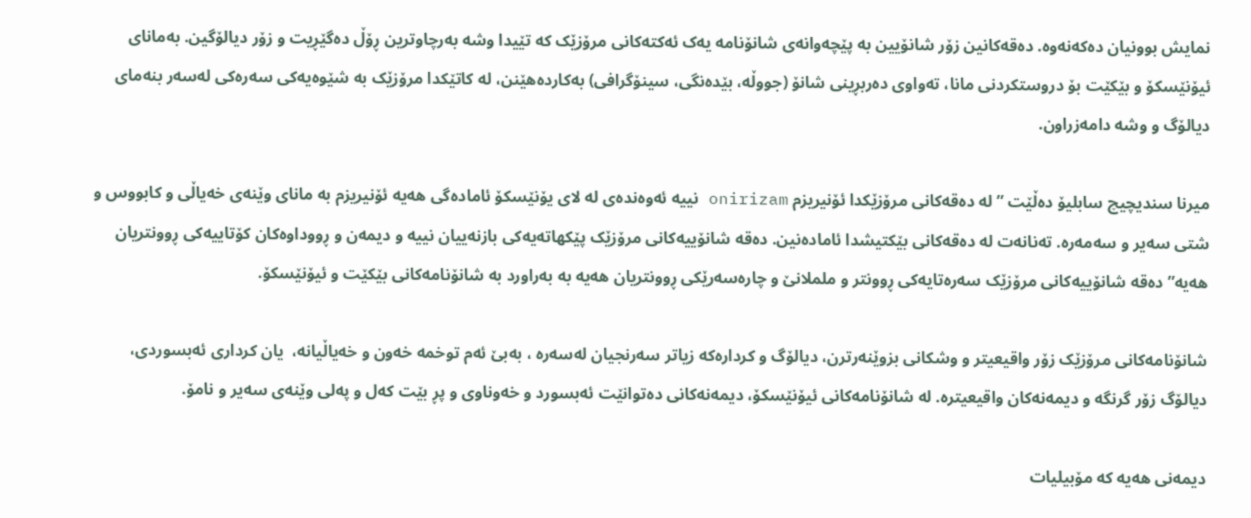نمایش بوونیان دەکەنەوە. دەقەکانین زۆر شانۆیین بە پێچەوانەی شانۆنامە یەک ئەکتەکانی مرۆزێک کە تێیدا وشە بەرچاوترین ڕۆڵ دەگێڕیت و زۆر دیالۆگین. بەمانای ئیۆنێسکۆ و بێکێت بۆ دروستکردنی مانا، تەواوی دەربڕینی شانۆ (جووڵە، بێدەنگی، سینۆگرافی) بەکاردەهێنن، لە کاتێکدا مرۆزێک بە شێوەیەکی سەرەکی لەسەر بنەمای دیالۆگ و وشە دامەزراون.

میرنا سندیچیچ سابلیۆ دەڵێت ” لە دەقەکانی مرۆزێکدا ئۆنیریزم onirizam نییە ئەوەندەی لە لای یۆنێسکۆ ئامادەگی هەیە ئۆنیریزم بە مانای وێنەی خەیاڵی و کابووس و شتی سەیر و سەمەرە. تەنانەت لە دەقەکانی بێکتیشدا ئامادەنین. دەقە شانۆییەکانی مرۆزێک پێکهاتەیەکی بازنەییان نییە و دیمەن و ڕووداوەکان کۆتاییەکی ڕوونتریان هەیە” دەقە شانۆییەکانی مرۆزێک سەرەتایەکی ڕوونتر و ململانێ و چارەسەرێکی ڕوونتریان هەیە بە بەراورد بە شانۆنامەکانی بێکێت و ئیۆنێسکۆ.

شانۆنامەکانی مرۆزێک زۆر واقیعیتر و وشکانی بزوێنەرترن، دیالۆگ و کردارەکە زیاتر سەرنجیان لەسەرە ، بەبێ ئەم توخمە خەون و خەیاڵیانە،  یان کرداری ئەبسوردی، دیالۆگ زۆر گرنگە و دیمەنەکان واقیعیترە. لە شانۆنامەکانی ئیۆنێسکۆ، دیمەنەکانی دەتوانێت ئەبسورد و خەوناوی و پڕ بێت کەل و پەلی وێنەی سەیر و نامۆ.

دیمەنی هەیە کە مۆبیلیات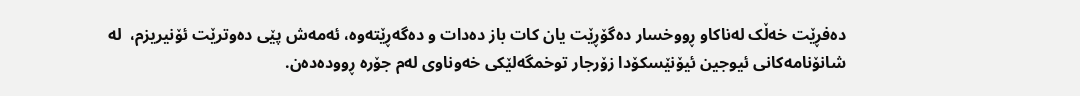دەفڕێت خەڵک لەناکاو ڕووخسار دەگۆڕێت یان کات باز دەدات و دەگەڕێتەوە، ئەمەش پێی دەوترێت ئۆنیریزم،  لە شانۆنامەکانی ئیوجین ئیۆنێسکۆدا زۆرجار توخمگەلێکی خەوناوی لەم جۆرە ڕوودەدەن.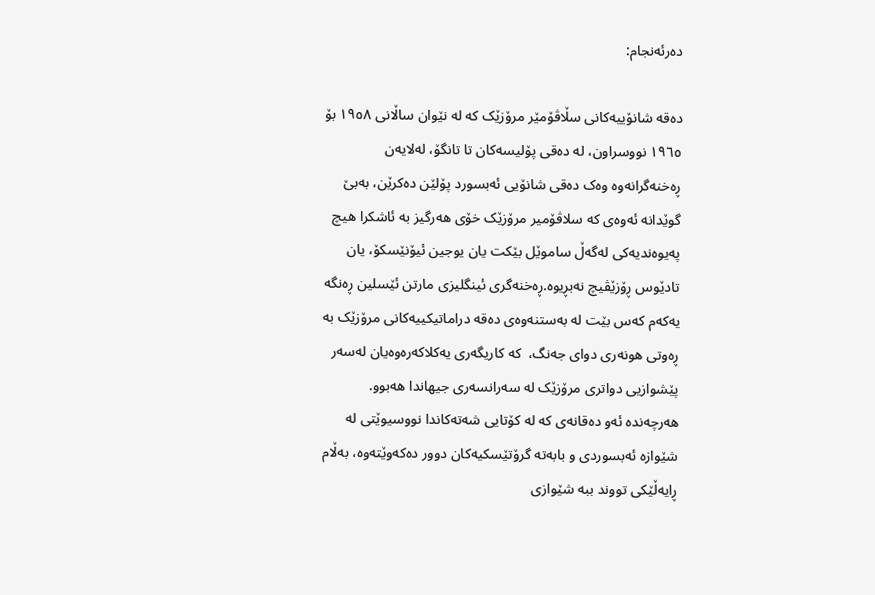دەرئەنجام:

دەقە شانۆییەکانی سڵاڤۆمێر مرۆزێک کە لە نێوان ساڵانی ١٩٥٨ بۆ ١٩٦٥ نووسراون، لە دەقی پۆلیسەکان تا تانگۆ، لەلایەن ڕەخنەگرانەوە وەک دەقی شانۆیی ئەبسورد پۆلێن دەکرێن، بەبێ گوێدانە ئەوەی کە سلاڤۆمیر مرۆزێک خۆی هەرگیز بە ئاشکرا هیچ پەیوەندیەکی لەگەڵ ساموێل بێکت یان یوجین ئیۆنێسکۆ، یان تادێوس ڕۆزێڤیچ نەبڕیوە.ڕەخنەگری ئینگلیزی مارتن ئێسلین ڕەنگە یەکەم کەس بێت لە بەستنەوەی دەقە دراماتیکییەکانی مرۆزێک بە ڕەوتی هونەری دوای جەنگ،  کە کاریگەری یەکلاکەرەوەیان لەسەر پێشوازیی دواتری مرۆزێک لە سەرانسەری جیهاندا هەبوو. هەرچەندە ئەو دەقانەی کە لە کۆتایی شەتەکاندا نووسیوێتی لە شێوازە ئەبسوردی و بابەتە گرۆتێسکیەکان دوور دەکەوێتەوە، بەڵام ڕایەڵێکی تووند ببە شێوازی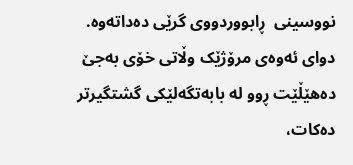نووسینی  ڕابووردووی گرێی دەداتەوە. دوای ئەوەی مرۆژێک وڵاتی خۆی بەجێ دەهێڵێت ڕوو لە بابەتگەلێکی گشتگیرتر دەکات،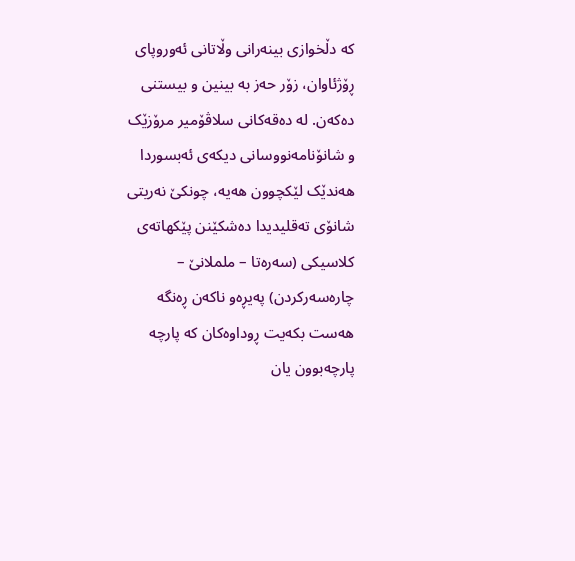کە دڵخوازی بینەرانی وڵاتانی ئەوروپای  ڕۆژئاوان، زۆر حەز بە بینین و بیستنی دەکەن. لە دەقەکانی سلاڤۆمیر مرۆزێک و شانۆنامەنووسانی دیکەی ئەبسوردا هەندێک لێکچوون هەیە، چونکێ نەریتی شانۆی تەقلیدیدا دەشکێنن پێکهاتەی کلاسیکی (سەرەتا – ململانێ – چارەسەرکردن) پەیڕەو ناکەن ڕەنگە هەست بکەیت ڕوداوەکان کە پارچە پارچەبوون یان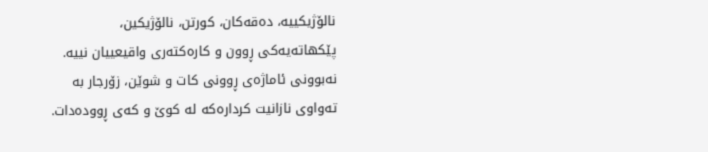نالۆژیکییە، دەقەکان، کورتن، نالۆژیکین، پێکهاتەیەکی ڕوون و کارەکتەری واقیعییان نییە. نەبوونی ئاماژەی ڕوونی کات و شوێن، زۆرجار بە تەواوی نازانیت کردارەکە لە کوێ و کەی ڕوودەدات.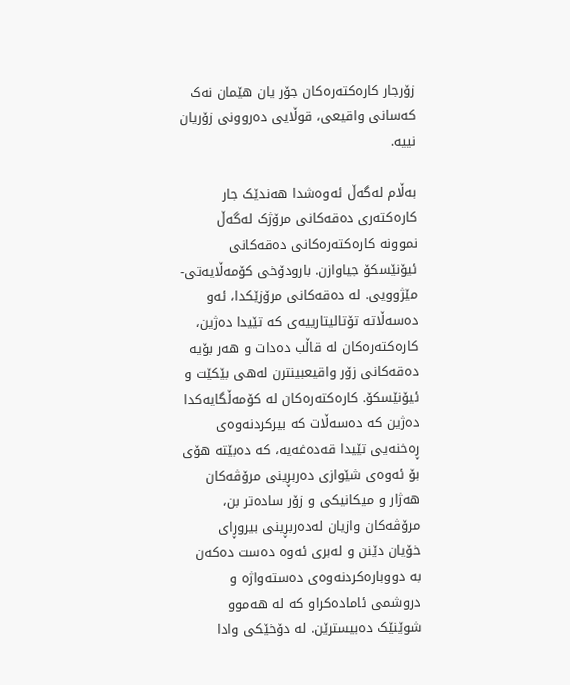زۆرجار کارەکتەرەکان جۆر یان هێمان نەک کەسانی واقیعی، قوڵایی دەروونی زۆریان نییە.

بەڵام لەگەڵ ئەوەشدا هەندێک جار کارەکتەری دەقەکانی مرۆژک لەگەڵ نموونە کارەکتەرەکانی دەقەکانی ئیۆنێسکۆ جیاوازن. بارودۆخی کۆمەڵایەتی-مێژوویی. لە دەقەکانی مرۆزێکدا، ئەو دەسەڵاتە تۆتالیتارییەی کە تێیدا دەژین، کارەکتەرەکان لە قاڵب دەدات و هەر بۆیە دەقەکانی زۆر واقیعبینترن لەهی بێکێت و ئیۆنێسکۆ. کارەکتەرەکان لە کۆمەڵگایەکدا دەژین کە دەسەڵات کە بیرکردنەوەی ڕەخنەیی تێیدا قەدەغەیە، کە دەبێتە هۆی بۆ ئەوەی شێوازی دەربڕینی مرۆڤەکان هەژار و میکانیکی و زۆر سادەتر بن، مرۆڤەکان وازیان لەدەربڕینی بیروڕای خۆیان دێنن و لەبری ئەوە دەست دەکەن بە دووبارەکردنەوەی دەستەواژە و دروشمی ئامادەکراو کە لە هەموو شوێنێک دەبیسترێن. لە دۆخێکی وادا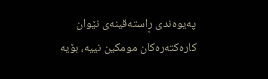پەیوەندی ڕاستەقینەی نێوان کارەکتەرەکان مومکین نییە، بۆیە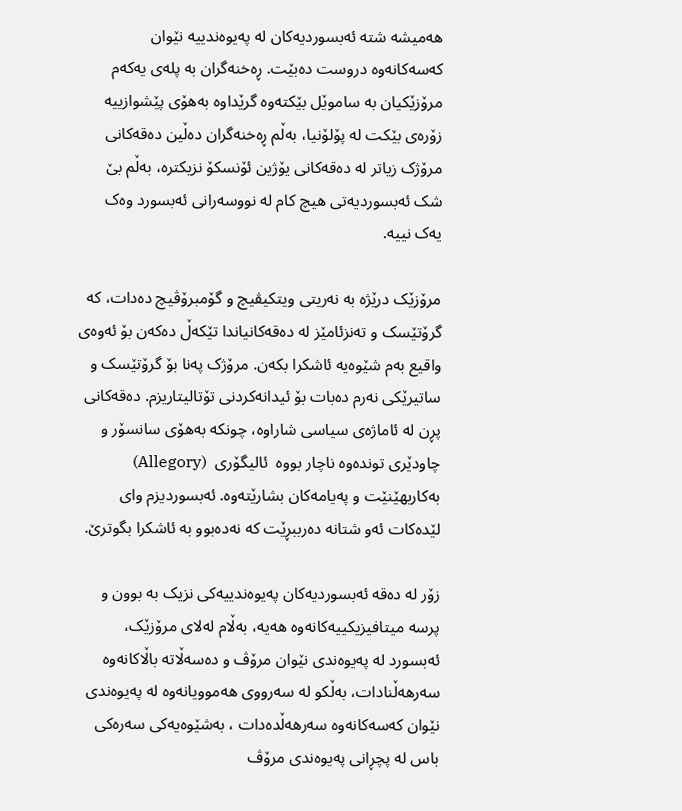هەمیشە شتە ئەبسوردیەکان لە پەیوەندییە نێوان کەسەکانەوە دروست دەبێت. ڕەخنەگران بە پلەی یەکەم مرۆزێکیان بە ساموێل بێکتەوە گرێداوە بەهۆی پێشوازییە زۆرەی بێکت لە پۆلۆنیا، بەڵم ڕەخنەگران دەڵین دەقەکانی مرۆژک زیاتر لە دەقەکانی یۆژین ئۆنسکۆ نزیکترە، بەڵم بێ شک ئەبسوردیەتی هیچ کام لە نووسەرانی ئەبسورد وەک یەک نییە.

مرۆزێک درێژە بە نەریتی ویتکیڤیچ و گۆمبرۆڤیچ دەدات، کە گرۆتێسک و تەنزئامێز لە دەقەکانیاندا تێکەڵ دەکەن بۆ ئەوەی واقیع بەم شێوەیە ئاشکرا بکەن. مرۆژک پەنا بۆ گرۆتێسک و ساتیرێکی نەرم دەبات بۆ ئیدانەکردنی تۆتالیتاریزم. دەقەکانی پڕن لە ئاماژەی سیاسی شاراوە، چونکە بەهۆی سانسۆر و چاودێری توندەوە ناچار بووە  ئالیگۆری  (Allegory) بەکاربهێنێت و پەیامەکان بشارێتەوە. ئەبسوردیزم وای لێدەکات ئەو شتانە دەرببڕێت کە نەدەبوو بە ئاشکرا بگوترێ.

زۆر لە دەقە ئەبسوردیەکان پەیوەندییەکی نزیک بە بوون و پرسە میتافیزیکییەکانەوە هەیە، بەڵام لەلای مرۆزێک، ئەبسورد لە پەیوەندی نێوان مرۆڤ و دەسەڵاتە باڵاکانەوە سەرهەڵنادات، بەڵکو لە سەرووی هەموویانەوە لە پەیوەندی نێوان کەسەکانەوە سەرهەڵدەدات ، بەشێوەیەکی سەرەکی باس لە پچڕانی پەیوەندی مرۆڤ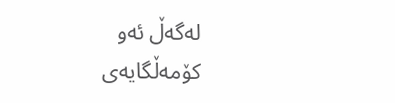لەگەڵ ئەو کۆمەڵگایەی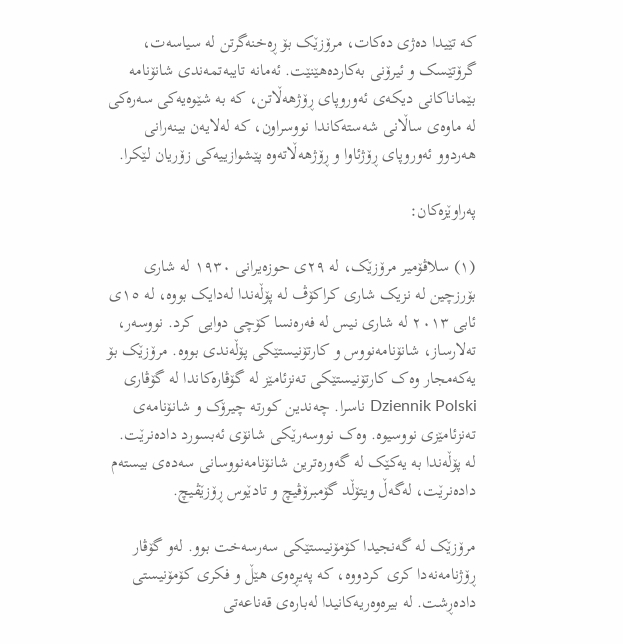کە تێیدا دەژی دەکات، مرۆزێک بۆ ڕەخنەگرتن لە سیاسەت، گرۆتێسک و ئیرۆنی بەکاردەهێنێت. ئەمانە تایبەتمەندی شانۆنامە بێماناکانی دیکەی ئەوروپای ڕۆژهەڵاتن، کە بە شێوەیەکی سەرەکی لە ماوەی ساڵانی شەستەکاندا نووسراون، کە لەلایەن بینەرانی هەردوو ئەوروپای ڕۆژئاوا و ڕۆژهەڵاتەوە پێشوازییەکی زۆریان لێکرا.

پەراوێزەکان:

(١) سلاڤۆمیر مرۆزێک، لە ٢٩ی حوزەیرانی ١٩٣٠ لە شاری بۆرزچین لە نزیک شاری کراکۆڤ لە پۆڵەندا لەدایک بووە، لە ١٥ی ئابی ٢٠١٣ لە شاری نیس لە فەرەنسا کۆچی دوایی کرد. نووسەر، تەلارساز، شانۆنامەنووس و کارتۆنیستێکی پۆڵەندی بووە. مرۆزێک بۆ یەکەمجار وەک کارتۆنیستێکی تەنزئامێز لە گۆڤارەکاندا لە گۆڤاری Dziennik Polski ناسرا. چەندین کورتە چیرۆک و شانۆنامەی تەنزئامێزی نووسیوە. وەک نووسەرێکی شانۆی ئەبسورد دادەنرێت. لە پۆڵەندا بە یەکێک لە گەورەترین شانۆنامەنووسانی سەدەی بیستەم دادەنرێت، لەگەڵ ویتۆڵد گۆمبرۆڤیچ و تادێوس ڕۆزێڤیچ.

مرۆزێک لە گەنجیدا کۆمۆنیستێکی سەرسەخت بوو. لەو گۆڤار  ڕۆژنامەنەدا کری کردووە، کە پەیڕەوی هێڵ و فکری کۆمۆنیستی دادەڕشت. لە بیرەوەریەکانیدا لەبارەی قەناعەتی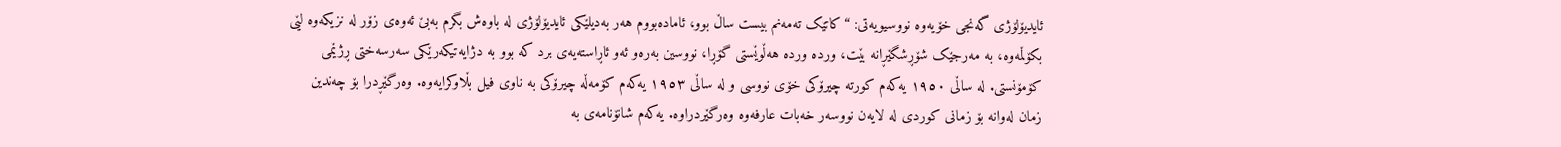ئایدیۆلۆژی گەنجی خۆیەوە نووسیویەتی: “کاتێک تەمەنم بیست ساڵ بوو، ئامادەبووم هەر بەدیلێکی ئایدیۆلۆژی لە باوەش بگرم بەبێ ئەوەی زۆر لە نزیکەوە لێی بکۆڵمەوە، بە مەرجێک شۆڕشگێڕانە بێت، وردە وردە هەڵوێستی گۆڕا، نووسین بەرەو ئەو ئاڕاستەیەی برد کە بوو بە دژایەتیکەرێکی سەرسەختی ڕژێمی کۆمۆنستی. لە ساڵی ١٩٥٠ یەکەم کورتە چیرۆکی خۆی نووسی و لە ساڵی ١٩٥٣ یەکەم کۆمەڵە چیرۆکی بە ناوی فیل بڵاوکرایەوە. وەرگێڕدرا بۆ چەندین زمان لەوانە بۆ زمانی کوردی لە لایەن نووسەر خەبات عارفەوە وەرگێردراوە. یەکەم شانۆنامەی بە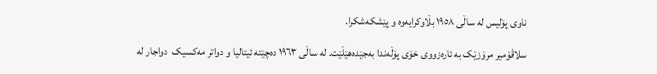ناوی پۆلیس لە ساڵی ١٩٥٨ بڵاوکرایەوە و پێشکەشکرا.

سلاڤۆمیر مرۆزێک بە ئارەزووی خۆی پۆڵەندا بەجێدەهێڵێت. لە ساڵی ١٩٦٣ دەچێتە ئیتالیا و دواتر مەکسیک  دواجار لە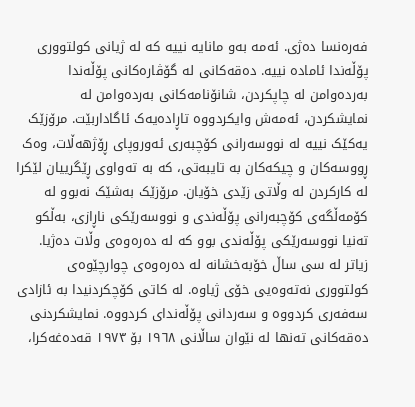فەرەنسا دەژی. ئەمە بەو مانایە نییە کە لە ژیانی کولتووری پۆڵەندا ئامادە نییە. دەقەکانی لە گۆڤارەکانی پۆڵەندا بەردەوامن لە چاپکردن، شانۆنامەکانی بەردەوامن لە نمایشکردن، ئەمەش وایکردووە تاڕادەیەک ئاگاداربێت. مرۆزێک یەکێک نییە لە نووسەرانی کۆچبەری ئەوروپای ڕۆژهەڵات، وەک ڕووسەکان و چیکەکان بە تایبەتی، کە بە تەواوی ڕێگرییان لێکرا لە کارکردن لە وڵاتی زێدی خۆیان. مرۆزێک بەشێک نەبوو لە کۆمەڵگەی کۆچبەرانی پۆڵەندی و نووسەرێکی ناڕازی، بەڵکو تەنیا نووسەرێکی پۆڵەندی بوو کە لە دەرەوەی وڵات دەژیا. زیاتر لە سی ساڵ خۆبەخشانە لە دەرەوەی چوارچێوەی کولتووری نەتەوەیی خۆی ژیاوە. لە کاتی کۆچکردنیدا بە ئازادی سەفەری کردووە و سەردانی پۆڵەندای کردووە. نمایشکردنی دەقەکانی تەنها لە نێوان ساڵانی ١٩٦٨ بۆ ١٩٧٣ قەدەغەکرا،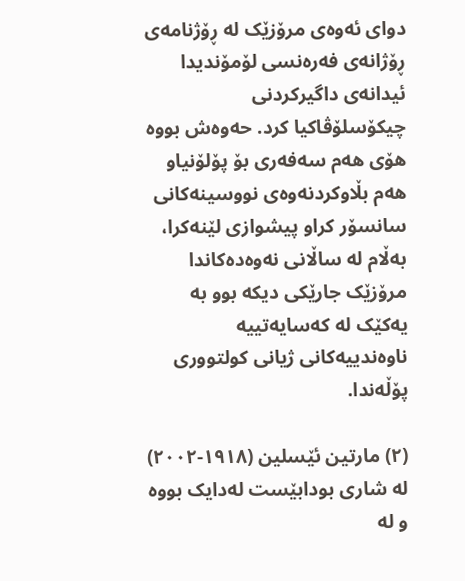دوای ئەوەی مرۆزێک لە ڕۆژنامەی ڕۆژانەی فەرەنسی لۆمۆندیدا ئیدانەی داگیرکردنی چیکۆسلۆڤاکیا کرد. حەوەش بووە هۆی هەم سەفەری بۆ پۆلۆنیاو هەم بڵاوکردنەوەی نووسینەکانی سانسۆر کراو پیشوازی لێنەکرا، بەڵام لە ساڵانی نەوەدەکاندا مرۆزێک جارێکی دیکە بوو بە یەکێک لە کەسایەتییە ناوەندییەکانی ژیانی کولتووری پۆڵەندا.

(٢) مارتین ئێسلین (١٩١٨-٢٠٠٢) لە شاری بودابێست لەدایک بووە و لە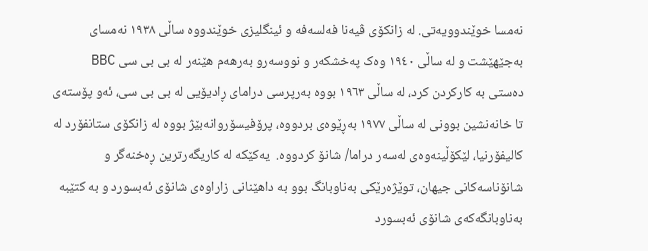نەمسا خوێندوویەتی. لە زانکۆی ڤیەنا فەلسەفە و ئینگلیزی خوێندووە ساڵی ١٩٣٨ نەمسای بەجێهێشت و لە ساڵی ١٩٤٠ وەک پەخشکەر و نووسەرو بەرهەم هێنەر لە بی بی سی BBC  دەستی بە کارکردن کرد، لە ساڵی ١٩٦٣ بووە بەرپرسی درامای ڕادیۆیی لە بی بی سی، ئەو پۆستەی تا خانەنشین بوونی لە ساڵی ١٩٧٧ بەڕێوەی بردووە، پرۆفیسۆروانەبێژ بووە لە زانکۆی ستانفۆرد لە کالیفۆرنیا، لێکۆڵینەوەی لەسەر دراما/ شانۆ کردووە.  یەکێکە لە کاریگەرترین ڕەخنەگر و شانۆناسەکانی جیهان، توێژەرێکی بەناوبانگ بوو بە داهێنانی زاراوەی شانۆی ئەبسورد و بە کتێبە بەناوبانگەکەی شانۆی ئەبسورد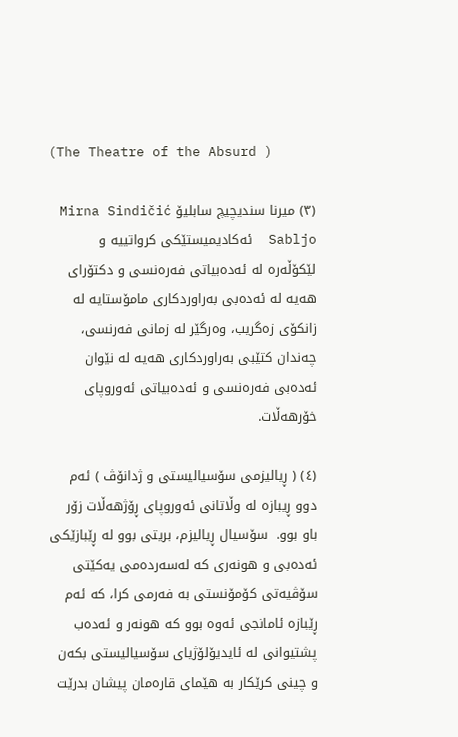(The Theatre of the Absurd )

(٣) میرنا سندیچیچ سابلیۆ Mirna Sindičić Sabljo  ئەکادیمیستێکی کرواتییە و لێکۆڵەرە لە ئەدەبیاتی فەرەنسی و دکتۆرای هەیە لە ئەدەبی بەراوردکاری مامۆستایە لە زانکۆی زەگریب، وەرگێر لە زمانی فەرنسی، چەندان کتێبی بەراوردکاری هەیە لە نێوان ئەدەبی فەرەنسی و ئەدەبیاتی ئەوروپای خۆرهەڵات.

(٤) ( ڕیالیزمی سۆسیالیستی و ژدانۆڤ ) ئەم دوو ڕیبازە لە وڵاتانی ئەوروپای ڕۆژهەڵات زۆر باو بوو.  سۆسیال ڕیالیزم، بریتی بوو لە ڕێبازێکی ئەدەبی و هونەری کە لەسەردەمی یەکێتی سۆڤیەتی کۆمۆنستی بە فەرمی کرا، کە ئەم ڕێبازە ئامانجی ئەوە بوو کە هونەر و ئەدەب پشتیوانی لە ئایدیۆلۆژیای سۆسیالیستی بکەن و چینی کرێکار بە هێمای قارەمان پیشان بدرێت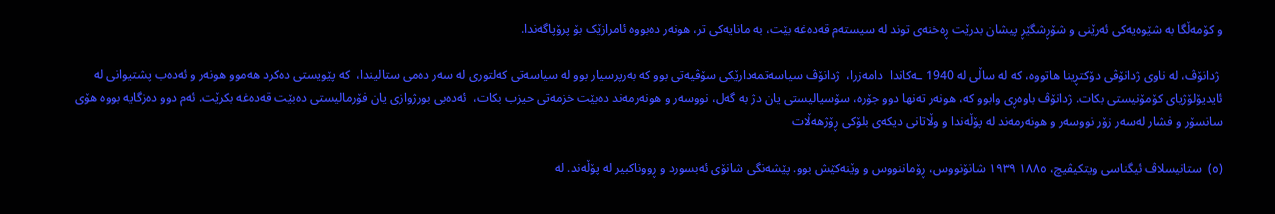و کۆمەڵگا بە شێوەیەکی ئەرێنی و شۆڕشگێڕ پیشان بدرێت ڕەخنەی توند لە سیستەم قەدەغە بێت، بە مانایەکی تر، هونەر دەبووە ئامرازێک بۆ پرۆپاگەندا.

 ژدانۆڤ، لە ناوی ژدانۆڤی دۆکتڕینا هاتووە، کە لە ساڵی لە 1940 ـەکاندا  دامەزرا،  ژدانۆڤ سیاسەتمەدارێکی سۆڤیەتی بوو کە بەرپرسیار بوو لە سیاسەتی کەلتوری لە سەر دەمی ستالیندا،  کە پێویستی دەکرد هەموو هونەر و ئەدەب پشتیوانی لە ئایدیۆلۆژیای کۆمۆنیستی بکات. ژدانۆڤ باوەڕی وابوو کە، هونەر تەنها دوو جۆرە، سۆسیالیستی یان دژ بە گەل، نووسەر و هونەرمەند دەبێت خزمەتی حیزب بکات،  ئەدەبی بورژوازی یان فۆرمالیستی دەبێت قەدەغە بکرێت. ئەم دوو دەزگایە بووە هۆی سانسۆر و فشار لەسەر زۆر نووسەر و هونەرمەند لە پۆڵەندا و وڵاتانی دیکەی بلۆکی ڕۆژهەڵات

(٥)  ستانیسلاڤ ئیگناسی ویتکیڤیچ، ١٨٨٥ ١٩٣٩ شانۆنووس، ڕۆماننووس و وێنەکێش بوو. پێشەنگی شانۆی ئەبسورد و ڕووناکبیر لە پۆڵەند. لە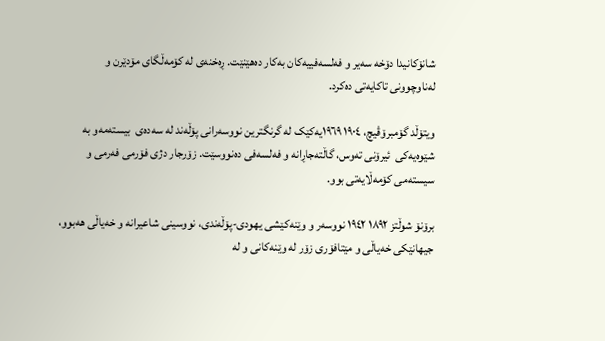شانۆکانیدا دۆخە سەیر و فەلسەفییەکان بەکار دەهێنێت. ڕەخنەی لە کۆمەڵگای مۆدێرن و لەناوچوونی تاکایەتی دەکرد.

ویتۆڵد گۆمبرۆڤیچ، ١٩٠٤ ١٩٦٩یەکێک لە گرنگترین نووسەرانی پۆڵەند لە سەدەی  بیستەمەو بە شێوەیەکی  ئیرۆنی تەوس، گاڵتەجاڕانە و فەلسەفی دەنووسێت. زۆرجار دژی فۆرمی فەرمی و سیستەمی کۆمەڵایەتی بوو.

برۆنۆ شوڵتز ١٨٩٢ ١٩٤٢ نووسەر و وێنەکێشی یهودی-پۆڵەندی، نووسینی شاعیرانە و خەیاڵی هەبوو، جیهانێکی خەیاڵی و مێتافۆری زۆر لە وێنەکانی و لە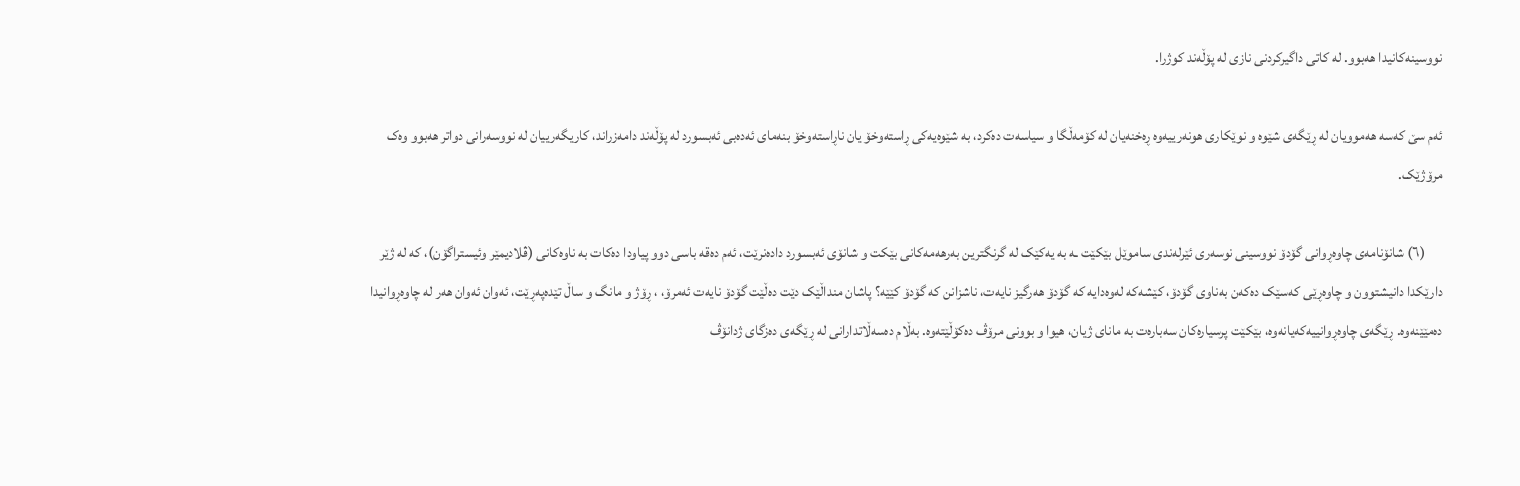نووسینەکانیدا هەبوو. لە کاتی داگیرکردنی نازی لە پۆڵەند کوژرا.

ئەم سێ کەسە هەموویان لە ڕێگەی شێوە و نوێکاری هونەرییەوە ڕەخنەیان لە کۆمەڵگا و سیاسەت دەکرد، بە شێوەیەکی ڕاستەوخۆ یان ناڕاستەوخۆ بنەمای ئەدەبی ئەبسورد لە پۆڵەند دامەزراند، کاریگەرییان لە نووسەرانی دواتر هەبوو وەک مرۆژێک.

      (٦) شانۆنامەی چاوەڕوانی گۆدۆ نووسینی نوسەری ئێرلەندی ساموێل بێکێت ـە بە یەکێک لە گرنگترین بەرهەمەکانی بێکت و شانۆی ئەبسورد دادەنرێت، ئەم دەقە باسی دوو پیاودا دەکات بە ناوەکانی (ڤلادیمێر وئیستراگۆن)، کە لە ژێر دارێکدا دانیشتوون و چاوەڕێی کەسێک دەکەن بەناوی گۆدۆ، کێشەکە لەوەدایە کە گۆدۆ هەرگیز نایەت، ناشزانن کە گۆدۆ کێێە؟ پاشان منداڵێک دێت دەڵێت گۆدۆ نایەت ئەمرۆ، ، ڕۆژ و مانگ و ساڵ تێدەپەڕێت، ئەوان ئەوان هەر لە چاوەڕوانیدا دەمێێنەوە. ڕێگەی چاوەڕوانییەکەیانەوە، بێکێت پرسیارەکان سەبارەت بە مانای ژیان، هیوا و بوونی مرۆڤ دەکۆڵێتەوە. بەڵام دەسەڵاتدارانی لە ڕێگەی دەزگای ژدانۆڤ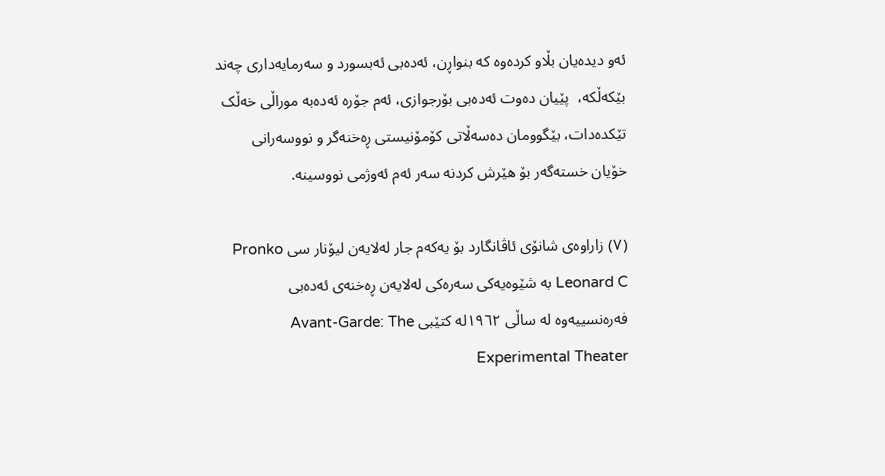ئەو دیدەیان بڵاو کردەوە کە بنواڕن، ئەدەبی ئەبسورد و سەرمایەداری چەند بێکەڵکە،  پێیان دەوت ئەدەبی بۆرجوازی، ئەم جۆرە ئەدەبە موراڵی خەڵک تێکدەدات، بێگوومان دەسەڵاتی کۆمۆنیستی ڕەخنەگر و نووسەرانی خۆیان خستەگەر بۆ هێرش کردنە سەر ئەم ئەوژمی نووسینە.

(٧) زاراوەی شانۆی ئاڤانگارد بۆ یەکەم جار لەلایەن لیۆنار سی Pronko   Leonard C بە شێوەیەکی سەرەکی لەلایەن ڕەخنەی ئەدەبی فەرەنسییەوە لە ساڵی ١٩٦٢لە کتێبی Avant-Garde: The Experimental Theater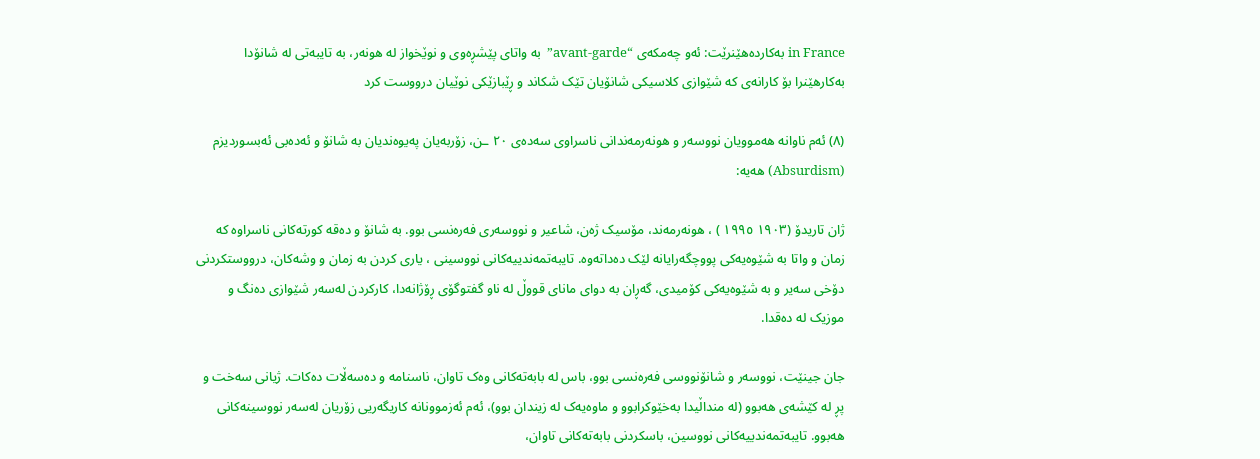in France بەکاردەهێنرێت: ئەو چەمکەی “avant-garde”  بە واتای پێشڕەوی و نوێخواز لە هونەر، بە تایبەتی لە شانۆدا بەکارهێنرا بۆ کارانەی کە شێوازی کلاسیکی شانۆیان تێک شکاند و ڕێبازێکی نوێیان درووست کرد

(٨) ئەم ناوانە هەموویان نووسەر و هونەرمەندانی ناسراوی سەدەی ٢٠ ـن، زۆربەیان پەیوەندیان بە شانۆ و ئەدەبی ئەبسوردیزم (Absurdism) هەیە:

ژان تاریدۆ (١٩٠٣ ١٩٩٥ ) ، هونەرمەند، مۆسیک ژەن، شاعیر و نووسەری فەرەنسی بوو. بە شانۆ و دەقە کورتەکانی ناسراوە کە زمان و واتا بە شێوەیەکی پووچگەرایانە لێک دەداتەوە. تایبەتمەندییەکانی نووسینی ، یاری کردن بە زمان و وشەکان، درووستکردنی دۆخی سەیر و بە شێوەیەکی کۆمیدی، گەڕان بە دوای مانای قووڵ لە ناو گفتوگۆی ڕۆژانەدا، کارکردن لەسەر شێوازی دەنگ و موزیک لە دەقدا.

جان جینێت، نووسەر و شانۆنووسی فەرەنسی بوو، باس لە بابەتەکانی وەک تاوان، ناسنامە و دەسەڵات دەکات. ژیانی سەخت و پڕ لە کێشەی هەبوو (لە منداڵیدا بەخێوکرابوو و ماوەیەک لە زیندان بوو)، ئەم ئەزموونانە کاریگەریی زۆریان لەسەر نووسینەکانی هەبوو. تایبەتمەندییەکانی نووسین، باسکردنی بابەتەکانی تاوان،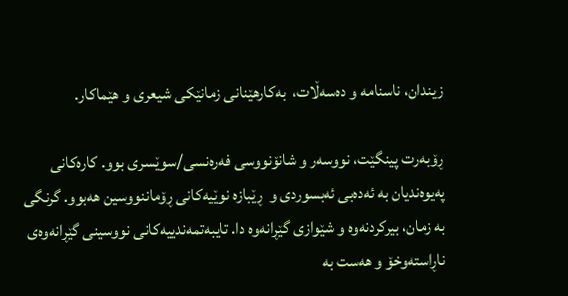زیندان، ناسنامە و دەسەڵات،  بەکارهێنانی زمانێکی شیعری و هێماکار.

ڕۆبەرت پینگێت، نووسەر و شانۆنووسی فەرەنسی/سوێسری بوو. کارەکانی پەیوەندیان بە ئەدەبی ئەبسوردی و  ڕێبازە نوێیەکانی ڕۆماننووسین هەبوو. گرنگی بە زمان، بیرکردنەوە و شێوازی گێڕانەوە دا. تایبەتمەندییەکانی نووسینی گێڕانەوەی ناڕاستەوخۆ و هەست بە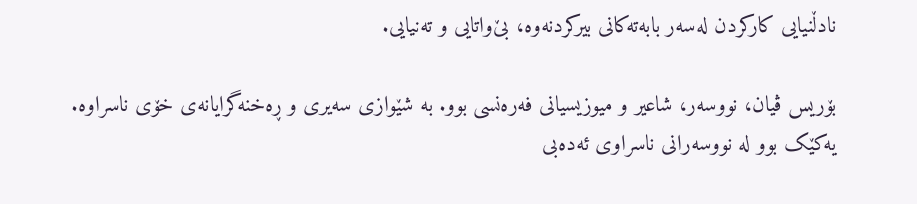نادڵنیایی کارکردن لەسەر بابەتەکانی بیرکردنەوە، بێ‌واتایی و تەنیایی.

بۆریس ڤیان، نووسەر، شاعیر و میوزیسیانی فەرەنسی بوو. بە شێوازی سەیری و ڕەخنەگرایانەی خۆی ناسراوە. یەکێک بوو لە نووسەرانی ناسراوی ئەدەبی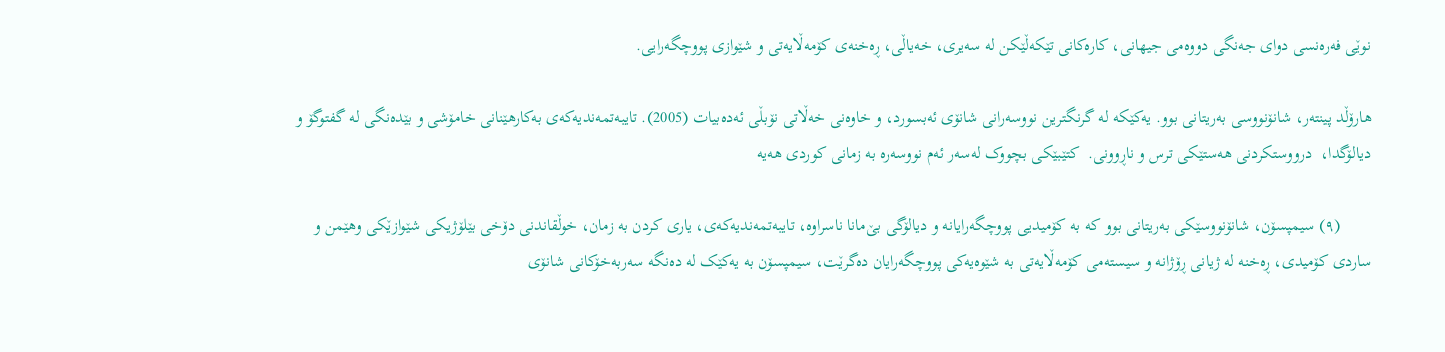نوێی فەرەنسی دوای جەنگی دووەمی جیهانی، کارەکانی تێکەڵێکن لە سەیری، خەیاڵی، ڕەخنەی کۆمەڵایەتی و شێوازی پووچگەرایی.

هارۆڵد پینتەر، شانۆنووسی بەریتانی بوو. یەکێکە لە گرنگترین نووسەرانی شانۆی ئەبسورد، و خاوەنی خەڵاتی نۆبڵی ئەدەبیات (2005). تایبەتمەندیەکەی بەکارهێنانی خامۆشی و بێدەنگی لە گفتوگۆ و دیالۆگدا،  درووستکردنی هەستێکی ترس و ناڕوونی.  کتێبێکی بچووک لەسەر ئەم نووسەرە بە زمانی کوردی هەیە

       (٩) سیمپسۆن، شانۆنووسێکی بەریتانی بوو کە بە کۆمیدیی پووچگەرایانە و دیالۆگی بێ‌مانا ناسراوە، تایبەتمەندیەکەی، یاری کردن بە زمان، خوڵقاندنی دۆخی بێلۆژیکی شێوازێکی وهێمن و ساردی کۆمیدی، ڕەخنە لە ژیانی ڕۆژانە و سیستەمی کۆمەڵایەتی بە شێوەیەکی پووچگەرایان دەگرێت، سیمپسۆن بە یەکێک لە دەنگە سەربەخۆکانی شانۆی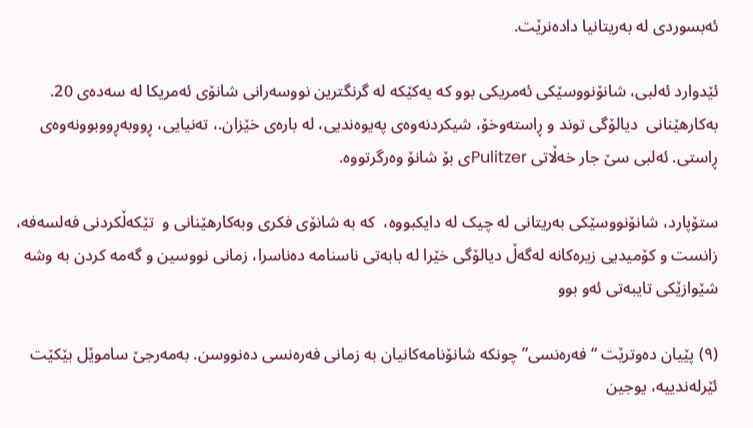ئەبسوردی لە بەریتانیا دادەنرێت.

ئێدوارد ئەلبی، شانۆنووسێکی ئەمریکی بوو کە یەکێکە لە گرنگترین نووسەرانی شانۆی ئەمریکا لە سەدەی 20. بەکارهێنانی  دیالۆگی توند و ڕاستەوخۆ، شیکردنەوەی پەیوەندیی، لە بارەی خێزان.، تەنیایی، ڕووبەڕووبوونەوەی ڕاستی. ئەلبی سێ جار خەڵاتی Pulitzerی بۆ شانۆ وەرگرتووە.

ستۆپارد، شانۆنووسێکی بەریتانی لە چیک لە دایکبووە،  کە بە شانۆی فکری وبەکارهێنانی و  تێکەڵکردنی فەلسەفە، زانست و کۆمیدیی زیرەکانە لەگەڵ دیالۆگی خێرا لە بابەتی ناسنامە دەناسرا، زمانی نووسین و گەمە کردن بە وشە شێوازێکی تایبەتی ئەو بوو

(٩) پێیان دەوترێت “فەرەنسی” چونکە شانۆنامەکانیان بە زمانی فەرەنسی دەنووسن. بەمەرجێ ساموێل بێکێت ئێرلەندییە، یوجین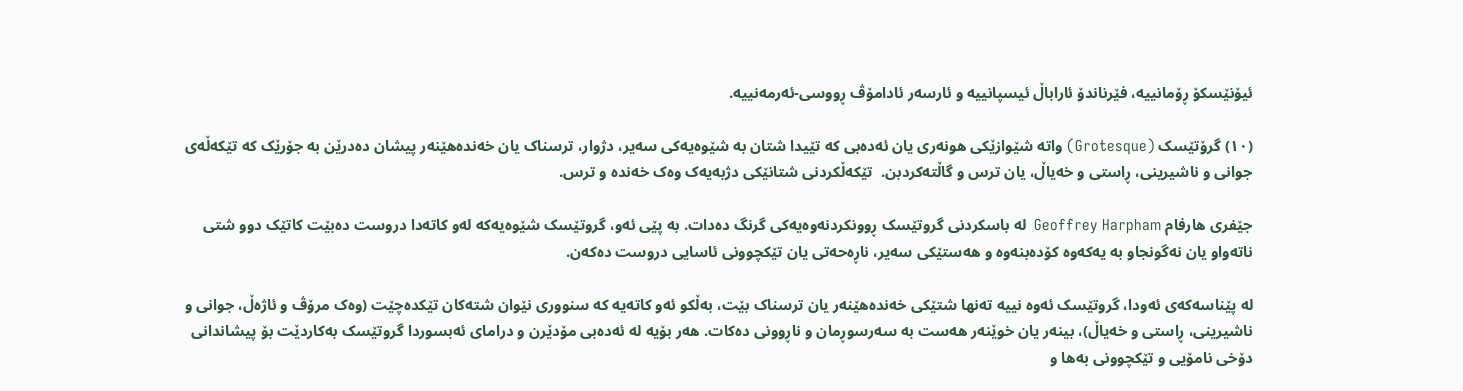ئیۆنێسکۆ ڕۆمانییە، فێرناندۆ ئاراباڵ ئیسپانییە و ئارسەر ئادامۆڤ ڕووسی-ئەرمەنییە.

(١٠) گرۆتێسک (Grotesque) واتە شێوازێکی هونەری یان ئەدەبی کە تێیدا شتان بە شێوەیەکی سەیر، دژوار، ترسناک یان خەندەهێنەر پیشان دەدرێن بە جۆرێک کە تێکەڵەی جوانی و ناشیرینی، ڕاستی و خەیاڵ، یان ترس و گاڵتەکردبن.  تێکەڵکردنی شتانێکی دژبەیەک وەک خەندە و ترس.

جێفری هارفام Geoffrey Harpham  لە باسکردنی گروتێسک ڕوونکردنەوەیەکی گرنگ دەدات. بە پێی ئەو، گروتێسک شێوەیەکە لەو کاتەدا دروست دەبێت کاتێک دوو شتی ناتەواو یان نەگونجاو بە یەکەوە کۆدەبنەوە و هەستێکی سەیر، ناڕەحەتی یان تێکچوونی ئاسایی دروست دەکەن.

لە پێناسەکەی ئەودا، گروتێسک ئەوە نییە تەنها شتێکی خەندەهێنەر یان ترسناک بێت، بەڵکو ئەو کاتەیە کە سنووری نێوان شتەکان تێکدەچێت (وەک مرۆڤ و ئاژەڵ، جوانی و ناشیرینی، ڕاستی و خەیاڵ)، بینەر یان خوێنەر هەست بە سەرسوڕمان و ناڕوونی دەکات. هەر بۆیە لە ئەدەبی مۆدێرن و درامای ئەبسوردا گروتێسک بەکاردێت بۆ پیشاندانی دۆخی نامۆیی و تێکچوونی بەها و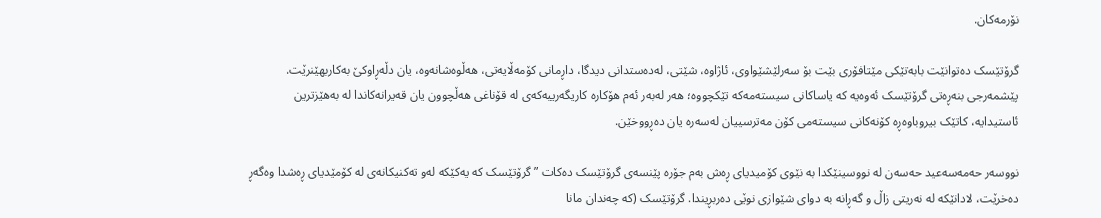نۆرمەکان.

گرۆتێسک دەتوانێت بابەتێکی مێتافۆری بێت بۆ سەرلێشێواوی، ئاژاوە، شێتی، لەدەستدانی دیدگا، داڕمانی کۆمەڵایەتی، هەڵوەشانەوە، یان دڵەڕاوکێ بەکاربهێنرێت. پێشمەرجی بنەڕەتی گرۆتێسک ئەوەیە کە یاساکانی سیستەمەکە تێکچووە؛ هەر لەبەر ئەم هۆکارە کاریگەرییەکەی لە قۆناغی هەڵچوون یان قەیرانەکاندا لە بەهێزترین ئاستیدایە، کاتێک بیروباوەڕە کۆنەکانی سیستەمی کۆن مەترسییان لەسەرە یان دەڕووخێن.

نووسەر حەمەسەعید حەسەن لە نووسینێکدا بە نێوی کۆمیدیای ڕەش بەم جۆرە پێنسەی گرۆتێسک دەکات ” گرۆتێسک که‌ یه‌کێکه‌ له‌و ته‌کنیکانه‌ی له‌ کۆمێدیای ڕه‌شدا وه‌گه‌ڕ ده‌خرێت، لادانێکه‌ له‌ نه‌ریتی زاڵ و گه‌ڕانه‌ به‌ دوای شێوازی نوێی ده‌ربڕیندا. گرۆتێسک (که‌ چه‌ندان مانا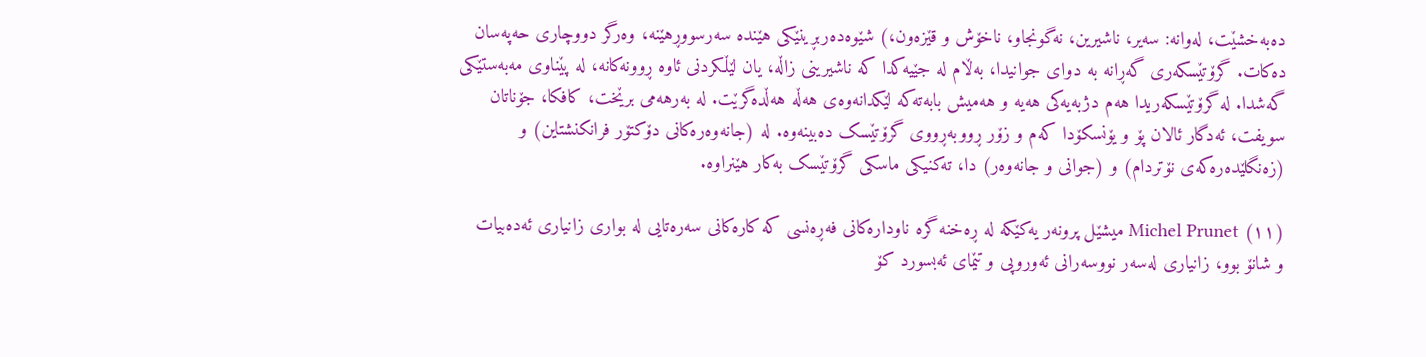ده‌به‌خشێت، له‌وانه‌: سه‌یر، ناشیرین، نه‌گونجاو، ناخۆش و قێزه‌ون،) شێوه‌ده‌ربڕینێکی هێنده‌ سه‌رسووڕهێنه‌‌، وه‌رگر دووچاری حه‌په‌سان ده‌کات. گرۆتێسکه‌ری گه‌ڕانه‌ به‌ دوای جوانیدا، به‌ڵام له‌ جێیه‌کدا که‌ ناشیرینی زاڵه‌، یان لێڵکردنی ئاوه‌ ڕوونه‌کانه‌،‌ له‌ پێناوی مه‌به‌ستێکی گه‌شدا. له‌ گرۆتێسکه‌ریدا هه‌م دژبه‌یه‌کی هه‌یه‌ و هه‌میش بابه‌ته‌که‌ لێکدانه‌وه‌ی هه‌ڵه‌ هه‌ڵده‌گرێت. له‌ به‌رهه‌می برێخت، کافکا، جۆناتان سویفت، ئه‌دگار ئالان پۆ و یۆنسکۆدا که‌م و زۆر ڕووبه‌ڕووی گرۆتێسک ده‌بینه‌وه‌. له‌ (جانه‌وه‌ره‌کانی دۆکتۆر فرانکنشتاین) و (زه‌نگلێده‌ره‌که‌ی نۆتردام) و (جوانی و جانه‌وه‌ر) دا، ته‌کنیکی ماسکی گرۆتێسک به‌کار هێنراوه‌.

(١١) Michel Prunet میشێل پرونەر یەکێکە لە ڕەخنە گرە ناودارەکانی فەڕەنسی کە کارەکانی سەرەتایی لە بواری زانیاری ئەدەبیات و شانۆ بوو، زانیاری لەسەر نووسەرانی ئەوروپی و تێمای ئەبسورد کۆ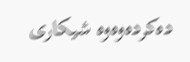دەکردەوەوە شیکاری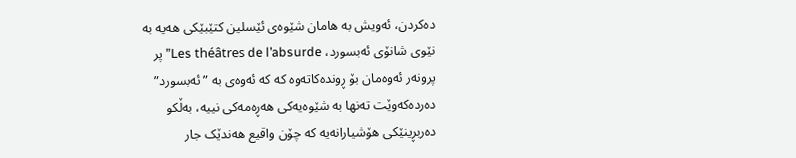دەکردن، ئەویش بە هامان شێوەی ئێسلین کتێبێکی هەیە بە نێوی شانۆی ئەبسورد، Les théâtres de l’absurde” پر  پرونەر ئەوەمان بۆ ڕوندەکاتەوە کە کە ئەوەی بە ” ئەبسورد” دەردەکەوێت تەنها بە شێوەیەکی هەڕەمەکی نییە، بەڵکو دەربڕینێکی هۆشیارانەیە کە چۆن واقیع هەندێک جار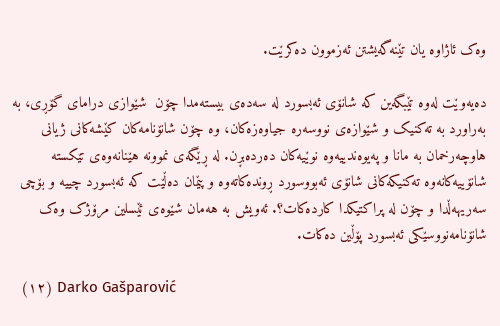وەک ئاژاوە یان تێنەگەیشتن ئەزموون دەکرێت.

دەیەوێت لەوە تێبگەین کە شانۆی ئەبسورد لە سەدەی بیستەمدا چۆن  شێوازی درامای گۆڕی، بە بەراورد بە تەکنیک و شێوازەی نووسەرە جیاوەزەکان، وە چۆن شانۆنامەکان کێشەکانی ژیانی هاوچەرخمان بە مانا و پەیوەندییەوە نوێیەکان دەردەبڕن. لە ڕێگەی نموونە هێنانەوەی تێکستە شانۆییەکانەوە تەکنیکەکانی شانۆی ئەبووسورد ڕوندەکاتەوە و پێمان دەڵێت کە ئەبسورد چییە و بۆچی سەریهەڵدا و چۆن لە پراکتیکدا کاردەکات؟. ئەویش بە هەمان شێوەی ئێسلین مرۆژک وەک شانۆنامەنووسێکی ئەبسورد پۆڵین دەکات.

  (١٢) Darko Gašparović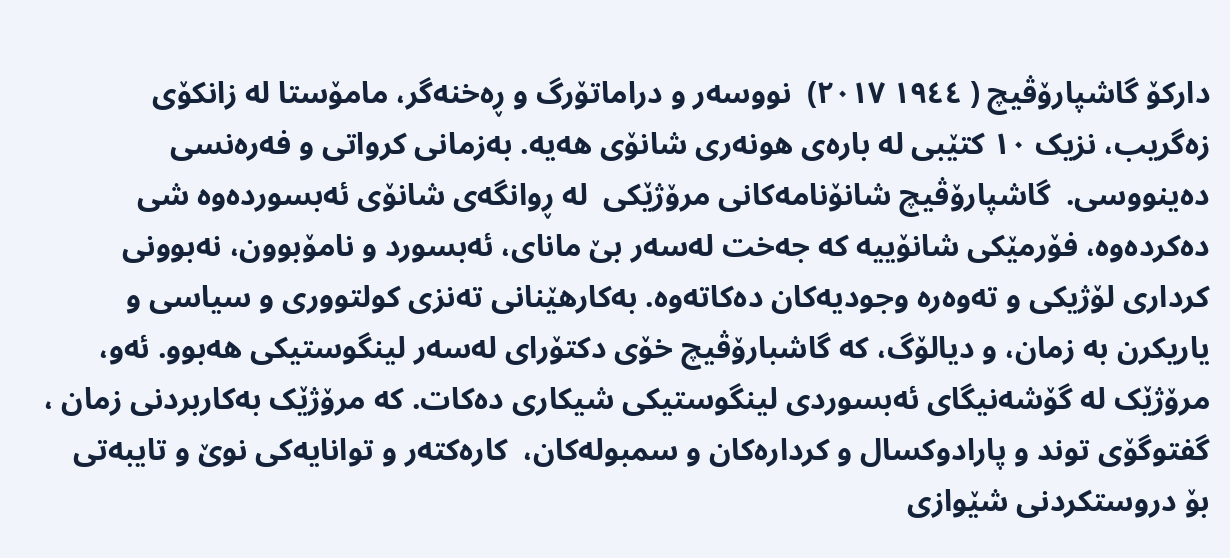دارکۆ گاشپارۆڤیچ ( ١٩٤٤ ٢٠١٧)  نووسەر و دراماتۆرگ و ڕەخنەگر، مامۆستا لە زانکۆی زەگریب، نزیک ١٠ کتێبی لە بارەی هونەری شانۆی هەیە. بەزمانی کرواتی و فەرەنسی دەینووسی.  گاشپارۆڤیچ شانۆنامەکانی مرۆژێکی  لە ڕوانگەی شانۆی ئەبسوردەوە شی دەکردەوە، فۆرمێکی شانۆییە کە جەخت لەسەر بێ مانای، ئەبسورد و نامۆبوون، نەبوونی کرداری لۆژیکی و تەوەرە وجودیەکان دەکاتەوە. بەکارهێنانی تەنزی کولتووری و سیاسی و یاریکرن بە زمان، و دیالۆگ، کە گاشبارۆڤیچ خۆی دکتۆرای لەسەر لینگوستیکی هەبوو. ئەو، مرۆژێک لە گۆشەنیگای ئەبسوردی لینگوستیکی شیکاری دەکات. کە مرۆژێک بەکاربردنی زمان ، گفتوگۆی توند و پارادوکسال و کردارەکان و سمبولەکان،  کارەکتەر و توانایەکی نوێ و تایبەتی بۆ دروستکردنی شێوازی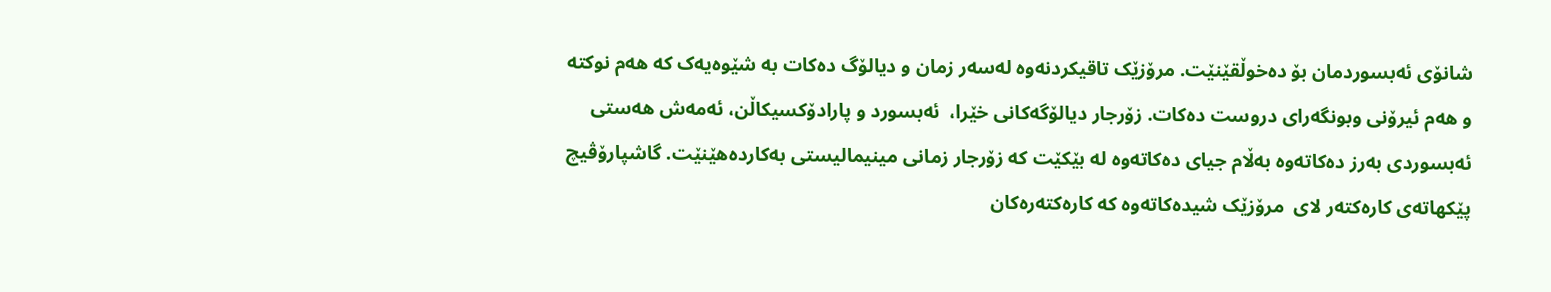شانۆی ئەبسوردمان بۆ دەخوڵقێنێت. مرۆزێک تاقیکردنەوە لەسەر زمان و دیالۆگ دەکات بە شێوەیەک کە هەم نوکتە و هەم ئیرۆنی وبونگەرای دروست دەکات. زۆرجار دیالۆگەکانی خێرا،  ئەبسورد و پارادۆکسیکاڵن، ئەمەش هەستی ئەبسوردی بەرز دەکاتەوە بەڵام جیای دەکاتەوە لە بێکێت کە زۆرجار زمانی مینیمالیستی بەکاردەهێنێت. گاشپارۆڤیچ پێکهاتەی کارەکتەر لای  مرۆزێک شیدەکاتەوە کە کارەکتەرەکان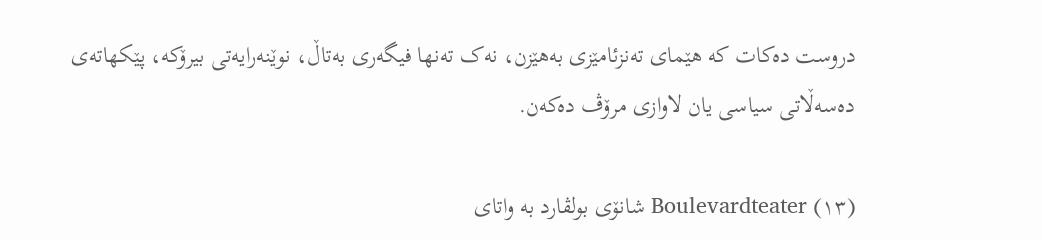دروست دەکات کە هێمای تەنزئامێزی بەهێزن، نەک تەنها فیگەری بەتاڵ، نوێنەرایەتی بیرۆکە، پێکهاتەی دەسەڵاتی سیاسی یان لاوازی مرۆڤ دەکەن.

(١٣) Boulevardteater شانۆی بولڤارد بە واتای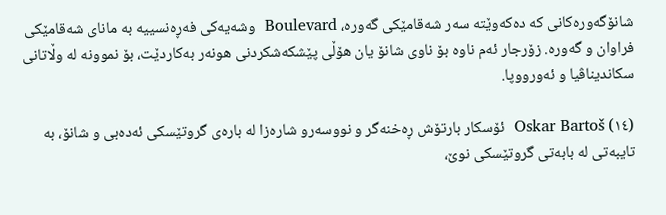شانۆگەورەکانی کە دەکەوێتە سەر شەقامێکی گەورە، Boulevard  وشەیەکی فەڕەنسییە بە مانای شەقامێکی فراوان و گەورە. زۆرجار ئەم ناوە بۆ ناوی شانۆ یان هۆڵی پێشکەشکردنی هونەر بەکاردێت، بۆ نموونە لە وڵاتانی سکاندیناڤیا و ئەورووپا.

(١٤) Oskar Bartoš  ئۆسکار بارتۆش ڕەخنەگر و نووسەرو شارەزا لە بارەی گروتێسکی ئەدەبی و شانۆ، بە تایبەتی لە بابەتی گروتێسکی نوێ،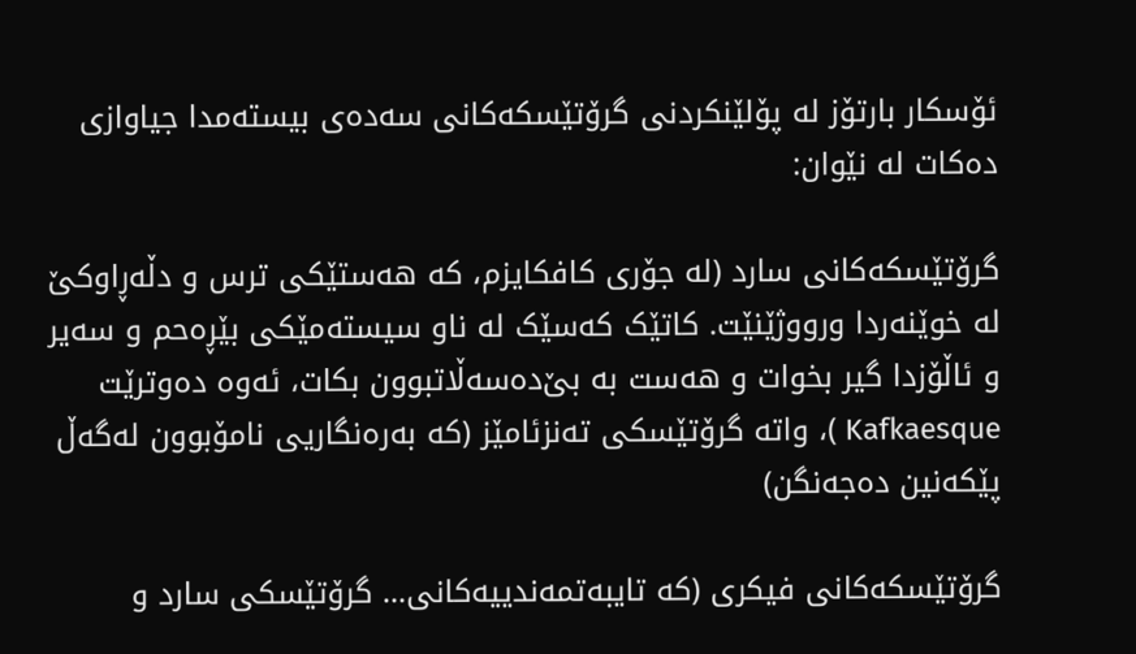ئۆسکار بارتۆز لە پۆلێنکردنی گرۆتێسکەکانی سەدەی بیستەمدا جیاوازی دەکات لە نێوان:

گرۆتێسکەکانی سارد (لە جۆری کافکایزم، کە هەستێکی ترس و دڵەڕاوکێ لە خوێنەردا ورووژێنێت. کاتێک کەسێک لە ناو سیستەمێکی بێڕەحم و سەیر و ئاڵۆزدا گیر بخوات و هەست بە بێ‌دەسەڵاتبوون بکات، ئەوە دەوترێت Kafkaesque )، واتە گرۆتێسکی تەنزئامێز (کە بەرەنگاریی نامۆبوون لەگەڵ پێکەنین دەجەنگن)

گرۆتێسکەکانی فیکری (کە تایبەتمەندییەکانی… گرۆتێسکی سارد و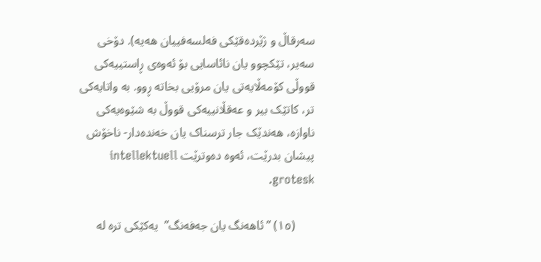سەرقاڵ و ژێردەقێکی فەلسەفییان هەیە). دۆخی سەیر، تێکچوو یان نائاسایی بۆ ئەوەی ڕاستییەکی قووڵی کۆمەڵایەتی یان مرۆیی بخاتە ڕوو. بە واتایەکی تر، کاتێک بیر و عەقڵانییەکی قووڵ بە شێوەیەکی ناوازە، هەندێک جار ترسناک یان خەندەدار- ناخۆش پیشان بدرێت، ئەوە دەوترێت intellektuell grotesk.

      (١٥) ” ئاهەنگ یان جەفەنگ”  یەکێکی ترە لە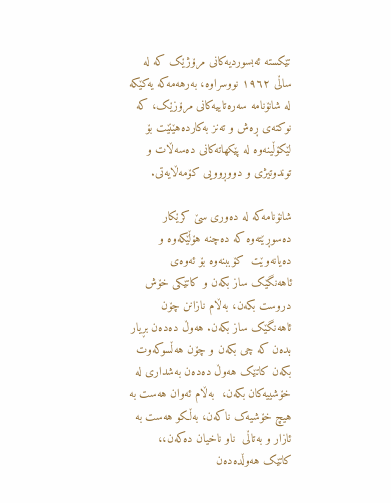تێکستە ئەبسوردیەکانی مرۆژێک کە لە ساڵی ١٩٦٢ نووسراوە، بەرهەمەکە یەکێکە لە شانۆنامە سەرەتاییەکانی مرۆزێک، کە نوکتەی ڕەش و تەنز بەکاردەهێنێت بۆ لێکۆڵینەوە لە پێکهاتەکانی دەسەڵات و توندوتیژی و دووڕوویی کۆمەڵایەتی.

شانۆنامەکە لە دەوری سێ کرێکار دەسوڕێتەوە کە دەچنە هۆڵێکەوە و دەیانەوێت  کۆببنەوە بۆ ئەوەی ئاهەنگێک ساز بکەن و کاتێکی خۆش  دروست بکەن، بەڵام نازانن چۆن ئاهەنگێک ساز بکەن. هەوڵ دەدەن بڕیار بدەن کە چی بکەن و چۆن هەڵسوکەوت بکەن کاتێک هەوڵ دەدەن بەشداری لە خۆشییەکان بکەن،  بەڵام ئەوان هەست بە هیچ خۆشیەک ناکەن، بەڵکو هەست بە ئازار و بەتاڵی  ناو ناخیان دەکەن،، کاتێک هەوڵدەدەن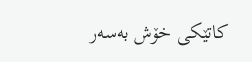کاتێکی خۆش بەسەر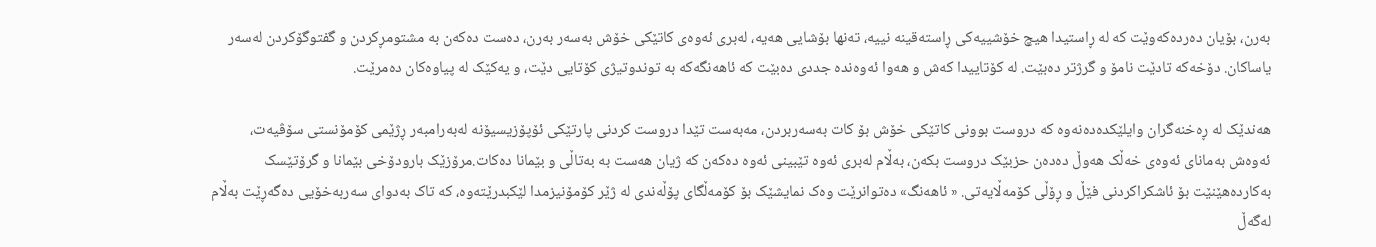بەرن، بۆیان دەردەکەوێت کە لە ڕاستیدا هیچ خۆشییەکی ڕاستەقینە نییە، تەنها بۆشایی هەیە، لەبری ئەوەی کاتێکی خۆش بەسەر بەرن، دەست دەکەن بە مشتومڕکردن و گفتوگۆکردن لەسەر یاساکان. دۆخەکە تادێت نامۆ و گرژتر دەبێت. لە کۆتاییدا کەش و هەوا ئەوەندە جددی دەبێت کە ئاهەنگەکە بە توندوتیژی کۆتایی دێت، و یەکێک لە پیاوەکان دەمرێت.

هەندێک لە ڕەخنەگران وایلێکدەدەنەوە کە دروست بوونی کاتێکی خۆش بۆ کات بەسەربردن، مەبەست تێدا دروست کردنی پارتێکی ئۆپۆزیسیۆنە لەبەرامبەر ڕژێمی کۆمۆنستی سۆڤیەت،  ئەوەش بەمانای ئەوەی خەڵک هەوڵ دەدەن حزبێک دروست بکەن، بەڵام لەبری ئەوە تێبینی ئەوە دەکەن کە ژیان هەست بە بەتاڵی و بێمانا دەکات.مرۆزێک بارودۆخی بێمانا و گرۆتێسک بەکاردەهێنێت بۆ ئاشکراکردنی فێڵ و ڕۆڵی کۆمەڵایەتی. « ئاهەنگ» دەتوانرێت وەک نمایشێک بۆ کۆمەڵگای پۆڵەندی لە ژێر کۆمۆنیزمدا لێکبدرێتەوە، کە تاک بەدوای سەربەخۆیی دەگەڕێت بەڵام لەگەڵ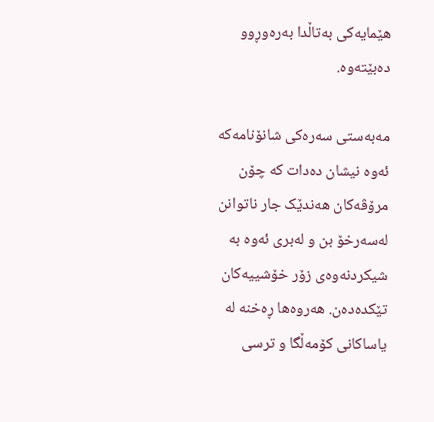هێمایەکی بەتاڵدا بەرەوڕوو دەبێتەوە.

مەبەستی سەرەکی شانۆنامەکە ئەوە نیشان دەدات کە چۆن مرۆڤەکان هەندێک جار ناتوانن لەسەرخۆ بن و لەبری ئەوە بە شیکردنەوەی زۆر خۆشییەکان تێکدەدەن. هەروەها ڕەخنە لە یاساکانی کۆمەڵگا و ترسی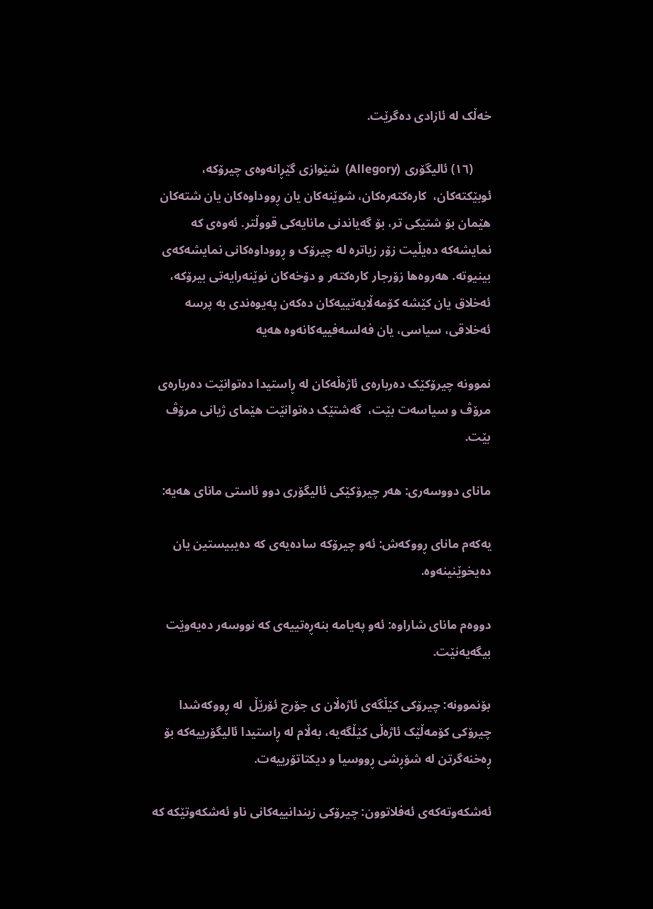خەڵک لە ئازادی دەگرێت.

      (١٦) ئالیگۆری (Allegory)  شێوازی گێڕانەوەی چیرۆکە، ئوبێکتەکان،  کارەکتەرەکان، شوێنەکان یان ڕووداوەکان یان شتەکان هێمان بۆ شتیكی تر، بۆ گەیاندنی مانایەکی قووڵتر. ئەوەی کە  نمایشەکە دەیڵیت زۆر زیاترە لە چیرۆک و ڕووداوەکانی نمایشەکەی بینیوتە. هەروەها زۆرجار کارەکتەر و دۆخەکان نوێنەرایەتی بیرۆکە، ئەخلاق یان کێشە کۆمەڵایەتییەکان دەکەن پەیوەندی بە پرسە ئەخلاقی، سیاسی، یان فەلسەفییەکانەوە هەیە

نموونە چیرۆکێک دەربارەی ئاژەڵەکان لە ڕاستیدا دەتوانێت دەربارەی مرۆڤ و سیاسەت بێت،  گەشتێک دەتوانێت هێمای ژیانی مرۆڤ بێت.

مانای دووسەری: هەر چیرۆکێکی ئالیگۆری دوو ئاستی مانای هەیە:

یەکەم مانای ڕووکەش: ئەو چیرۆکە سادەیەی کە دەیبیستین یان دەیخوێنینەوە.

دووەم مانای شاراوە: ئەو پەیامە بنەڕەتییەی کە نووسەر دەیەوێت بیگەیەنێت.

بۆنموونە: چیرۆکی کێڵگەی ئاژەڵان ی جۆرج ئۆرێڵ  لە ڕووکەشدا چیرۆکی کۆمەڵێک ئاژەڵی کێڵگەیە، بەڵام لە ڕاستیدا ئالیگۆرییەکە بۆ ڕەخنەگرتن لە شۆڕشی ڕووسیا و دیکتاتۆرییەت.

ئەشکەوتەکەی ئەفلاتوون: چیرۆکی زیندانییەکانی ناو ئەشکەوتێکە کە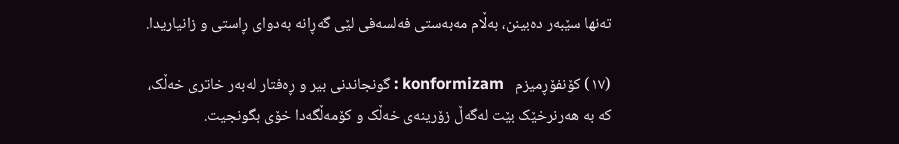تەنها سێبەر دەبینن، بەڵام مەبەستی فەلسەفی لێی گەڕانە بەدوای ڕاستی و زانیاریدا.

(١٧) کۆنفۆڕمیزم   konformizam : گونجاندنی بیر و ڕەفتار لەبەر خاتری خەڵک، کە بە هەرنرخێک بێت لەگەڵ زۆرینەی خەڵک و کۆمەڵگەدا خۆی بگونجیت.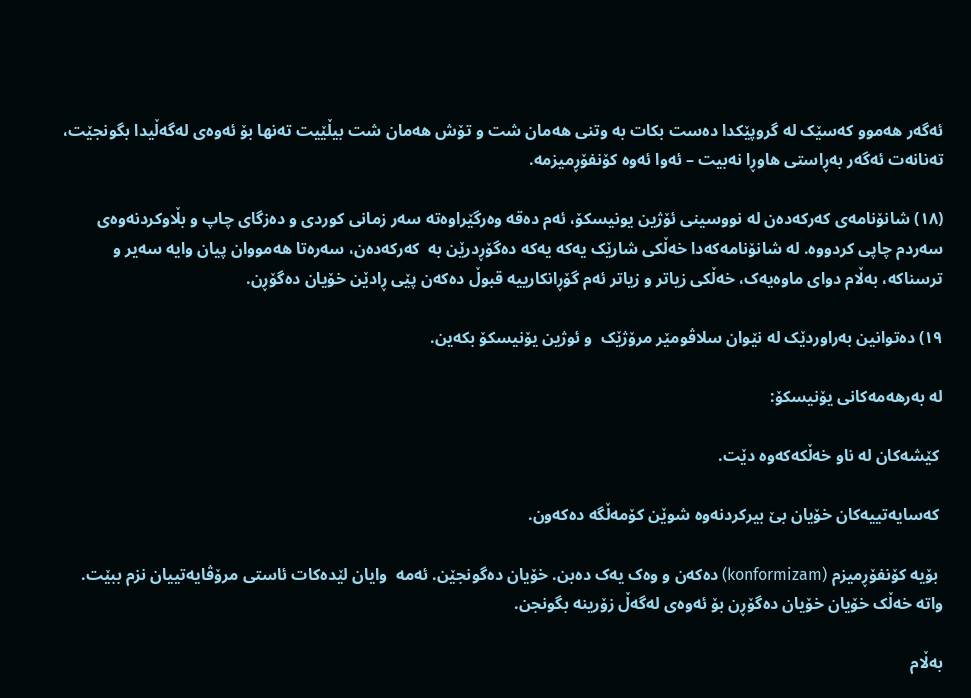ئەگەر هەموو کەسێک لە گروپێکدا دەست بکات بە وتنی هەمان شت و تۆش هەمان شت بیڵێیت تەنها بۆ ئەوەی لەگەڵیدا بگونجێت، تەنانەت ئەگەر بەڕاستی هاوڕا نەبیت – ئەوا ئەوە کۆنفۆڕمیزمە.

(١٨) شانۆنامەی کەرکەدەن لە نووسینی ئۆژین یونیسکۆ، ئەم دەقە وەرگێراوەتە سەر زمانی کوردی و دەزگای چاپ و بڵاوکردنەوەی سەردم چاپی کردووە. لە شانۆنامەکەدا خەڵکی شارێک یەکە یەکە دەگۆڕدرێن بە  کەرکەدەن، سەرەتا هەمووان پیان وایە سەیر و ترسناکە، بەڵام دوای ماوەیەک، خەڵکی زیاتر و زیاتر ئەم گۆڕانکارییە قبوڵ دەکەن پێی ڕادێن خۆیان دەگۆڕن.

١٩) دەتوانین بەراوردێک لە نێوان سلاڤومێر مرۆژێک  و ئوژین یۆنیسکۆ بکەین.

لە بەرهەمەکانی یۆنیسکۆ:

 کێشەکان لە ناو خەڵکەکەوە دێت.

 کەسایەتییەکان خۆیان بێ بیرکردنەوە شوێن کۆمەڵگە دەکەون.

 بۆیە کۆنفۆڕمیزم (konformizam) دەکەن و وەک یەک دەبن. خۆیان دەگونجێن. ئەمە  وایان لێدەکات ئاستی مرۆڤایەتییان نزم ببێت. واتە خەڵک خۆیان خۆیان دەگۆڕن بۆ ئەوەی لەگەڵ زۆرینە بگونجن.

بەڵام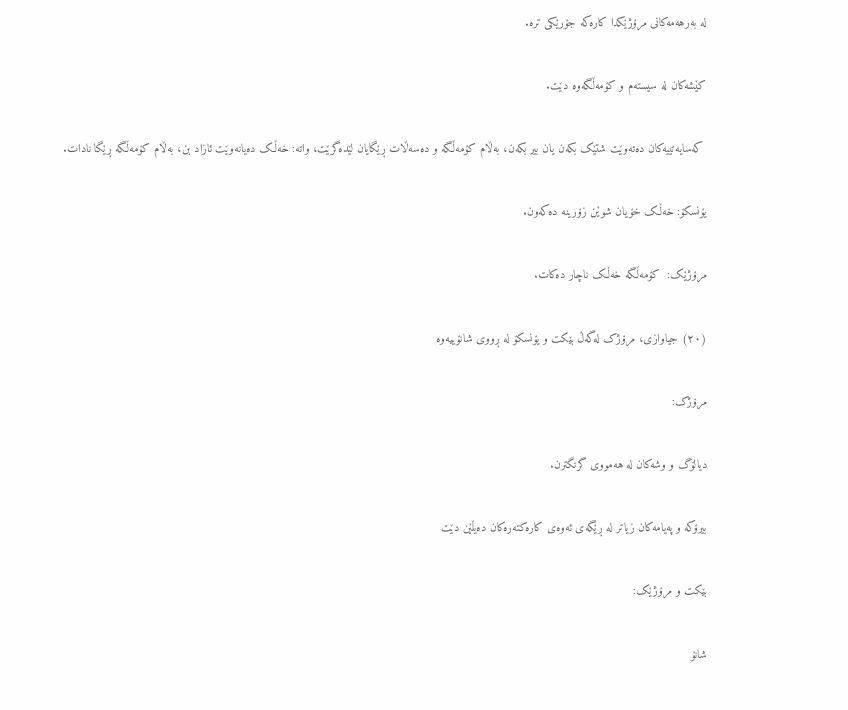لە بەرهەمەکانی مرۆژێکدا کارەکە جۆرێکی ترە.

کێشەکان لە سیستەم و کۆمەڵگەوە دێت.

 کەسایەتییەکان دەتەوێت شتێک بکەن یان بیر بکەن، بەڵام کۆمەڵگە و دەسەڵات ڕێگایان لێدەگرێت، واتە: خەڵک دەیانەوێت ئازاد بن، بەڵام کۆمەڵگە ڕێگا نادات.

یۆنسکۆ: خەڵک خۆیان شوێن زۆرینە دەکەون.

مرۆژێک:  کۆمەڵگە خەڵک ناچار دەکات.

(٢٠) جیاوازی، مرۆژک لەگەڵ بێکت و یۆنسکۆ لە ڕووی شانۆییەوە

مرۆژک:

دیالۆگ و وشەکان لە هەمووی گرنگترن.

بیرۆکە و پەیامەکان زیاتر لە ڕێگەی ئەوەی کارەکتەرەکان دەیڵێن دێت

بێکت و مرۆژێک:

شانۆ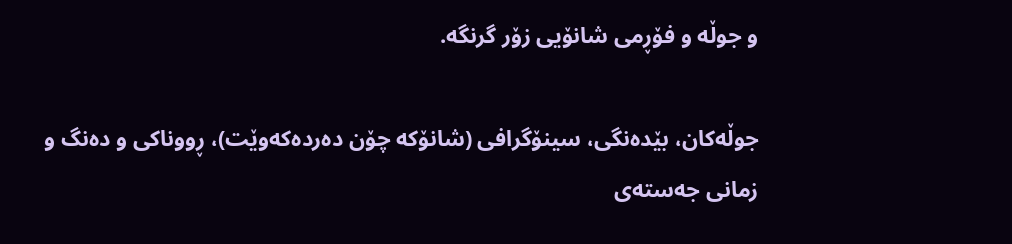و جوڵە و فۆڕمی شانۆیی زۆر گرنگە.

جوڵەکان، بێدەنگی، سینۆگرافی (شانۆکە چۆن دەردەکەوێت)، ڕووناکی و دەنگ و زمانی جەستەی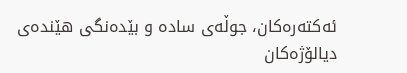ئەکتەرەکان، جوڵەی سادە و بێدەنگی هێندەی دیالۆژەکان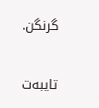گرنگن.

تایبه‌ت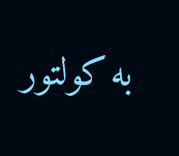به‌ كولتور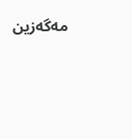مه‌گه‌زین